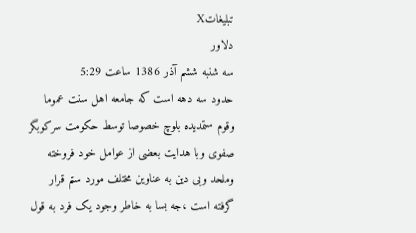تبليغاتX
دلاور
سه شنبه ششم آذر 1386 ساعت 5:29
حدود سه دهه است که جامعه اهل سنت عموما وقوم ستمدیده بلوچ خصوصا توسط حکومت سرکوبگر  صفوی وبا هدایت بعضی از عوامل خود فروخته وملحد وبی دین به عناوین مختلف مورد ستم قرار گرفته است ،جه بسا به خاطر وجود یک فرد به قول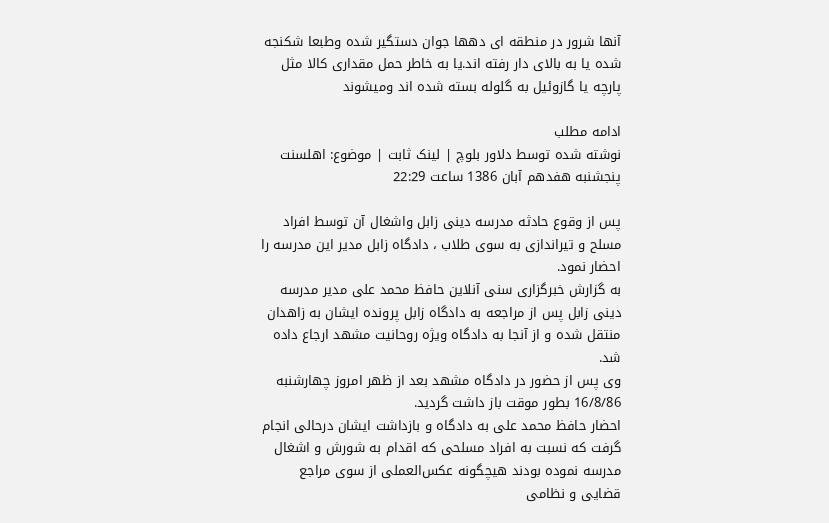آنها شرور در منطقه ای دهها جوان دستگیر شده وطبعا شکنجه شده یا به بالای دار رفته اند.یا به خاطر حمل مقداری کالا مثل پارچه یا گازوئیل به گلوله بسته شده اند ومیشوند

ادامه مطلب
نوشته شده توسط دلاور بلوچ | لینک ثابت | موضوع: اهلسنت
پنجشنبه هفدهم آبان 1386 ساعت 22:29

پس از وقوع حادثه مدرسه دینی زابل واشغال آن توسط افراد مسلح و تیراندازی به سوی طلاب ، دادگاه زابل مدیر این مدرسه را احضار نمود.
به گزارش خبرگزاری سنی آنلاین حافظ محمد علی مدیر مدرسه دینی زابل پس از مراجعه به دادگاه زابل پرونده ایشان به زاهدان منتقل شده و از آنجا به دادگاه ویژه روحانیت مشهد ارجاع داده شد.
وی پس از حضور در دادگاه مشهد بعد از ظهر امروز چهارشنبه 16/8/86 بطور موقت باز داشت گردید.
احضار حافظ محمد علی به دادگاه و بازداشت ایشان درحالی انجام گرفت که نسبت به افراد مسلحی که اقدام به شورش و اشغال مدرسه نموده بودند هیچگونه عکس‌العملی از سوی مراجع قضایی و نظامی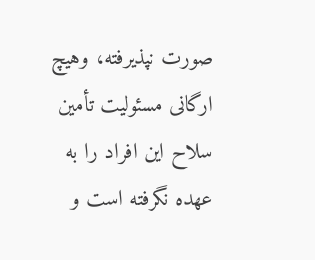صورت نپذیرفته، وهیچ ارگانی مسئولیت تأمین سلاح این افراد را به عهده نگرفته است و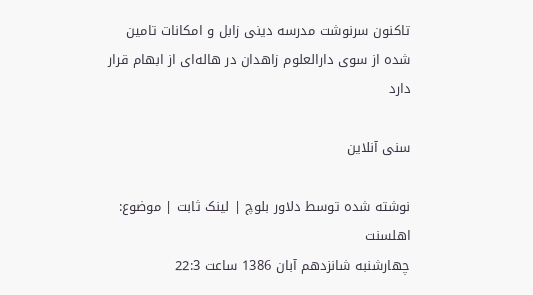تاکنون سرنوشت مدرسه دینی زابل و امکانات تامین شده از سوی دارالعلوم زاهدان در هاله‌ای از ابهام قرار دارد

سنی آنلاین

نوشته شده توسط دلاور بلوچ | لینک ثابت | موضوع: اهلسنت
چهارشنبه شانزدهم آبان 1386 ساعت 22:3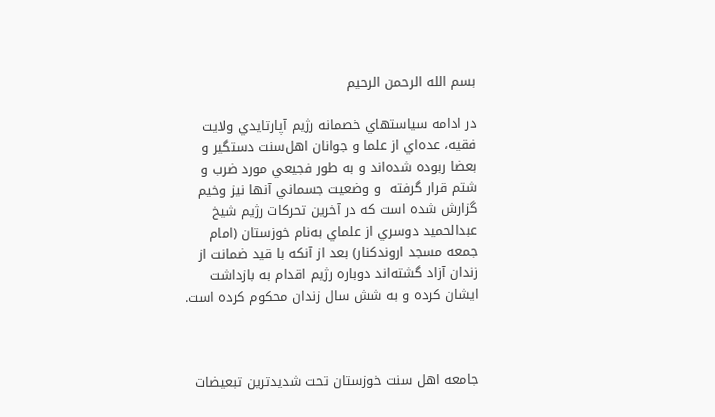بسم الله الرحمن الرحيم

در ادامه سياستهاي خصمانه رژيم آپارتايدي ولايت فقيه، عده‌اي از علما و جوانان اهل‌سنت دستگير و بعضا ربوده شده‌اند و به طور فجيعي مورد ضرب و شتم قرار گرفته  و وضعيت جسماني آنها نيز وخيم گزارش شده است كه در آخرين تحركات رژيم شيخ عبدالحميد دوسري از علماي به‌نام خوزستان (امام جمعه مسجد اروندکنار) بعد از آنكه با قيد ضمانت از زندان آزاد گشته‌اند دوباره رژيم اقدام به بازداشت ايشان كرده و به شش سال زندان محكوم كرده است.



جامعه اهل سنت خوزستان تحت شديد‌ترين تبعيضات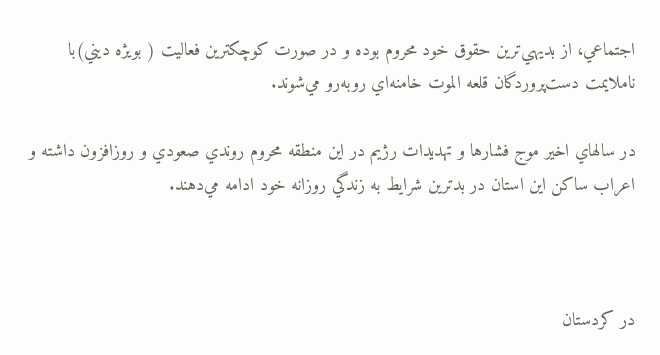اجتماعي، از بديهي‌ترين حقوق خود محروم بوده و در صورت كوچكترين فعاليت ( بويژه ديني)با ناملايمت دست‌پروردگان قلعه الموت خامنه‌اي روبه‌رو مي‌شوند.

در سالهاي اخير موج فشار‌ها و تهديدات رژيم در اين منطقه محروم روندي صعودي و روزافزون داشته و اعراب ساكن اين استان در بدترين شرايط به زندگي روزانه خود ادامه مي‌دهند.



در كردستان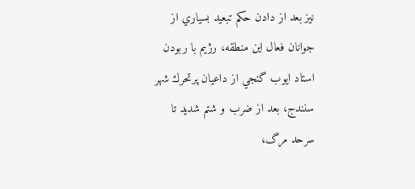نيز بعد از دادن حكم تبعيد بسياري از جوانان فعال اين منطقه، رژيم با ربودن استاد ايوب گنجي از داعيان پرتحرك شهر سنندج، بعد از ضرب و شتم شديد تا سرحد مرگ،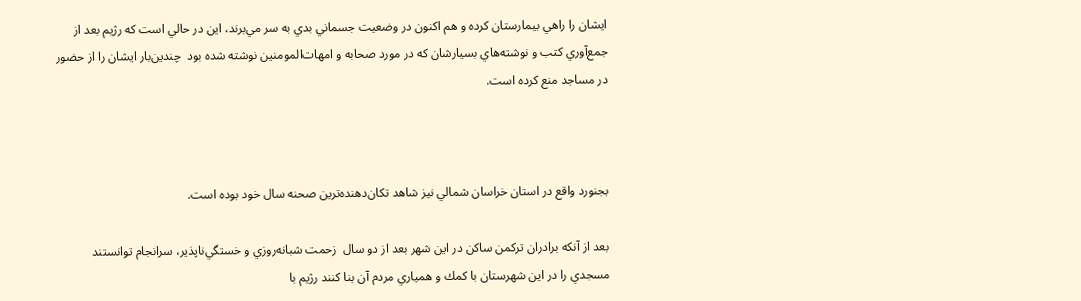ايشان را راهي بيمارستان كرده و هم اكنون در وضعيت جسماني بدي به سر مي‌برند، اين در حالي است كه رژيم بعد از جمع‌آوري كتب و نوشته‌هاي بسيارشان كه در مورد صحابه و امهات‌المومنين نوشته شده بود  چندين‌بار ايشان را از حضور در مساجد منع كرده است.



بجنورد واقع در استان خراسان شمالي نيز شاهد تكان‌دهنده‌ترين صحنه سال خود بوده است.

بعد از آنكه برادران تركمن ساكن در اين شهر بعد از دو سال  زحمت شبانه‌روزي و خستگي‌ناپذير، سرانجام توانستند مسجدي را در اين شهرستان با كمك و همياري مردم آن بنا كنند رژيم با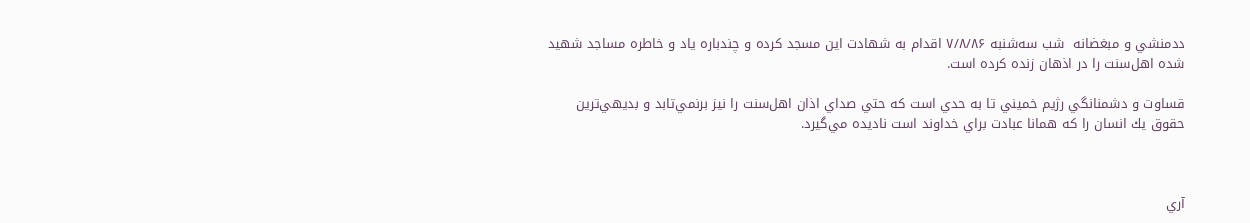ددمنشي و مبغضانه  شب سه‌شنبه ۷/۸/۸۶ اقدام به شهادت اين مسجد كرده‌ و چندباره ياد و خاطره مساجد شهيد شده اهل‌سنت را در اذهان زنده كرده است.

قساوت و دشمنانگي رژيم خميني تا به حدي است كه حتي صداي اذان اهل‌سنت را نيز برنمي‌تابد و بديهي‌ترين حقوق يك انسان را كه همانا عبادت براي خداوند است ناديده مي‌گيرد.



آري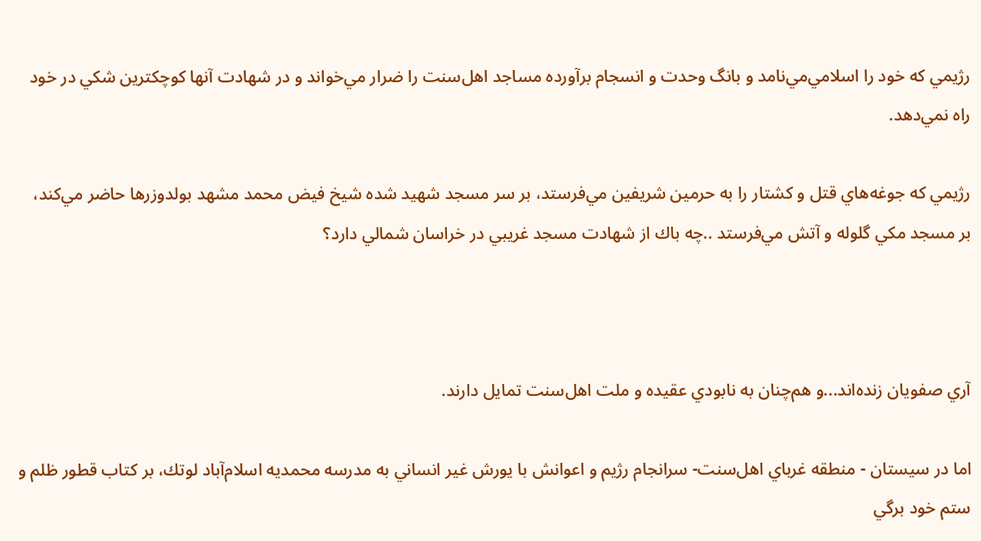رژيمي كه خود را اسلامي‌مي‌نامد و بانگ وحدت و انسجام برآورده مساجد اهل‌سنت را ضرار مي‌خواند و در شهادت آنها كوچكترين شكي در خود راه نمي‌دهد.

رژيمي كه جوغه‌هاي قتل و كشتار را به حرمين شريفين مي‌فرستد، بر سر مسجد شهيد شده شيخ فيض محمد مشهد بولدوزرها حاضر مي‌كند، بر مسجد مكي گلوله و آتش مي‌فرستد ..چه باك از شهادت مسجد غريبي در خراسان شمالي دارد؟



آري صفويان زنده‌اند...و هم‌چنان به نابودي عقيده و ملت اهل‌سنت تمايل دارند.

اما در سيستان - منطقه غرباي اهل‌سنت- سرانجام رژيم و اعوانش با يورش غير انساني به مدرسه محمديه اسلام‌آباد لوتك، بر كتاب قطور ظلم و ستم خود برگي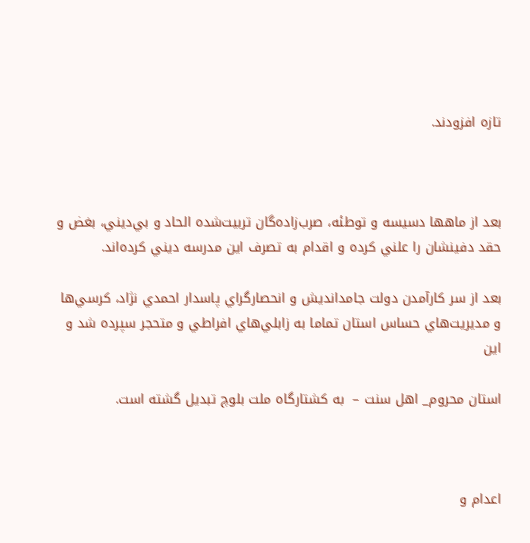تازه افزودند.



بعد از ماهها دسيسه و توطئه، صرب‌زاده‌گان تربيت‌شده الحاد و بي‌ديني، بغض و حقد دفينشان را علني كرده و اقدام به تصرف اين مدرسه ديني كرده‌اند.

بعد از سر كارآمدن دولت جامدانديش و انحصارگراي پاسدار احمدي نژاد، كرسي‌ها و مديريت‌هاي حساس استان تماما به زابلي‌‌هاي افراطي و متحجر سپرده شد و اين

استان محروم_ اهل سنت –  به كشتارگاه ملت بلوچ تبديل گشته است.



اعدام و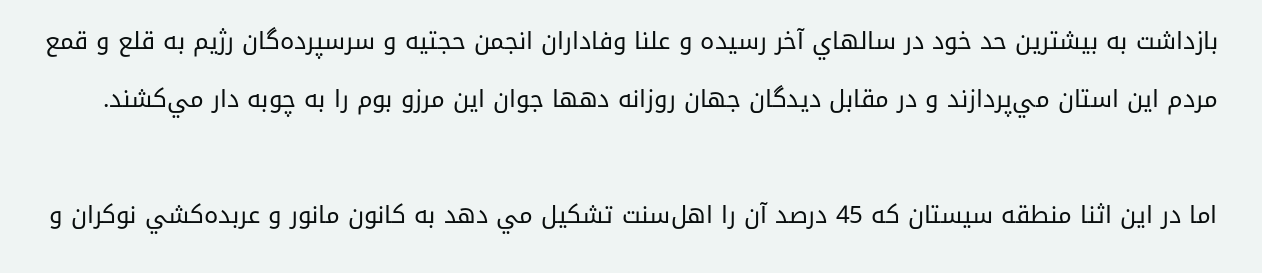بازداشت به بيشترين حد خود در سالهاي آخر رسيده و علنا وفاداران انجمن حجتيه و سرسپرده‌گان رژيم به قلع و قمع مردم اين استان مي‌پردازند و در مقابل ديدگان جهان روزانه دهها جوان اين مرزو بوم را به چوبه دار مي‌كشند.

اما در اين اثنا منطقه سيستان كه 45 درصد آن را اهل‌سنت تشكيل مي دهد به كانون مانور و عربده‌كشي نوكران و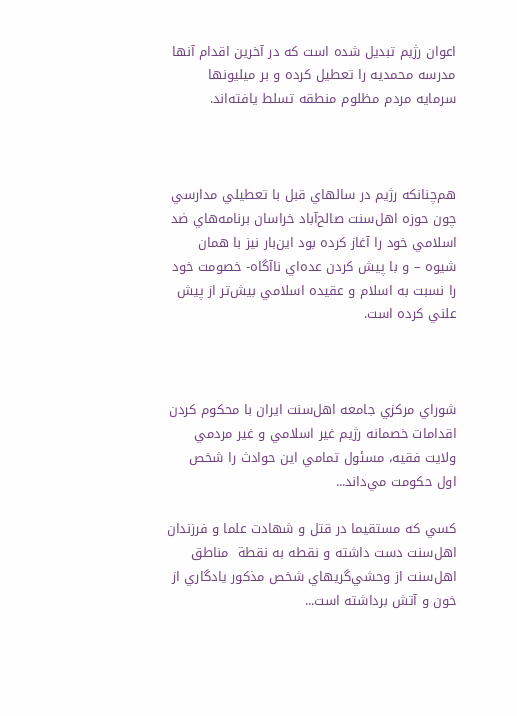اعوان رژيم تبديل شده است كه در آخرين اقدام آنها مدرسه محمديه را تعطيل كرده و بر ميليونها سرمايه مردم مظلوم منطقه تسلط يافته‌اند.



هم‌چنانكه رژيم در سالهاي قبل با تعطيلي مدارسي چون حوزه اهل‌سنت صالح‌آباد خراسان برنامه‌هاي ضد اسلامي خود را آغاز كرده بود اين‌بار نيز با همان شيوه – و با پيش كردن عده‌اي ناآگاه- خصومت خود را نسبت به اسلام و عقيده اسلامي بيش‌تر از پيش علني كرده است.



شوراي مركزي جامعه اهل‌سنت ايران با محكوم كردن اقدامات خصمانه رژيم غير اسلامي و غير مردمي ولايت فقيه، مسئول تمامي اين حوادث را شخص اول حكومت مي‌داند...

كسي كه مستقيما در قتل و شهادت علما و فرزندان اهل‌سنت دست داشته و نقطه به نقطة  مناطق اهل‌سنت از وحشي‌گريهاي شخص مذكور يادگاري از خون و آتش برداشته است...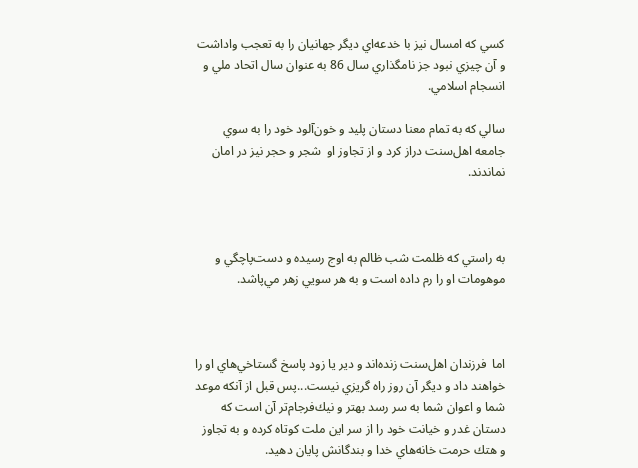كسي كه امسال نيز با خدعه‌اي ديگر جهانيان را به تعجب واداشت و آن چيزي نبود جز نامگذاري سال 86 به عنوان سال اتحاد ملي و انسجام اسلامي.

سالي كه به تمام معنا دستان پليد و خون‌آلود خود را به سوي جامعه اهل‌سنت دراز كرد و از تجاوز او  شجر و حجر نيز در امان نماندند.



به راستي كه ظلمت شب ظالم به اوج رسيده و دست‌پاچگي و موهومات او را رم داده است و به هر سويي زهر مي‌پاشد.



اما  فرزندان اهل‌سنت زنده‌اند و دير يا زود پاسخ گستاخي‌هاي او را خواهند داد و ديگر آن روز راه گريزي نيست...پس قبل از آنكه موعد شما و اعوان شما به سر رسد بهتر و نيك‌فرجام‌تر آن است كه دستان غدر و خيانت خود را از سر اين ملت كوتاه كرده و به تجاوز و هتك حرمت خانه‌هاي خدا و بندگانش پايان دهيد.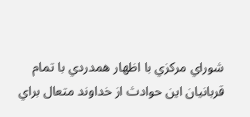شوراي مركزي با اظهار همدردي با تمام قربانيان اين حوادث از خداوند متعال براي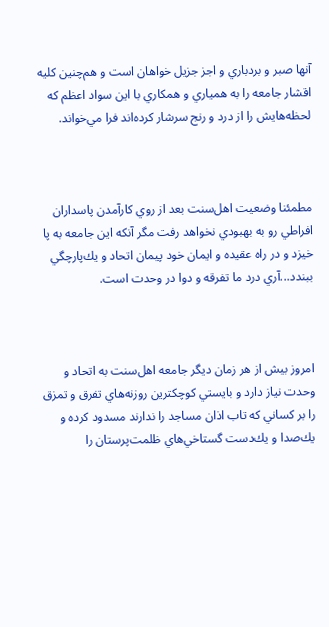آنها صبر و بردباري و اجز جزيل خواهان است و هم‌چنين كليه اقشار جامعه را به همياري و همكاري با اين سواد اعظم كه لحظه‌هايش را از درد و رنج سرشار كرده‌اند فرا مي‌خواند.



مطمئنا وضعيت اهل‌سنت بعد از روي كارآمدن پاسداران افراطي رو به بهبودي نخواهد رفت مگر آنكه اين جامعه به پا خيزد و در راه عقيده و ايمان خود پيمان اتحاد و يك‌پارچگي ببندد...آري درد ما تفرقه و دوا در وحدت است.



امروز بيش از هر زمان ديگر جامعه اهل‌سنت به اتحاد و وحدت نياز دارد و بايستي كوچكترين روزنه‌هاي تفرق و تمزق را بر كساني كه تاب اذان مساجد را ندارند مسدود كرده و يك‌صدا و يك‌دست گستاخي‌هاي ظلمت‌پرستان را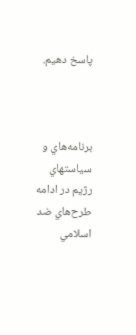پاسخ دهيم.



برنامه‌هاي و سياستهاي رژيم در ادامه طرح‌هاي ضد اسلامي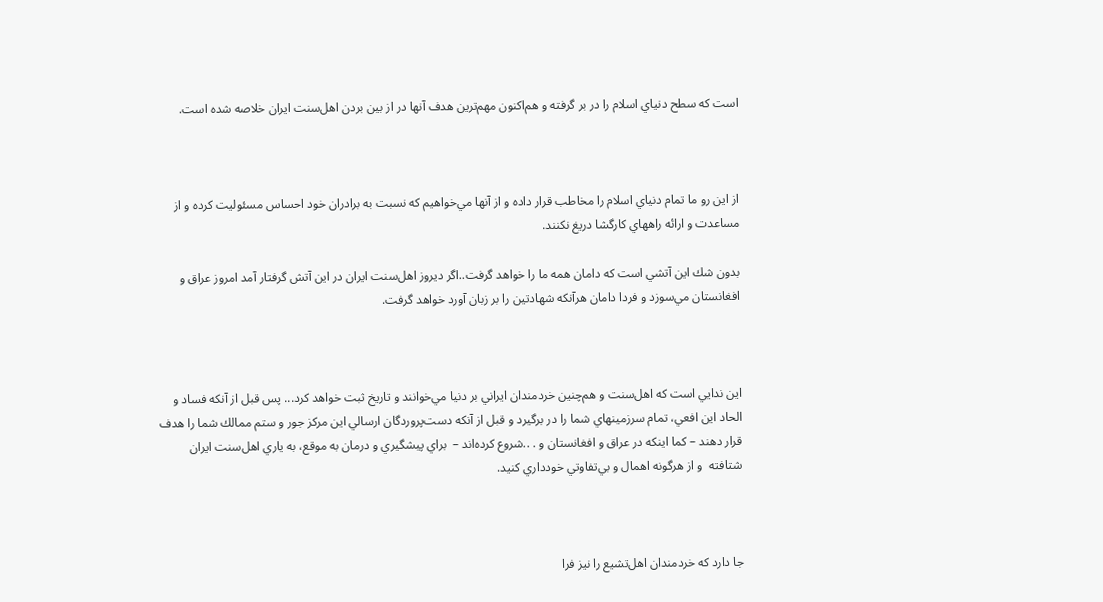است كه سطح دنياي اسلام را در بر گرفته و هم‌اكنون مهم‌ترين هدف آنها در از بين بردن اهل‌سنت ايران خلاصه شده است.



از اين رو ما تمام دنياي اسلام را مخاطب قرار داده و از آنها مي‌خواهيم كه نسبت به برادران خود احساس مسئوليت كرده و از مساعدت و ارائه راههاي كارگشا دريغ نكنند.

بدون شك اين آتشي است كه دامان همه ما را خواهد گرفت..اگر ديروز اهل‌سنت ايران در اين آتش گرفتار آمد امروز عراق و افغانستان مي‌سوزد و فردا دامان هرآنكه شهادتين را بر زبان آورد خواهد گرفت.



اين ندايي است كه اهل‌سنت و هم‌چنين خردمندان ايراني بر دنيا مي‌خوانند و تاريخ ثبت خواهد كرد... پس قبل از آنكه فساد و الحاد اين افعي، تمام سرزمينهاي شما را در برگيرد و قبل از آنكه دست‌پروردگان ارسالي اين مركز جور و ستم ممالك شما را هدف قرار دهند – كما اينكه در عراق و افغانستان و . ..شروع كرده‌اند –  براي پيشگيري و درمان به موقع، به ياري اهل‌سنت ايران شتافته  و از هرگونه اهمال و بي‌تفاوتي خودداري كنيد.



جا دارد كه خردمندان اهل‌تشيع را نيز فرا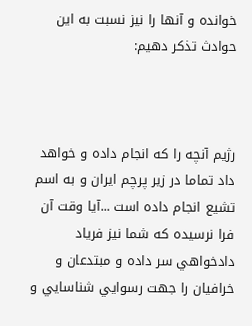خوانده و آنها را نيز نسبت به اين حوادث تذكر دهيم:



رژيم آنچه را كه انجام داده و خواهد داد تماما در زير پرچم ايران و به اسم تشيع انجام داده است ...آيا وقت آن فرا نرسيده كه شما نيز فرياد دادخواهي سر داده و مبتدعان و خرافيان را جهت رسوايي شناسايي و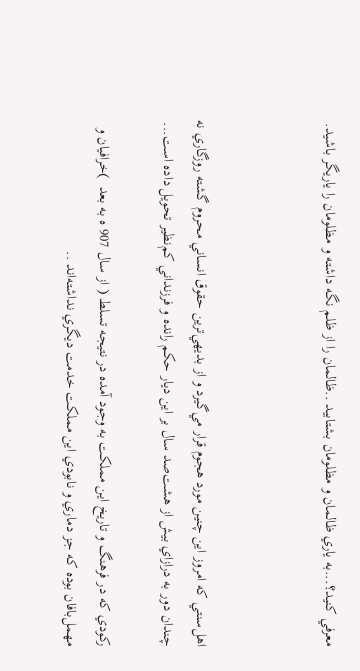معرفي كنيد؟...به ياري ظالمان و مظلومان بشتابيد ..ظالمان را از ظلم نگه داشته و مظلومان را ياريگر باشيد.



اهل‌سنتي كه امروز اين چنين مورد هجوم قرار مي‌گيرد و از بديهي‌ترين حقوق انساني محروم گشته روزگاري نه چندان دور به درازاي بيش از هشت‌صد سال بر اين ديار حكم رانده و فرزنداني كم‌نظير تحويل داده است...

ركودي كه در فرهنگ و تاريخ اين مملكت به وجود آمده در نتيجه تسلط ( از سال 907 ه به بعد  )خرافيان و مهمل‌بافان بوده كه جز دماري و نابودي اين مملكت خدمت ديگري نداشته‌اند ..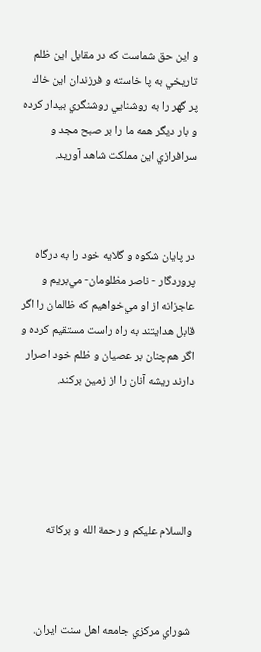و اين حق شماست كه در مقابل اين ظلم تاريخي به پا خاسته و فرزندان اين خاك پر گهر را به روشنايي روشنگري بيدار كرده و بار ديگر همه ما را بر صبح مجد و سرافرازي اين مملكت شاهد آوريد.



در پايان شكوه و گلايه خود را به درگاه پروردگار - ناصر مظلومان- مي‌بريم و عاجزانه از او مي‌خواهيم كه ظالمان را اگر قابل هدايتند به راه راست مستقيم كرده و اگر هم‌چنان بر عصيان و ظلم خود اصرار دارند ريشه آنان را از زمين بركند.





والسلام عليكم و رحمة الله و بركاته



شوراي مركزي جامعه اهل سنت ايران.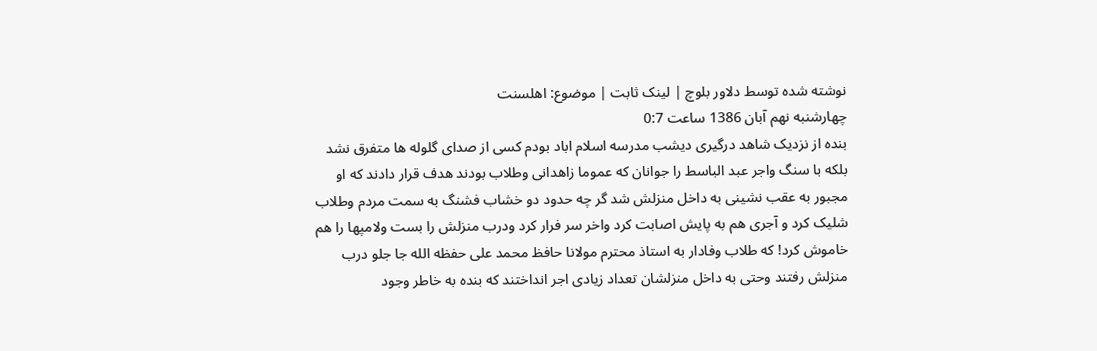نوشته شده توسط دلاور بلوچ | لینک ثابت | موضوع: اهلسنت
چهارشنبه نهم آبان 1386 ساعت 0:7
بنده از نزدیک شاهد درگیری دیشب مدرسه اسلام اباد بودم کسی از صدای گلوله ها متفرق نشد بلکه با سنگ واجر عبد الباسط را جوانان که عموما زاهدانی وطلاب بودند هدف قرار دادند که او مجبور به عقب نشینی به داخل منزلش شد گر چه حدود دو خشاب فشنگ به سمت مردم وطلاب شلیک کرد و آجری هم به پایش اصابت کرد واخر سر فرار کرد ودرب منزلش را بست ولامپها را هم خاموش کرد! که طلاب وفادار به استاذ محترم مولانا حافظ محمد علی حفظه الله جا جلو درب منزلش رفتند وحتی به داخل منزلشان تعداد زیادی اجر انداختند که بنده به خاطر وجود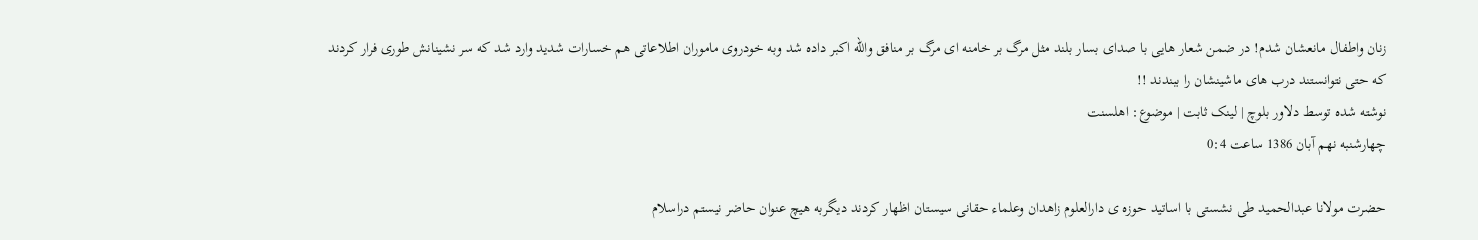زنان واطفال مانعشان شدم! در ضمن شعار هایی با صدای بسار بلند مثل مرگ بر خامنه ای مرگ بر منافق والله اکبر داده شد وبه خودروی ماموران اطلاعاتی هم خسارات شدید وارد شد که سر نشینانش طوری فرار کردند که حتی نتوانستند درب های ماشینشان را ببندند !!
نوشته شده توسط دلاور بلوچ | لینک ثابت | موضوع: اهلسنت
چهارشنبه نهم آبان 1386 ساعت 0:4

حضرت مولانا عبدالحمید طی نشستی با اساتید حوزه ی دارالعلوم زاهدان وعلماء حقانی سیستان اظهار کردند دیگربه هیچ عنوان حاضر نیستم دراسلام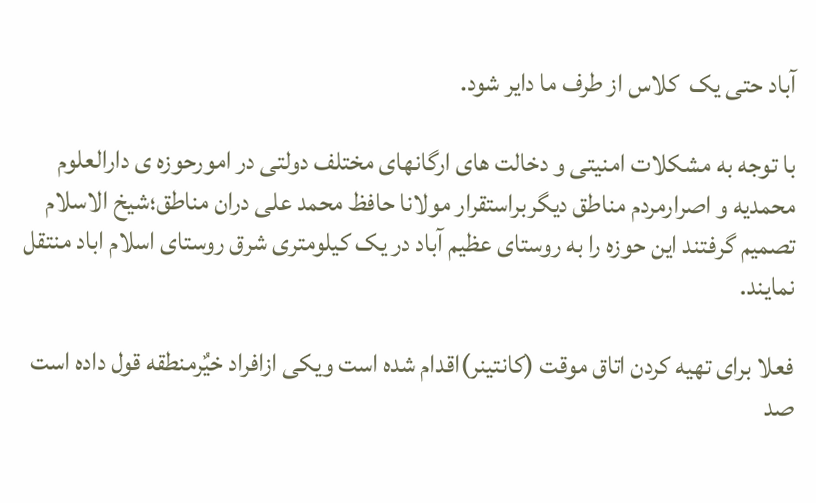آباد حتی یک  کلاس از طرف ما دایر شود.

با توجه به مشکلات امنیتی و دخالت های ارگانهای مختلف دولتی در امورحوزه ی دارالعلوم محمدیه و اصرارمردم مناطق دیگربراستقرار مولانا حافظ محمد علی دران مناطق؛شیخ الاسلام تصمیم گرفتند این حوزه را به روستای عظیم آباد در یک کیلومتری شرق روستای اسلام اباد منتقل نمایند.

فعلا برای تهیه کردن اتاق موقت (کانتینر)اقدام شده است ویکی ازافراد خیٌرمنطقه قول داده است صد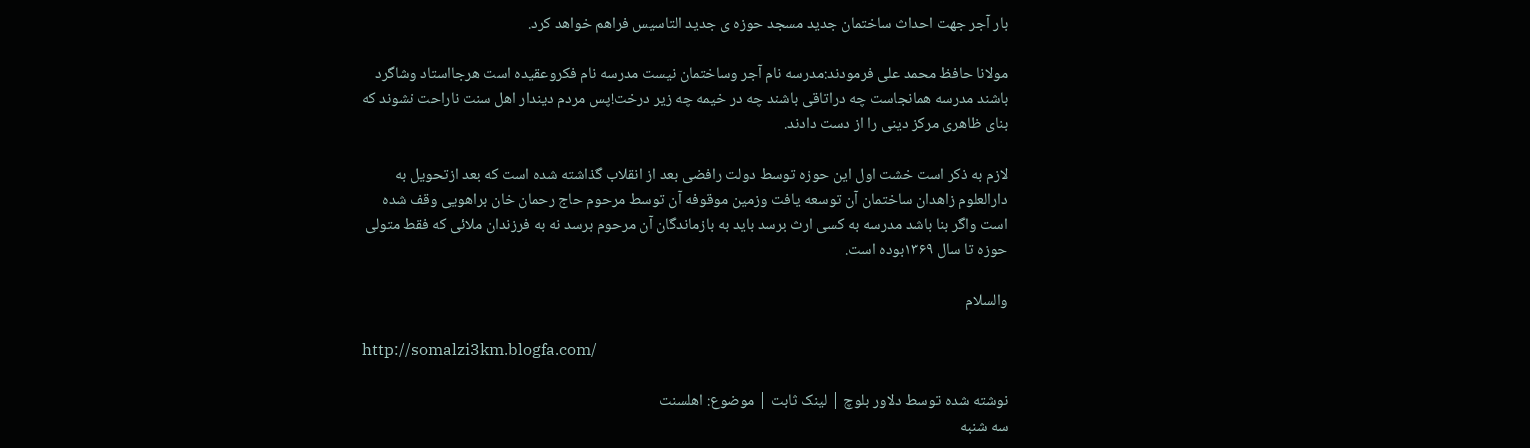بار آجر جهت احداث ساختمان جدید مسجد حوزه ی جدید التاسیس فراهم خواهد کرد.

مولانا حافظ محمد علی فرمودند:مدرسه نام آجر وساختمان نیست مدرسه نام فکروعقیده است هرجااستاد وشاگرد باشند مدرسه همانجاست چه دراتاقی باشند چه در خیمه چه زیر درخت!پس مردم دیندار اهل سنت ناراحت نشوند که بنای ظاهری مرکز دینی را از دست دادند.

لازم به ذکر است خشت اول این حوزه توسط دولت رافضی بعد از انقلاب گذاشته شده است که بعد ازتحویل به دارالعلوم زاهدان ساختمان آن توسعه یافت وزمین موقوفه آن توسط مرحوم حاج رحمان خان براهویی وقف شده است واگر بنا باشد مدرسه به کسی ارث برسد باید به بازماندگان آن مرحوم برسد نه به فرزندان ملائی که فقط متولی حوزه تا سال ۱۳۶۹بوده است.

والسلام

http://somalzi3km.blogfa.com/

نوشته شده توسط دلاور بلوچ | لینک ثابت | موضوع: اهلسنت
سه شنبه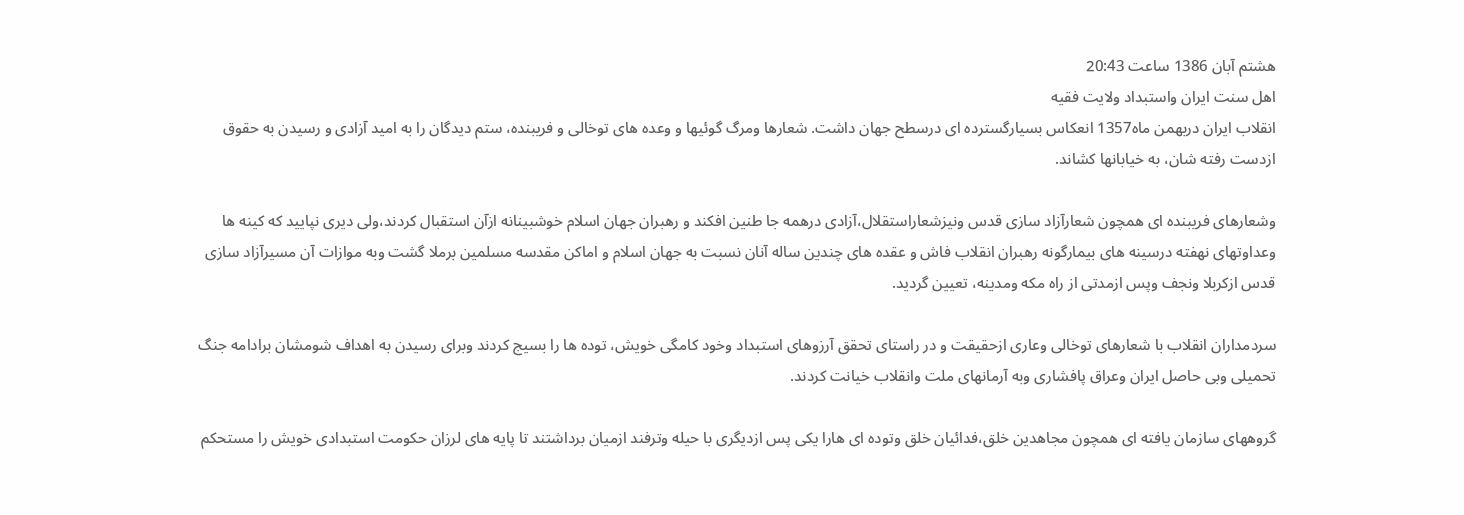هشتم آبان 1386 ساعت 20:43
اهل سنت ایران واستبداد ولایت فقیه
انقلاب ایران دربهمن ماه1357 انعکاس بسیارگسترده ای درسطح جهان داشت. شعارها ومرگ گوئیها و وعده های توخالی و فریبنده، ستم دیدگان را به امید آزادی و رسیدن به حقوق ازدست رفته شان، به خیابانها کشاند.

وشعارهای فریبنده ای همچون شعارآزاد سازی قدس ونیزشعاراستقلال،آزادی درهمه جا طنین افکند و رهبران جهان اسلام خوشبینانه ازآن استقبال کردند،ولی دیری نپایید که کینه ها وعداوتهای نهفته درسینه های بیمارگونه رهبران انقلاب فاش و عقده های چندین ساله آنان نسبت به جهان اسلام و اماکن مقدسه مسلمین برملا گشت وبه موازات آن مسیرآزاد سازی قدس ازکربلا ونجف وپس ازمدتی از راه مکه ومدینه، تعیین گردید.

سردمداران انقلاب با شعارهای توخالی وعاری ازحقیقت و در راستای تحقق آرزوهای استبداد وخود کامگی خویش، توده ها را بسیج کردند وبرای رسیدن به اهداف شومشان برادامه جنگ تحمیلی وبی حاصل ایران وعراق پافشاری وبه آرمانهای ملت وانقلاب خیانت کردند.

گروههای سازمان یافته ای همچون مجاهدین خلق،فدائیان خلق وتوده ای هارا یکی پس ازدیگری با حیله وترفند ازمیان برداشتند تا پایه های لرزان حکومت استبدادی خویش را مستحکم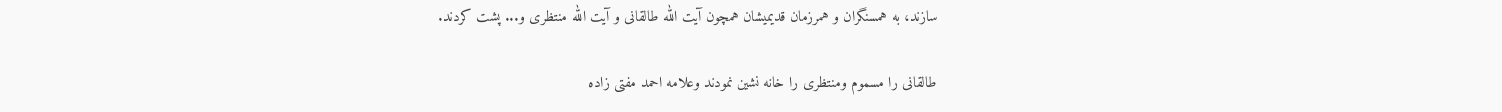سازند، به همسنگران و همرزمان قدیمیشان همچون آیت الله طالقانی و آیت الله منتظری و... پشت کردند.

طالقانی را مسموم ومنتظری را خانه نشین نمودند وعلامه احمد مفتی زاده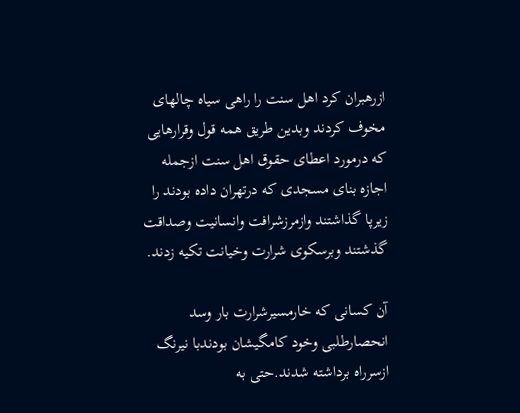ازرهبران کرد اهل سنت را راهی سیاه چالهای مخوف کردند وبدین طریق همه قول وقرارهایی که درمورد اعطای حقوق اهل سنت ازجمله اجازه بنای مسجدی که درتهران داده بودند را زیرپا گذاشتند وازمرزشرافت وانسانیت وصداقت گذشتند وبرسکوی شرارت وخیانت تکیه زدند.

آن کسانی که خارمسیرشرارت بار وسد انحصارطلبی وخود کامگیشان بودندبا نیرنگ ازسرراه برداشته شدند.حتی به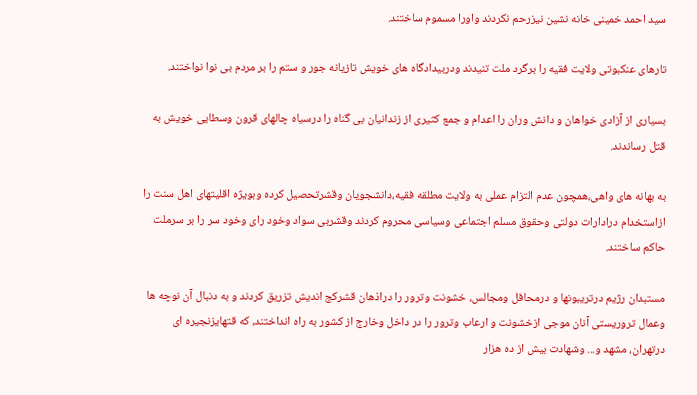سید احمد خمینی خانه نشین نیزرحم نکردند واورا مسموم ساختند.

تارهای عنکبوتی ولایت فقیه را برگرد ملت تنیدند ودربیدادگاه های خویش تازیانه جور و ستم را بر مردم بی نوا نواختند.

بسیاری از آزادی خواهان و دانش وران را اعدام و جمع کثیری از زندانیان بی گناه را درسیاه چالهای قرون وسطایی خویش به قتل رساندند.

به بهانه های واهی،همچون عدم التزام عملی به ولایت مطلقه فقیه،دانشجویان وقشرتحصیل کرده وبویژه اقلیتهای اهل سنت را ازاستخدام درادارات دولتی وحقوق مسلم اجتماعی وسیاسی محروم کردند وقشربی سواد وخود رای وخود سر را بر سرملت حاکم ساختند.

مستبدان رژیم درتریبونها و درمحافل ومجالس، خشونت وترور را دراذهان قشرکج اندیش تزریق کردند و به دنبال آن نوچه ها وعمال تروریستی آنان موجی ازخشونت و ارعاب وترور را در داخل وخارج از کشور به راه انداختند، که قتهایزنجیره ای درتهران، مشهد و... وشهادت بیش از ده هزار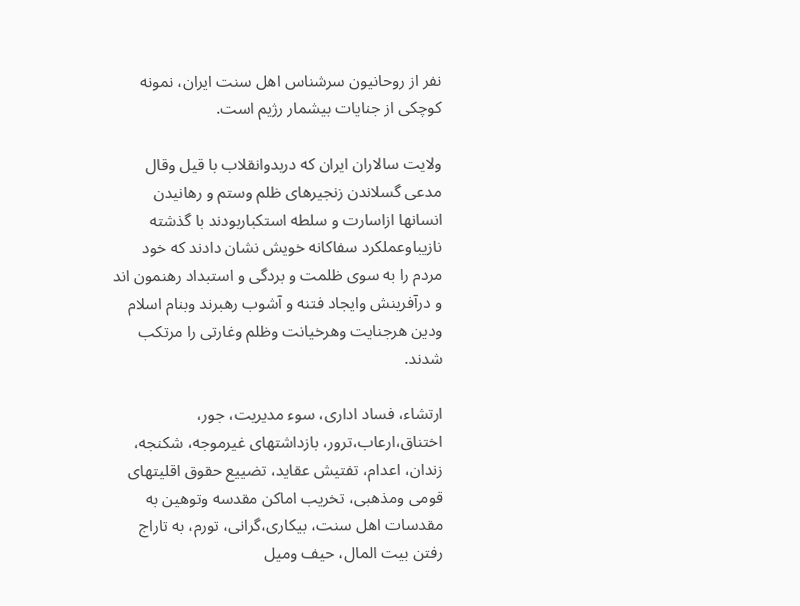نفر از روحانیون سرشناس اهل سنت ایران، نمونه کوچکی از جنایات بیشمار رژیم است.

ولایت سالاران ایران که دربدوانقلاب با قیل وقال مدعی گسلاندن زنجیرهای ظلم وستم و رهانیدن انسانها ازاسارت و سلطه استکباربودند با گذشته نازیباوعملکرد سفاکانه خویش نشان دادند که خود مردم را به سوی ظلمت و بردگی و استبداد رهنمون اند و درآفرینش وایجاد فتنه و آشوب رهبرند وبنام اسلام ودین هرجنایت وهرخیانت وظلم وغارتی را مرتکب شدند.

ارتشاء، فساد اداری، سوء مدیریت، جور، اختناق،ارعاب،ترور، بازداشتهای غیرموجه، شکنجه، زندان، اعدام، تفتیش عقاید، تضییع حقوق اقلیتهای قومی ومذهبی، تخریب اماکن مقدسه وتوهین به مقدسات اهل سنت، بیکاری،گرانی، تورم، به تاراج رفتن بیت المال، حیف ومیل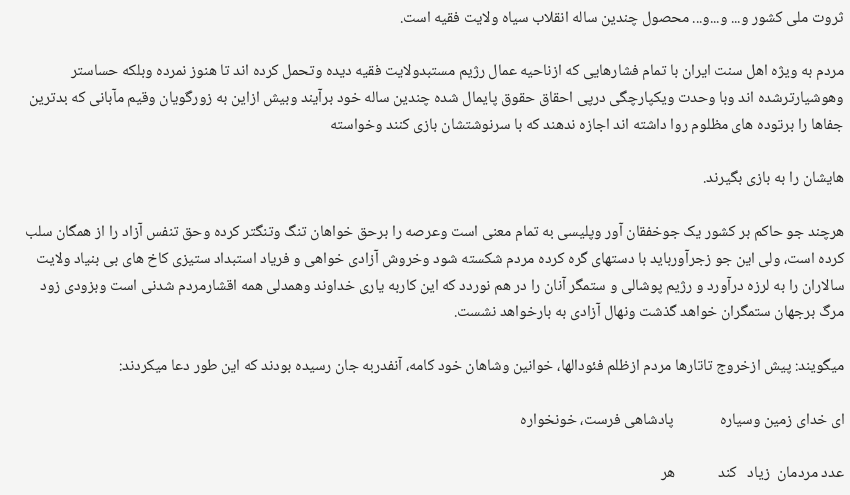ثروت ملی کشور و... و...و... محصول چندین ساله انقلاب سیاه ولایت فقیه است.

مردم به ویژه اهل سنت ایران با تمام فشارهایی که ازناحیه عمال رژیم مستبدولایت فقیه دیده وتحمل کرده اند تا هنوز نمرده وبلکه حساستر وهوشیارترشده اند وبا وحدت ویکپارچگی درپی احقاق حقوق پایمال شده چندین ساله خود برآیند وبیش ازاین به زورگویان وقیم مآبانی که بدترین جفاها را برتوده های مظلوم روا داشته اند اجازه ندهند که با سرنوشتشان بازی کنند وخواسته

هایشان را به بازی بگیرند.

هرچند جو حاکم بر کشور یک جوخفقان آور وپلیسی به تمام معنی است وعرصه را برحق خواهان تنگ وتنگتر کرده وحق تنفس آزاد را از همگان سلب کرده است، ولی این جو زجرآورباید با دستهای گره کرده مردم شکسته شود وخروش آزادی خواهی و فریاد استبداد ستیزی کاخ های بی بنیاد ولایت سالاران را به لرزه درآورد و رژیم پوشالی و ستمگر آنان را در هم نوردد که این کاربه یاری خداوند وهمدلی همه اقشارمردم شدنی است وبزودی زود مرگ برجهان ستمگران خواهد گذشت ونهال آزادی به بارخواهد نشست.

میگویند: پیش ازخروج تاتارها مردم ازظلم فئودالها، خوانین وشاهان خود کامه، آنفدربه جان رسیده بودند که این طور دعا میکردند:

ای خدای زمین وسیاره             پادشاهی فرست، خونخواره

عدد مردمان  زیاد   کند            هر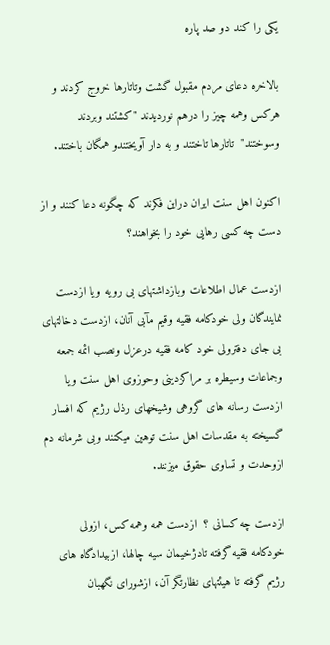یکی را کند دو صد پاره

بالاخره دعای مردم مقبول گشت وتاتارها خروج کردند و هرکس وهمه چیز را درهم نوردیدند "کشتند وبردند وسوختند"  تاتارها تاختند و به دار آویختندو همگان باختند.

اکنون اهل سنت ایران دراین فکرند که چگونه دعا کنند و از دست چه کسی رهایی خود را بخواهند؟

ازدست عمال اطلاعات وبازداشتهای بی رویه ویا ازدست نمایندگان ولی خودکامه فقیه وقیم مآبی آنان، ازدست دخالتهای بی جای دفترولی خود کامه فقیه درعزل ونصب ائمه جمعه وجماعات وسیطره بر مراکزدینی وحوزوی اهل سنت ویا ازدست رسانه های گروهی وشیخهای رذل رژیم که افسار گسیخته به مقدسات اهل سنت توهین میکنند وبی شرمانه دم ازوحدت و تساوی حقوق میزنند.

ازدست چه کسانی ؟  ازدست همه وهمه کس، ازولی خودکامه فقیه گرفته تادژخیمان سیه چالها، ازبیدادگاه های رژیم گرفته تا هیئتهای نظارتگر آن، ازشورای نگهبان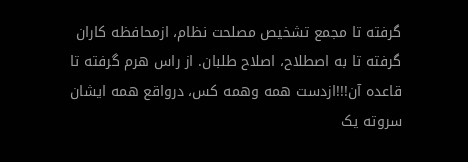گرفته تا مجمع تشخیص مصلحت نظام، ازمحافظه کاران گرفته تا به اصطلاح، اصلاح طلبان. از راس هرم گرفته تا قاعده آن!!!ازدست همه وهمه کس، درواقع همه ایشان سروته یک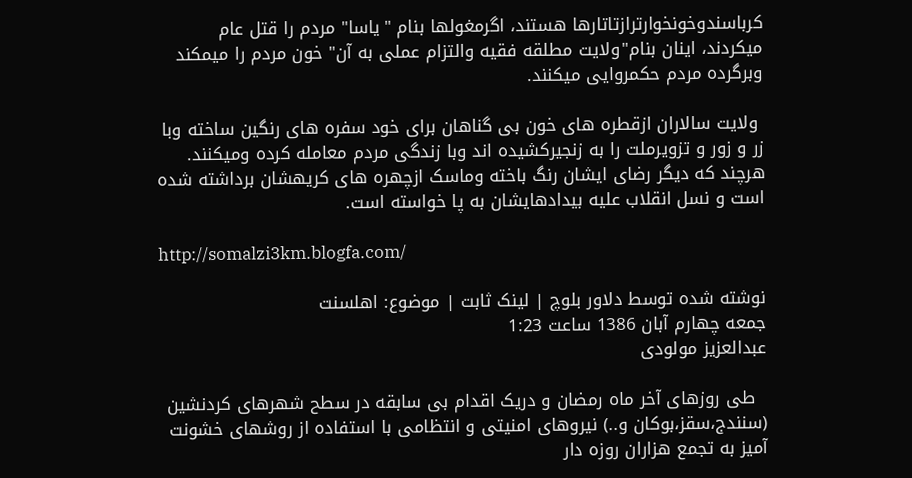کرباسندوخونخوارترازتاتارها هستند، اگرمغولها بنام "یاسا" مردم را قتل عام میکردند، اینان بنام"ولایت مطلقه فقیه والتزام عملی به آن" خون مردم را میمکند وبرگرده مردم حکمروایی میکنند.

 ولایت سالاران ازقطره های خون بی گناهان برای خود سفره های رنگین ساخته وبا زر و زور و تزویرملت را به زنجیرکشیده اند وبا زندگی مردم معامله کرده ومیکنند. هرچند که دیگر رضای ایشان رنگ باخته وماسک ازچهره های کریهشان برداشته شده است و نسل انقلاب علیه بیدادهایشان به پا خواسته است.

http://somalzi3km.blogfa.com/

نوشته شده توسط دلاور بلوچ | لینک ثابت | موضوع: اهلسنت
جمعه چهارم آبان 1386 ساعت 1:23
عبدالعزیز مولودی

  طی روزهای آخر ماه رمضان و دریک اقدام بی سابقه در سطح شهرهای کردنشین (سنندج،سقز،بوکان و..) نیروهای امنیتی و انتظامی با استفاده از روشهای خشونت آمیز به تجمع هزاران روزه دار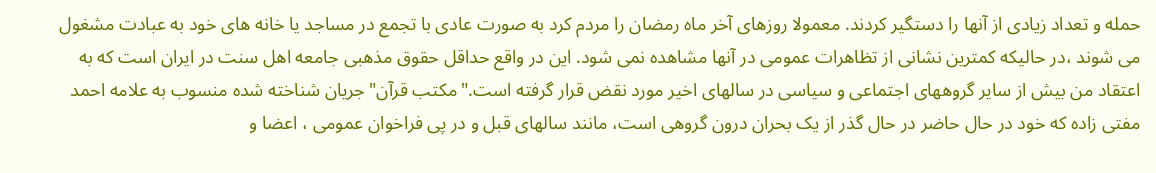حمله و تعداد زیادی از آنها را دستگیر کردند. معمولا روزهای آخر ماه رمضان را مردم کرد به صورت عادی با تجمع در مساجد یا خانه های خود به عبادت مشغول می شوند ،در حالیکه کمترین نشانی از تظاهرات عمومی در آنها مشاهده نمی شود. این در واقع حداقل حقوق مذهبی جامعه اهل سنت در ایران است که به اعتقاد من بیش از سایر گروههای اجتماعی و سیاسی در سالهای اخیر مورد نقض قرار گرفته است."مکتب قرآن" جریان شناخته شده منسوب به علامه احمد مفتی زاده که خود در حال حاضر در حال گذر از یک بحران درون گروهی است، مانند سالهای قبل و در پی فراخوان عمومی ، اعضا و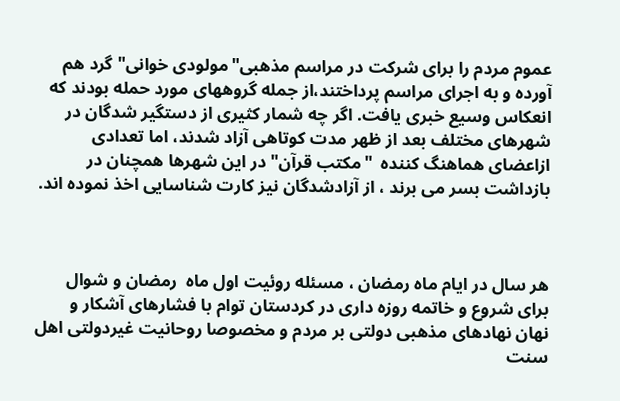عموم مردم را برای شرکت در مراسم مذهبی"مولودی خوانی" گرد هم آورده و به اجرای مراسم پرداختند،از جمله گروههای مورد حمله بودند که انعکاس وسیع خبری یافت. اگر چه شمار کثیری از دستگیر شدگان در شهرهای مختلف بعد از ظهر مدت کوتاهی آزاد شدند، اما تعدادی ازاعضای هماهنگ کننده  "مکتب قرآن" در این شهرها همچنان در بازداشت بسر می برند ، از آزادشدگان نیز کارت شناسایی اخذ نموده اند.



هر سال در ایام ماه رمضان ، مسئله روئیت اول ماه  رمضان و شوال برای شروع و خاتمه روزه داری در کردستان توام با فشارهای آشکار و نهان نهادهای مذهبی دولتی بر مردم و مخصوصا روحانیت غیردولتی اهل سنت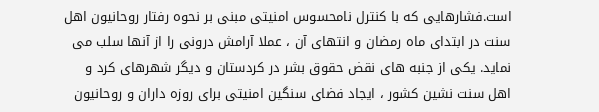است.فشارهایی که با کنترل نامحسوس امنیتی مبنی بر نحوه رفتار روحانیون اهل سنت در ابتدای ماه رمضان و انتهای آن ، عملا آرامش درونی را از آنها سلب می نماید. یکی از جنبه های نقض حقوق بشر در کردستان و دیگر شهرهای کرد و اهل سنت نشین کشور ، ایجاد فضای سنگین امنیتی برای روزه داران و روحانیون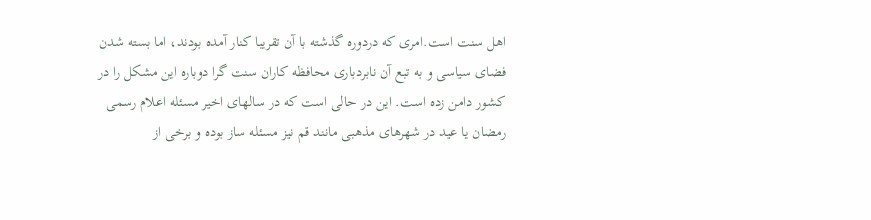اهل سنت است.امری که دردوره گذشته با آن تقریبا کنار آمده بودند، اما بسته شدن فضای سیاسی و به تبع آن نابردباری محافظه کاران سنت گرا دوباره این مشکل را در کشور دامن زده است. این در حالی است که در سالهای اخیر مسئله اعلام رسمی رمضان یا عید در شهرهای مذهبی مانند قم نیز مسئله ساز بوده و برخی از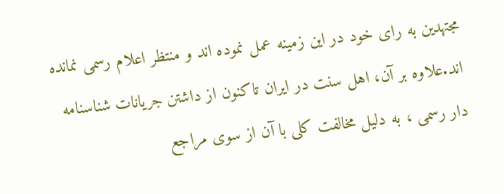مجتهدین به رای خود در این زمینه عمل نموده اند و منتظر اعلام رسمی نمانده اند.علاوه بر آن، اهل سنت در ایران تاکنون از داشتن جریانات شناسنامه دار رسمی ، به دلیل مخالفت کلی با آن از سوی مراجع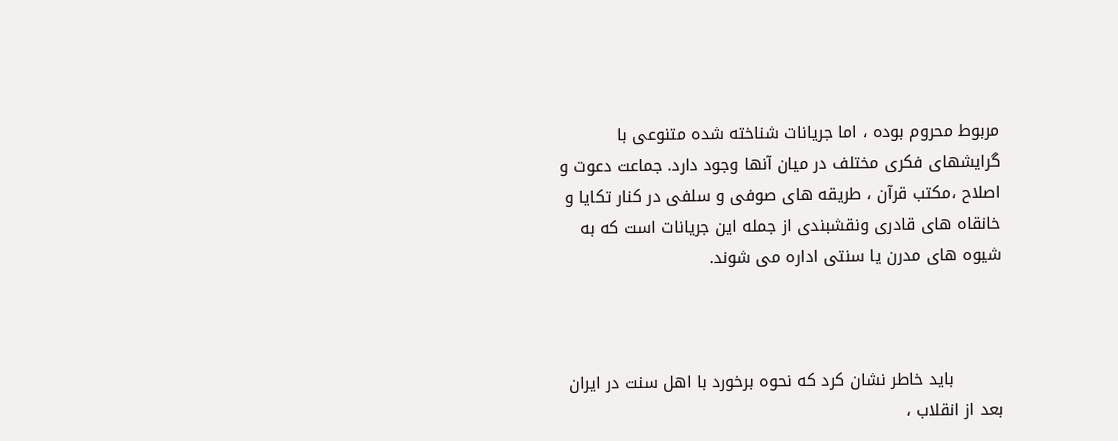مربوط محروم بوده ، اما جریانات شناخته شده متنوعی با گرایشهای فکری مختلف در میان آنها وجود دارد. جماعت دعوت و اصلاح ،مکتب قرآن ، طریقه های صوفی و سلفی در کنار تکایا و خانقاه های قادری ونقشبندی از جمله این جریانات است که به شیوه های مدرن یا سنتی اداره می شوند.



         باید خاطر نشان کرد که نحوه برخورد با اهل سنت در ایران بعد از انقلاب ،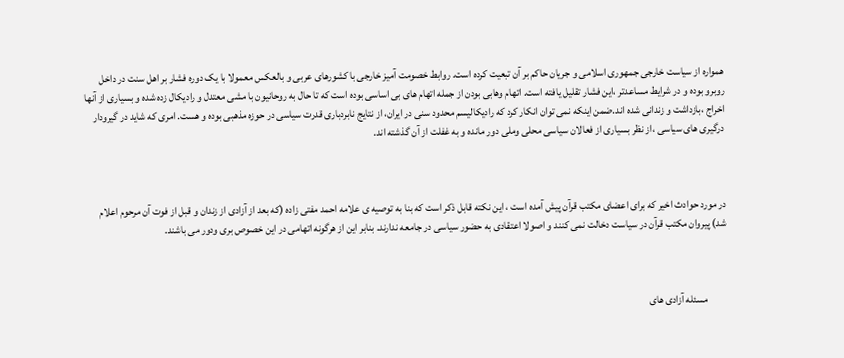همواره از سیاست خارجی جمهوری اسلامی و جریان حاکم بر آن تبعیت کرده است. روابط خصومت آمیز خارجی با کشورهای عربی و بالعکس معمولا با یک دوره فشار بر اهل سنت در داخل روبرو بوده و در شرایط مساعدتر ،این فشار تقلیل یافته است. اتهام وهابی بودن از جمله اتهام های بی اساسی بوده است که تا حال به روحانیون با مشی معتدل و رادیکال زده شده و بسیاری از آنها اخراج ،بازداشت و زندانی شده اند.ضمن اینکه نمی توان انکار کرد که رادیکالیسم محدود سنی در ایران، از نتایج نابردباری قدرت سیاسی در حوزه مذهبی بوده و هست. امری که شاید در گیرودار درگیری های سیاسی ،از نظر بسیاری از فعالان سیاسی محلی وملی دور مانده و به غفلت از آن گذشته اند.



در مورد حوادث اخیر که برای اعضای مکتب قرآن پیش آمده است ، این نکته قابل ذکر است که بنا به توصيه ی علامه احمد مفتی زاده (که بعد از آزادی از زندان و قبل از فوت آن مرحوم اعلام شد) پيروان مکتب قرآن در سياست دخالت نمی کنند و اصولا اعتقادی به حضور سیاسی در جامعه ندارند. بنابر این از هرگونه اتهامی در این خصوص بری ودور می باشند.



         مسئله آزادی های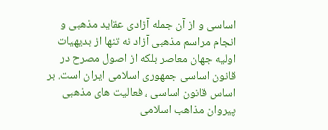اساسی و از آن جمله آزادی عقاید مذهبی و انجام مراسم مذهبی آزاد نه تنها از بدیهیات اولیه جهان معاصر بلکه از اصول مصرح در قانون اساسی جمهوری اسلامی ایران است. بر اساس قانون اساسی ، فعالیت های مذهبی پیروان مذاهب اسلامی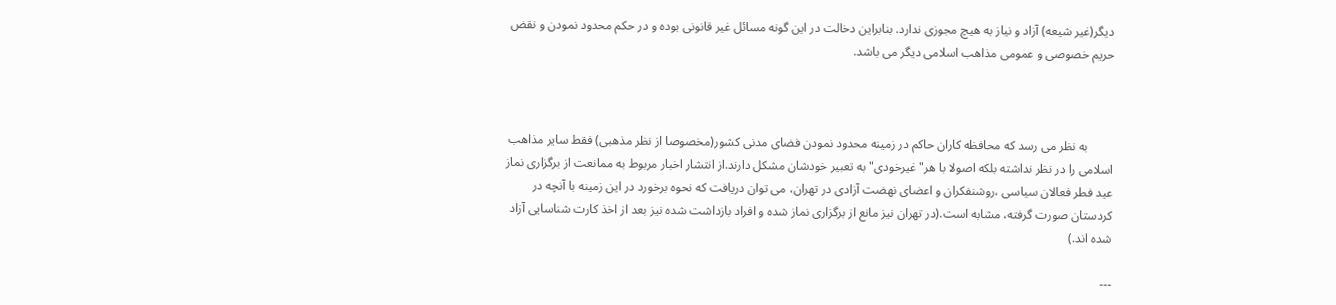دیگر(غیر شیعه) آزاد و نیاز به هیچ مجوزی ندارد. بنابراین دخالت در این گونه مسائل غیر قانونی بوده و در حکم محدود نمودن و نقض حریم خصوصی و عمومی مذاهب اسلامی دیگر می باشد.



        به نظر می رسد که محافظه کاران حاکم در زمینه محدود نمودن فضای مدنی کشور(مخصوصا از نظر مذهبی) فقط سایر مذاهب اسلامی را در نظر نداشته بلکه اصولا با هر"غیرخودی" به تعبیر خودشان مشکل دارند.از انتشار اخبار مربوط به ممانعت از برگزاری نماز عید فطر فعالان سیاسی ،روشنفکران و اعضای نهضت آزادی در تهران، می توان دریافت که نحوه برخورد در این زمینه با آنچه در کردستان صورت گرفته، مشابه است.(در تهران نیز مانع از برگزاری نماز شده و افراد بازداشت شده نیز بعد از اخذ کارت شناسایی آزاد شده اند.)

---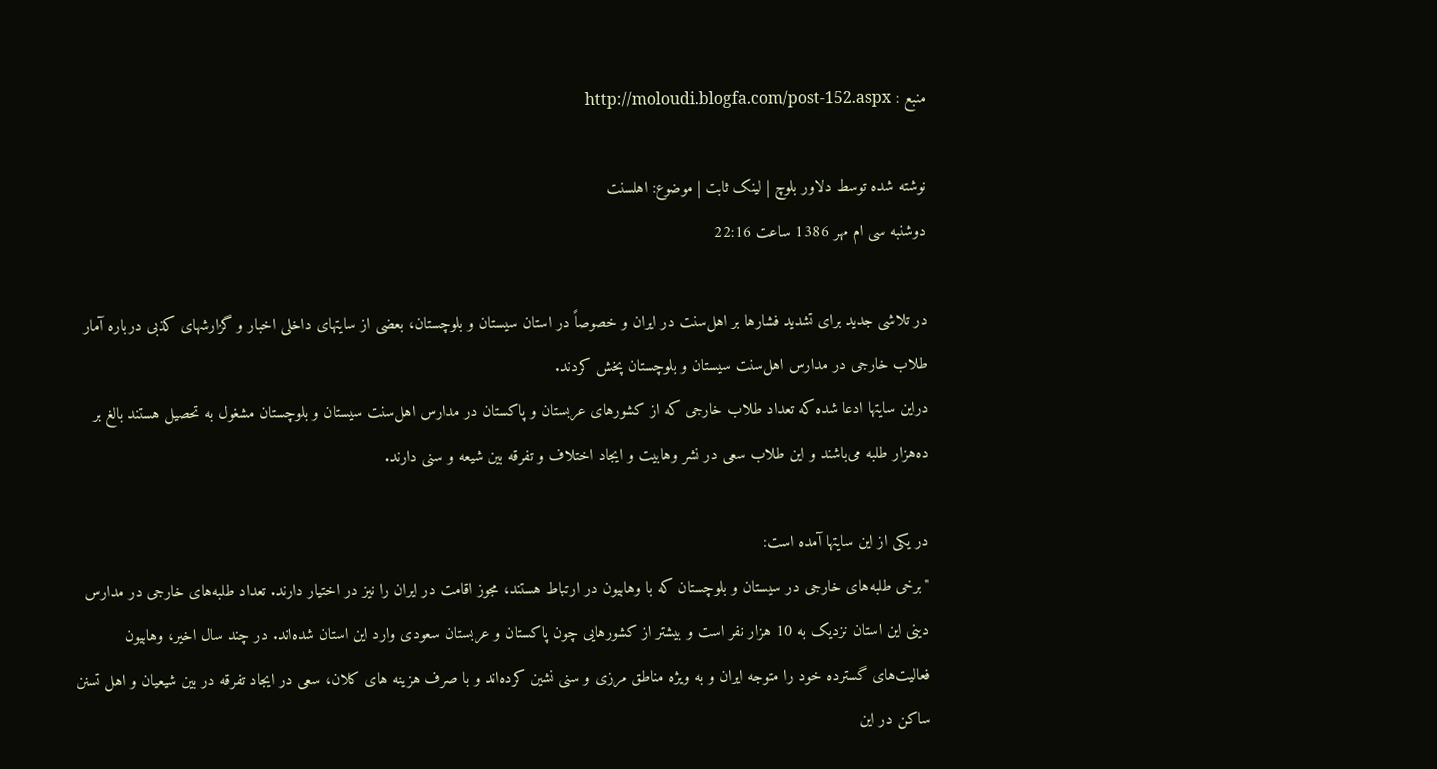منبع : http://moloudi.blogfa.com/post-152.aspx

نوشته شده توسط دلاور بلوچ | لینک ثابت | موضوع: اهلسنت
دوشنبه سی ام مهر 1386 ساعت 22:16

در تلاشی جدید برای تشدید فشارها بر اهل‌سنت در ایران و خصوصاً در استان سيستان و بلوچستان، بعضی از سایتهای داخلی اخبار و گزارشهای کذبی درباره آمار طلاب خارجی در مدارس اهل‌سنت سيستان و بلوچستان پخش کردند.
دراین سایتها ادعا شده که تعداد طلاب خارجی که از کشورهای عربستان و پاکستان در مدارس اهل‌سنت سیستان و بلوچستان مشغول به تحصیل هستند بالغ بر ده‌هزار طلبه می‌باشند و این طلاب سعی در نشر وهابیت و ایجاد اختلاف و تفرقه بین شیعه و سنی دارند.

در يکی از اين سايتها آمده است:
"برخی طلبه‌های خارجی در سیستان و بلوچستان که با وهابیون در ارتباط هستند، مجوز اقامت در ایران را نیز در اختیار دارند. تعداد طلبه‌های خارجی در مدارس دینی این استان نزدیک به 10 هزار نفر است و بیشتر از کشورهایی چون پاکستان و عربستان سعودی وارد این استان شده‌اند. در چند سال اخیر، وهابیون فعالیت‌های گسترده خود را متوجه ایران و به ویژه مناطق مرزی و سنی نشین کرده‌اند و با صرف هزینه های کلان، سعی در ایجاد تفرقه در بین شیعیان و اهل تسنن ساکن در این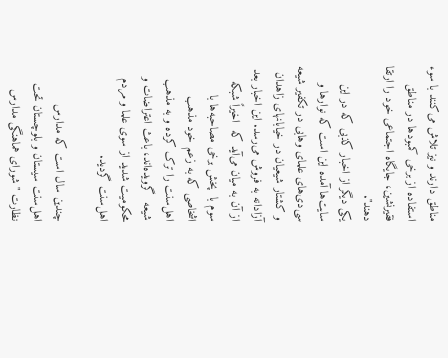مناطق دارند و نیز تلاش می‌کنند با سوء استفاده از برخی کمبودها در مناطق فقیرنشین، جایگاه اجتماعی خود را ارتقا دهند".
يکی دیگر از اخبار کذبی که در این سایت‌ها آمده این است که نوارها و سی‌دی‌های علمای وهابی در تکفیر شیعه و کشتار شیعیان در خیابانهای زاهدان آزادانه به فروش می‌رسد. این اخبار بعد از آن به میان می‌آید که  اخیراً شبکه سوم با  پخش برخی مصاحبه‌ها با اشخاصی که به زعم خود مذهب اهل‌سنت را ترک کرده و به مذهب شیعه  گرویده‌اند، باعث اعتراضات و محکومیت شدید از سوی علما و مردم اهل‌سنت گردید.

چندین سال است که مدارس اهل‌سنت سيستان و بلوچستان تحت نظارت "شورای هماهنگی مدارس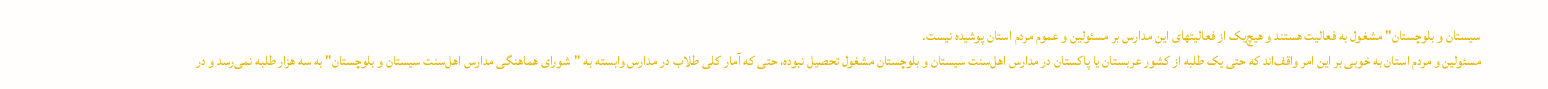سيستان و بلوچستان" مشغول به فعالیت هستند و هیچ‌یک از فعالیتهای این مدارس بر مسئولین و عموم مردم استان پوشیده نیست.
مسئولین و مردم استان به خوبی بر این امر واقف‌اند که حتی یک طلبه از کشور عربستان یا پاکستان در مدارس اهل‌سنت سيستان و بلوچستان مشغول تحصیل نبوده، حتی که آمار کلی طلاب در مدارس وابسته به "شورای هماهنگی مدارس اهل‌سنت سيستان و بلوچستان" به سه هزار طلبه نمی‌رسد و در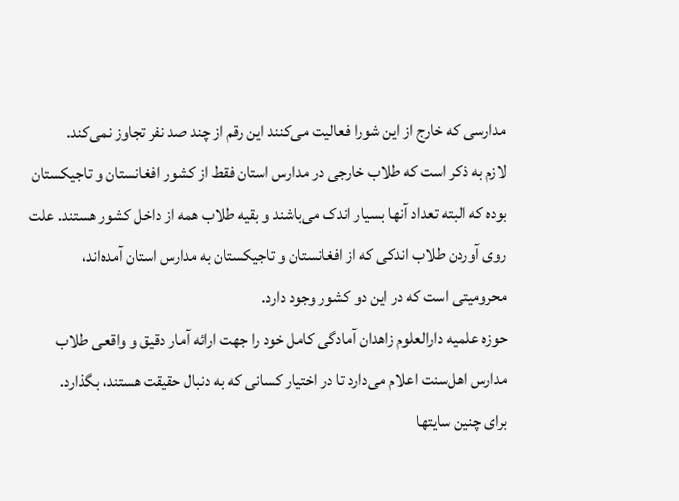مدارسی که خارج از این شورا فعالیت می‌کنند این رقم از چند صد نفر تجاوز نمی‌کند.
لازم به ذکر است که طلاب خارجی در مدارس استان فقط از کشور افغانستان و تاجیکستان بوده که البته تعداد آنها بسیار اندک می‌باشند و بقیه طلاب همه از داخل کشور هستند. علت روی آوردن طلاب اندکی که از افغانستان و تاجيکستان به مدارس استان آمده‌اند، محرومیتی است که در این دو کشور وجود دارد.
حوزه علمیه دارالعلوم زاهدان آمادگی کامل خود را جهت ارائه آمار دقیق و واقعی طلاب مدارس اهل‌سنت اعلام می‌دارد تا در اختیار کسانی که به دنبال حقیقت هستند، بگذارد.
برای چنین سایتها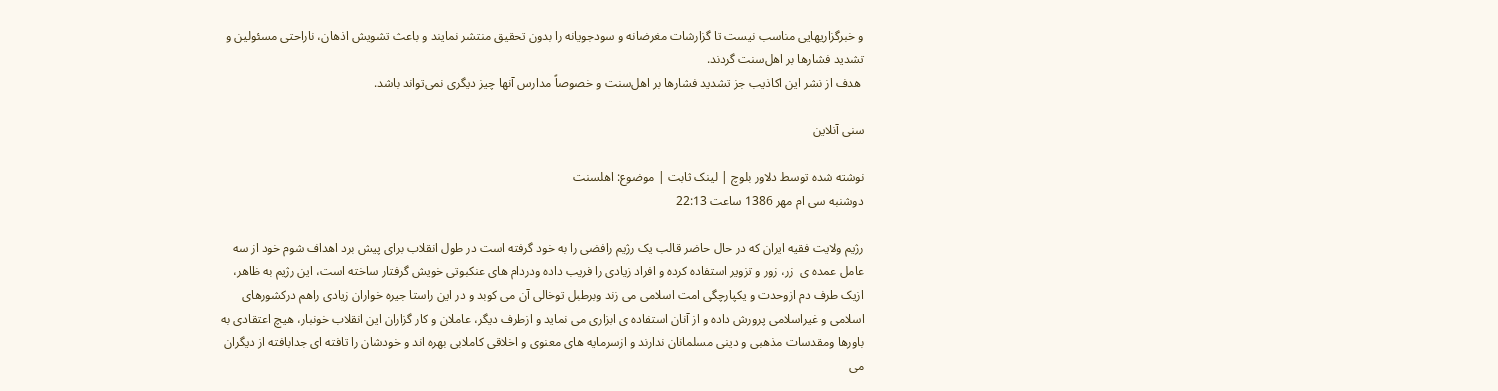و خبرگزاریهایی مناسب نیست تا گزارشات مغرضانه و سودجويانه را بدون تحقیق منتشر نمایند و باعث تشویش اذهان، ناراحتی مسئولین و تشدید فشارها بر اهل‌سنت گردند.
 هدف از نشر این اکاذیب جز تشدید فشارها بر اهل‌سنت و خصوصاً مدارس آنها چيز ديگری نمی‌تواند باشد.

سنی آنلاین

نوشته شده توسط دلاور بلوچ | لینک ثابت | موضوع: اهلسنت
دوشنبه سی ام مهر 1386 ساعت 22:13

رژیم ولایت فقیه ایران که در حال حاضر قالب یک رژیم رافضی را به خود گرفته است در طول انقلاب برای پیش برد اهداف شوم خود از سه عامل عمده ی  زر، زور و تزویر استفاده کرده و افراد زیادی را فریب داده ودردام های عنکبوتی خویش گرفتار ساخته است، این رژیم به ظاهر، ازیک طرف دم ازوحدت و یکپارچگی امت اسلامی می زند وبرطبل توخالی آن می کوبد و در این راستا جیره خواران زیادی راهم درکشورهای اسلامی و غیراسلامی پرورش داده و از آنان استفاده ی ابزاری می نماید و ازطرف دیگر، عاملان و کار گزاران این انقلاب خونبار، هیچ اعتقادی به باورها ومقدسات مذهبی و دینی مسلمانان ندارند و ازسرمایه های معنوی و اخلاقی کاملابی بهره اند و خودشان را تافته ای جدابافته از دیگران می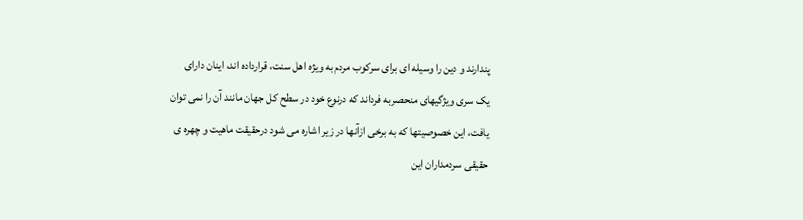پندارند و دین را وسیله ای برای سرکوب مردم به ویژه اهل سنت، قرارداده اند، اینان دارای یک سری ویژگیهای منحصربه فرداند که درنوع خود در سطح کل جهان مانند آن را نمی توان یافت، این خصوصیتها که به برخی ازآنها در زیر اشاره می شود درحقیقت ماهیت و چهره ی حقیقی سردمداران این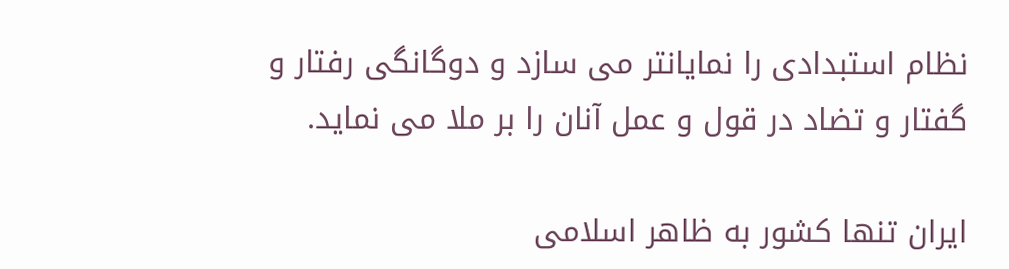نظام استبدادی را نمایانتر می سازد و دوگانگی رفتار و گفتار و تضاد در قول و عمل آنان را بر ملا می نماید.

ایران تنها کشور به ظاهر اسلامی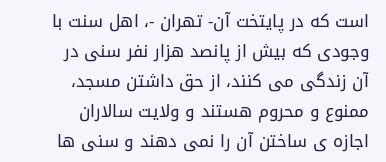است که در پایتخت آن- تهران -، اهل سنت با وجودی که بیش از پانصد هزار نفر سنی در آن زندگی می کنند، از حق داشتن مسجد، ممنوع و محروم هستند و ولایت سالاران اجازه ی ساختن آن را نمی دهند و سنی ها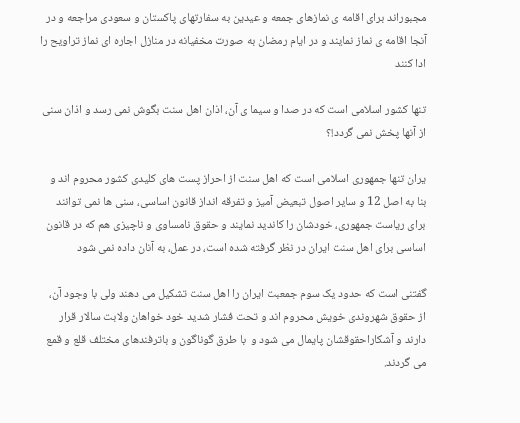مجبوراند برای اقامه ی نمازهای جمعه و عیدین به سفارتهای پاکستان و سعودی مراجعه و در آنجا اقامه ی نماز نمایند و در ایام رمضان به صورت مخفیانه در منازل اجاره ای نماز تراویح را ادا کنند

تنها کشور اسلامی است که در صدا و سیما ی آن، اذان اهل سنت بگوش نمی رسد و اذان سنی از آنها پخش نمی گردد!؟

یران تنها جمهوری اسلامی است که اهل سنت از احراز پست های کلیدی کشور محروم اند و بنا به اصل 12 و سایر اصول تبعیض آمیز و تفرقه انداز قانون اساسی، سنی ها نمی توانند برای ریاست جمهوری، خودشان را کاندید نمایند و حقوق نامساوی و ناچیزی هم که در قانون اساسی برای اهل سنت ایران در نظر گرفته شده است، در عمل، به آنان داده نمی شود

گفتنی است که حدود یک سوم جمعبت ایران را اهل سنت تشکیل می دهند ولی با وجود آن، از حقوق شهروندی خویش محروم اند و تحت فشار شدید خود خواهان ولابت سالار قرار دارند و آشکاراحقوقشان پایمال می شود و  با طرق گوناگون و باترفندهای مختلف قلع و قمع می گردند.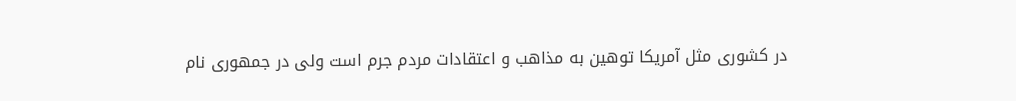در کشوری مثل آمریکا توهین به مذاهب و اعتقادات مردم جرم است ولی در جمهوری نام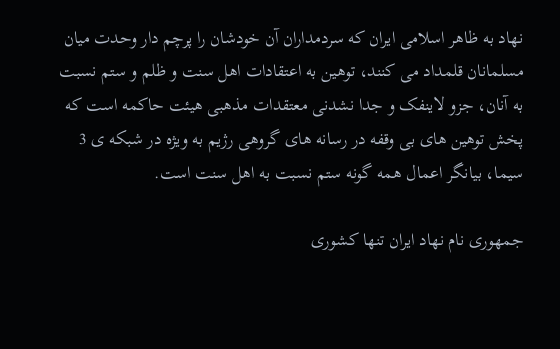نهاد به ظاهر اسلامی ایران که سردمداران آن خودشان را پرچم دار وحدت میان مسلمانان قلمداد می کنند، توهین به اعتقادات اهل سنت و ظلم و ستم نسبت به آنان، جزو لاینفک و جدا نشدنی معتقدات مذهبی هیئت حاکمه است که پخش توهین های بی وقفه در رسانه های گروهی رژیم به ویژه در شبکه ی 3 سیما، بیانگر اعمال همه گونه ستم نسبت به اهل سنت است.

جمهوری نام نهاد ایران تنها کشوری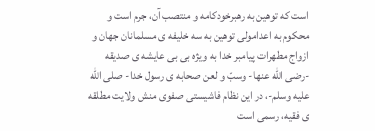است که توهین به رهبرخودکامه و منتصب آن، جرم است و محکوم به اعدامولی توهین به سه خلیفه ی مسلمانان جهان و ازواج مطهرات پیامبر خدا به ویژه بی بی عایشه ی صدیقه -رضی الله عنها- وسبّ و لعن صحابه ی رسول خدا- صلی الله علیه وسلم-، در این نظام فاشیستی صفوی منش ولایت مطلقه ی فقیه، رسمی است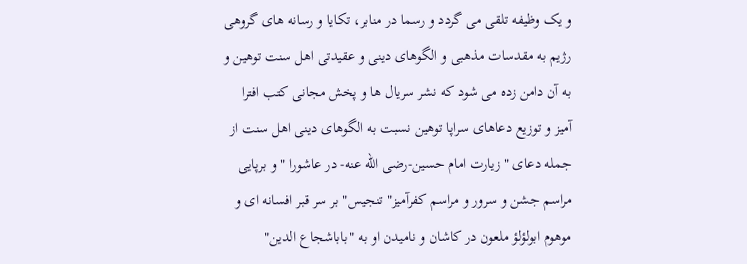و یک وظیفه تلقی می گردد و رسما در منابر، تکایا و رسانه های گروهی رژیم به مقدسات مذهبی و الگوهای دینی و عقیدتی اهل سنت توهین و به آن دامن زده می شود که نشر سریال ها و پخش مجانی کتب افترا آمیز و توزیع دعاهای سراپا توهین نسبت به الگوهای دینی اهل سنت از جمله دعای " زیارت امام حسین-رضی الله عنه- در عاشورا " و برپایی مراسم جشن و سرور و مراسم کفرآمیز" تنجیس" بر سر قبر افسانه ای و موهوم ابولؤلؤ ملعون در کاشان و نامیدن او به "باباشجاع الدین"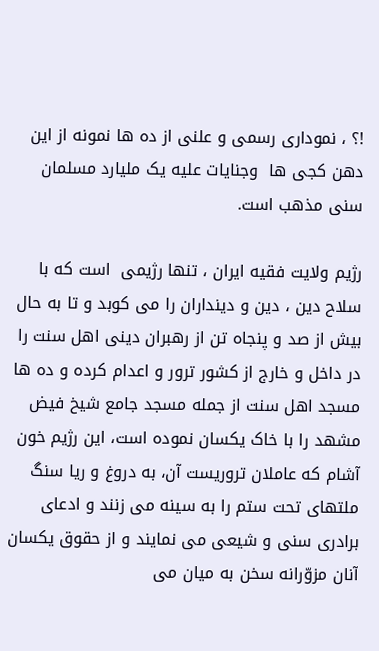!؟ ، نموداری رسمی و علنی از ده ها نمونه از این دهن کجی ها  وجنایات علیه یک ملیارد مسلمان سنی مذهب است.

رژیم ولایت فقیه ایران ، تنها رژیمی  است که با سلاح دین ، دین و دینداران را می کوبد و تا به حال بیش از صد و پنجاه تن از رهبران دینی اهل سنت را در داخل و خارج از کشور ترور و اعدام کرده و ده ها مسجد اهل سنت از جمله مسجد جامع شیخ فیض مشهد را با خاک یکسان نموده است، این رژیم خون آشام که عاملان تروریست آن، به دروغ و ریا سنگ ملتهای تحت ستم را به سینه می زنند و ادعای برادری سنی و شیعی می نمایند و از حقوق یکسان آنان مزوّرانه سخن به میان می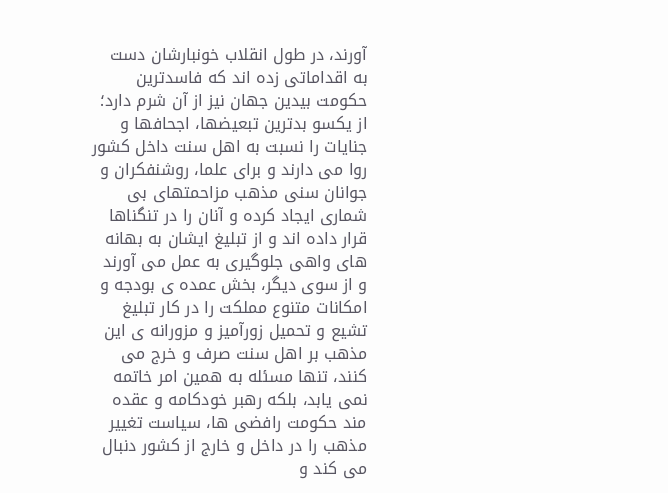آورند، در طول انقلاب خونبارشان دست به اقداماتی زده اند که فاسدترین حکومت بیدین جهان نیز از آن شرم دارد؛ از یکسو بدترین تبعیضها، اجحافها و جنایات را نسبت به اهل سنت داخل کشور روا می دارند و برای علما، روشنفکران و جوانان سنی مذهب مزاحمتهای بی شماری ایجاد کرده و آنان را در تنگناها قرار داده اند و از تبلیغ ایشان به بهانه های واهی جلوگیری به عمل می آورند و از سوی دیگر، بخش عمده ی بودجه و امکانات متنوع مملکت را در کار تبلیغ تشیع و تحمیل زورآمیز و مزورانه ی این مذهب بر اهل سنت صرف و خرج می کنند، تنها مسئله به همین امر خاتمه نمی یابد، بلکه رهبر خودکامه و عقده مند حکومت رافضی ها، سیاست تغییر مذهب را در داخل و خارج از کشور دنبال می کند و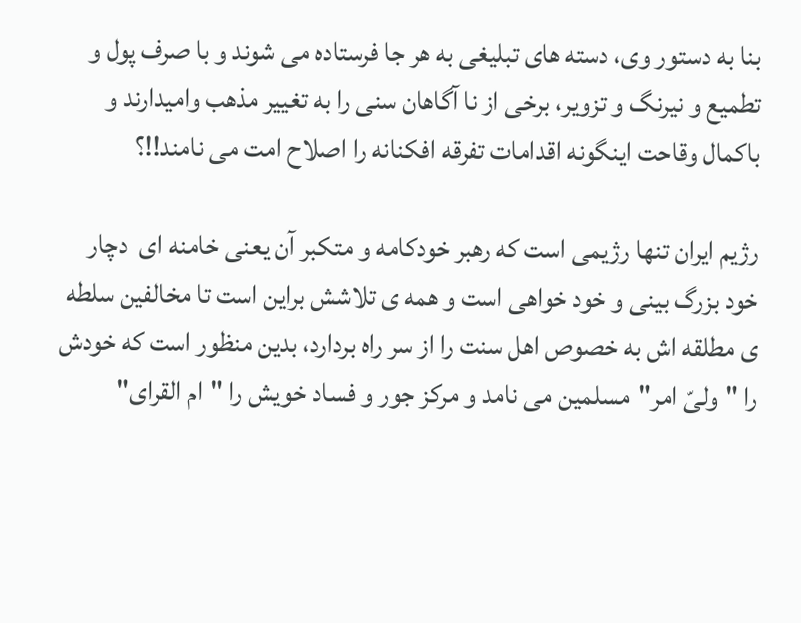بنا به دستور وی، دسته های تبلیغی به هر جا فرستاده می شوند و با صرف پول و تطمیع و نیرنگ و تزویر، برخی از نا آگاهان سنی را به تغییر مذهب وامیدارند و باکمال وقاحت اینگونه اقدامات تفرقه افکنانه را اصلاح امت می نامند!!؟

رژیم ایران تنها رژیمی است که رهبر خودکامه و متکبر آن یعنی خامنه ای  دچار خود بزرگ بینی و خود خواهی است و همه ی تلاشش براین است تا مخالفین سلطه ی مطلقه اش به خصوص اهل سنت را از سر راه بردارد، بدین منظور است که خودش را "ولیّ امر"مسلمین می نامد و مرکز جور و فساد خویش را "ام القرای"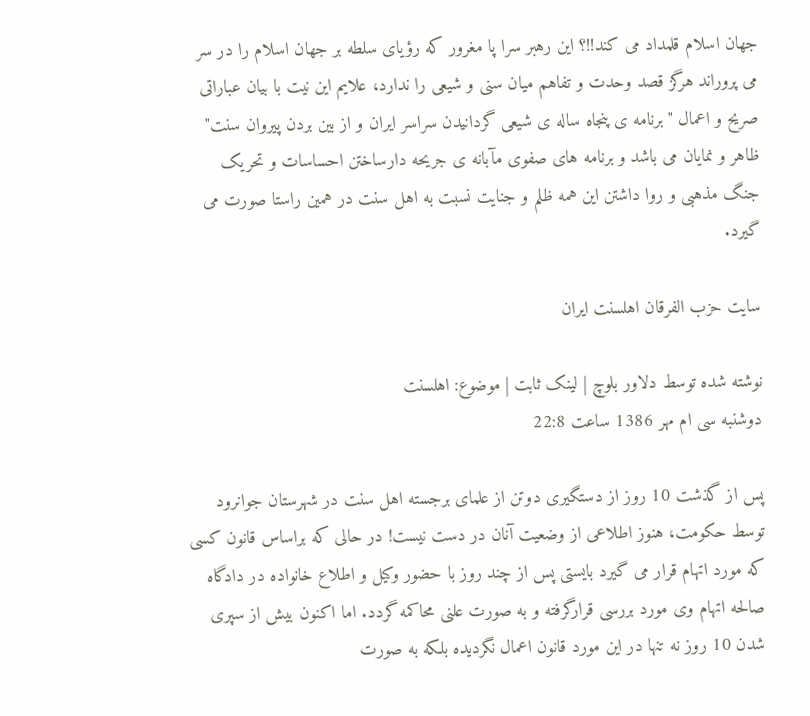جهان اسلام قلمداد می کند!!؟ این رهبر سرا پا مغرور که رؤیای سلطه بر جهان اسلام را در سر می پروراند هرگز قصد وحدت و تفاهم میان سنی و شیعی را ندارد، علایم این نیت با بیان عباراتی صریح و اعمال " برنامه ی پنجاه ساله ی شیعی گردانیدن سراسر ایران و از بین بردن پیروان سنت" ظاهر و نمایان می باشد و برنامه های صفوی مآبانه ی جریحه دارساختن احساسات و تحریک جنگ مذهبی و روا داشتن این همه ظلم و جنایت نسبت به اهل سنت در همین راستا صورت می گیرد.

سایت حزب الفرقان اهلسنت ایران

نوشته شده توسط دلاور بلوچ | لینک ثابت | موضوع: اهلسنت
دوشنبه سی ام مهر 1386 ساعت 22:8

پس از گذشت 10 روز از دستگیری دوتن از علمای برجسته اهل سنت در شهرستان جوانرود توسط حکومت، هنوز اطلاعی از وضعیت آنان در دست نیست! در حالی که براساس قانون کسی که مورد اتهام قرار می گیرد بایستی پس از چند روز با حضور وکیل و اطلاع خانواده در دادگاه صالحه اتهام وی مورد بررسی قرارگرفته و به صورت علنی محاکمه گردد. اما اکنون بیش از سپری شدن 10 روز نه تنها در این مورد قانون اعمال نگردیده بلکه به صورت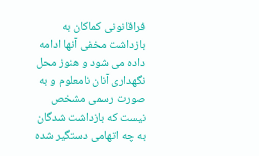فراقانونی کماکان به بازداشت مخفی آنها ادامه داده می شود و هنوز محل نگهداری آنان نامعلوم و به صورت رسمی مشخص نیست که بازداشت شدگان به چه اتهامی دستگیر شده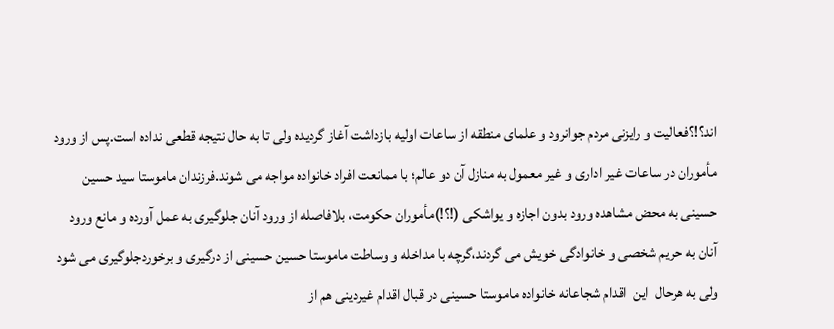اند؟!؟فعالیت و رایزنی مردم جوانرود و علمای منطقه از ساعات اولیه بازداشت آغاز گردیده ولی تا به حال نتیجه قطعی نداده است.پس از ورود مأموران در ساعات غیر اداری و غیر معمول به منازل آن دو عالم؛ با ممانعت افراد خانواده مواجه می شوند.فرزندان ماموستا سید حسین حسینی به محض مشاهده ورود بدون اجازه و یواشکی (!؟!)مأموران حکومت، بلافاصله از ورود آنان جلوگیری به عمل آورده و مانع ورود آنان به حریم شخصی و خانوادگی خویش می گردند،گرچه با مداخله و وساطت ماموستا حسین حسینی از درگیری و برخوردجلوگیری می شود ولی به هرحال  این  اقدام شجاعانه خانواده ماموستا حسینی در قبال اقدام غیردینی هم از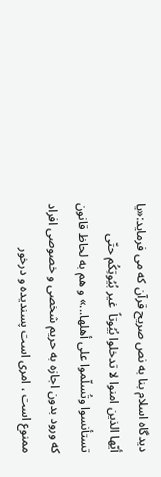دیدگاه اسلام بنا به نص صریح قرآن که می فرماید:«یا أیّها الذین امنوا لا تدخلوا بُیُوتاً  غیر بُیُوتِکُم حتّی تستأنسوا وتُسلّموا علی أهلها...» و هم به لحاظ قانون که ورود بدون اجازه به حریم شخصی و خصوصی افراد ممنوع است ، امری است پسندیده و درخور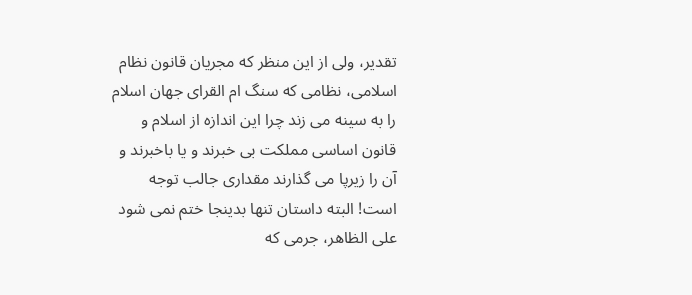تقدیر، ولی از این منظر که مجریان قانون نظام اسلامی، نظامی که سنگ ام القرای جهان اسلام را به سینه می زند چرا این اندازه از اسلام و قانون اساسی مملکت بی خبرند و یا باخبرند و آن را زیرپا می گذارند مقداری جالب توجه است! البته داستان تنها بدینجا ختم نمی شود علی الظاهر، جرمی که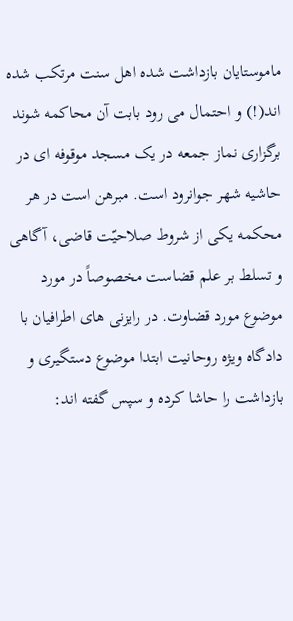ماموستایان بازداشت شده اهل سنت مرتکب شده اند(!) و احتمال می رود بابت آن محاکمه شوند برگزاری نماز جمعه در یک مسجد موقوفه ای در حاشیه شهر جوانرود است. مبرهن است در هر محکمه یکی از شروط صلاحیّت قاضی، آگاهی و تسلط بر علم قضاست مخصوصاً در مورد موضوع مورد قضاوت. در رایزنی های اطرافیان با دادگاه ویژه روحانیت ابتدا موضوع دستگیری و بازداشت را حاشا کرده و سپس گفته اند: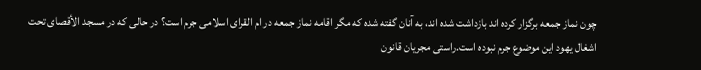چون نماز جمعه برگزار کرده اند بازداشت شده اند، به آنان گفته شده که مگر اقامه نماز جمعه در ام القرای اسلامی جرم است؟ در حالی که در مسجد الأقصای تحت اشغال یهود این موضوع جرم نبوده است.راستی مجریان قانون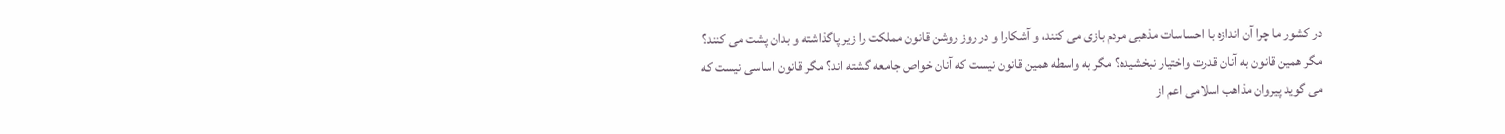در کشور ما چرا آن اندازه با احساسات مذهبی مردم بازی می کنند، و آشکارا و در روز روشن قانون مملکت را زیر پاگذاشته و بدان پشت می کنند؟ مگر همین قانون به آنان قدرت واختیار نبخشیده؟ مگر به واسطه همین قانون نیست که آنان خواص جامعه گشته اند؟ مگر قانون اساسی نیست که می گوید پیروان مذاهب اسلامی اعم از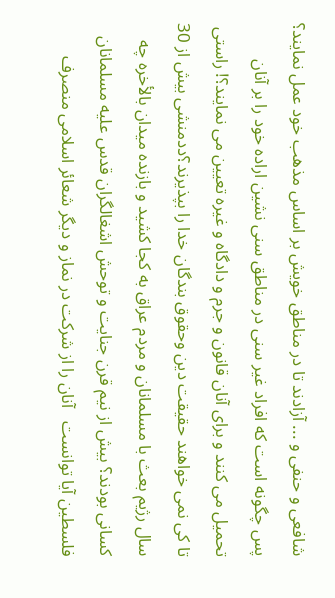شافعی و حنفی و ... آزادند تا در مناطق خویش بر اساس مذهب خود عمل نمایند؟ پس چگونه است که افراد غیر سنی در مناطق سنی نشین اراده خود را بر آنان تحمیل می کنند و برای آنان قانون و جرم و دادگاه و غیره تعیین می نمایند؟! راستی تا کی نمی خواهند حقیقت دین وحقوق بندگان خدا را بپذیرند؟ددمنشی بیش از 30 سال رژیم بعث با مسلمانان و مردم عراق به کجا کشید و بازنده میدان بالأخره چه کسانی بودند؟ بیش از نیم قرن جنایت و توحش اشغالگران قدس علیه مسلمانان فلسطین آیا توانست   آنان را از شرکت در نماز و دیگر شعائر اسلامی منصرف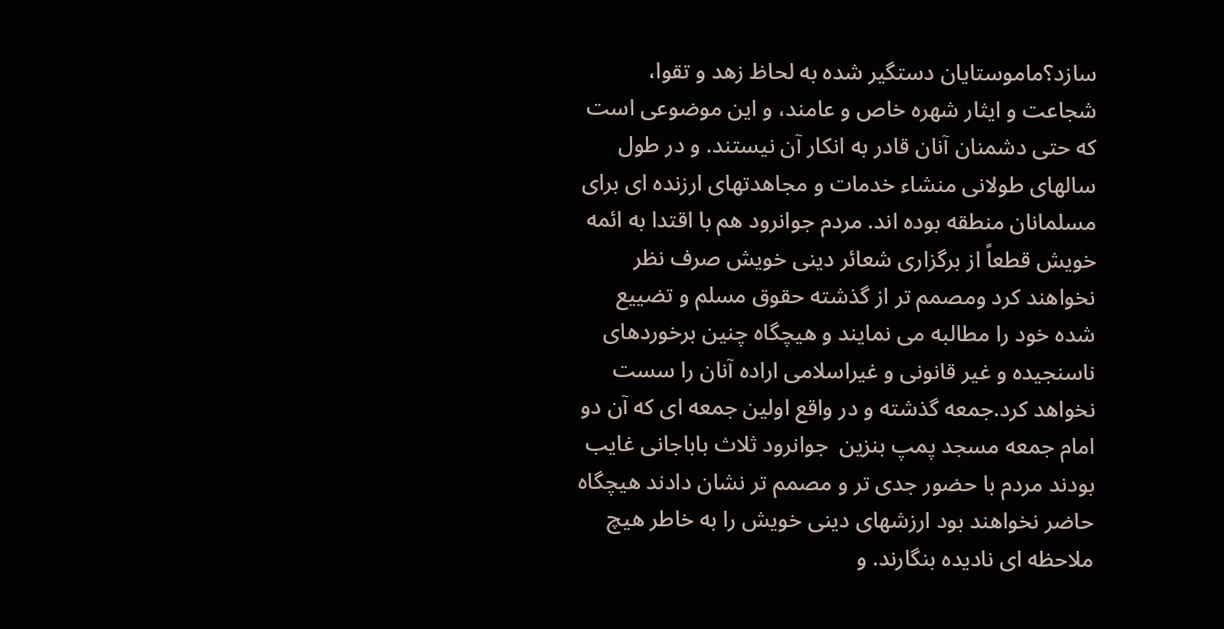سازد؟ماموستایان دستگیر شده به لحاظ زهد و تقوا، شجاعت و ایثار شهره خاص و عامند، و این موضوعی است که حتی دشمنان آنان قادر به انکار آن نیستند. و در طول سالهای طولانی منشاء خدمات و مجاهدتهای ارزنده ای برای مسلمانان منطقه بوده اند. مردم جوانرود هم با اقتدا به ائمه خویش قطعاً از برگزاری شعائر دینی خویش صرف نظر نخواهند کرد ومصمم تر از گذشته حقوق مسلم و تضییع شده خود را مطالبه می نمایند و هیچگاه چنین برخوردهای ناسنجیده و غیر قانونی و غیراسلامی اراده آنان را سست نخواهد کرد.جمعه گذشته و در واقع اولین جمعه ای که آن دو امام جمعه مسجد پمپ بنزین  جوانرود ثلاث باباجانی غایب بودند مردم با حضور جدی تر و مصمم تر نشان دادند هیچگاه حاضر نخواهند بود ارزشهای دینی خویش را به خاطر هیچ ملاحظه ای نادیده بنگارند. و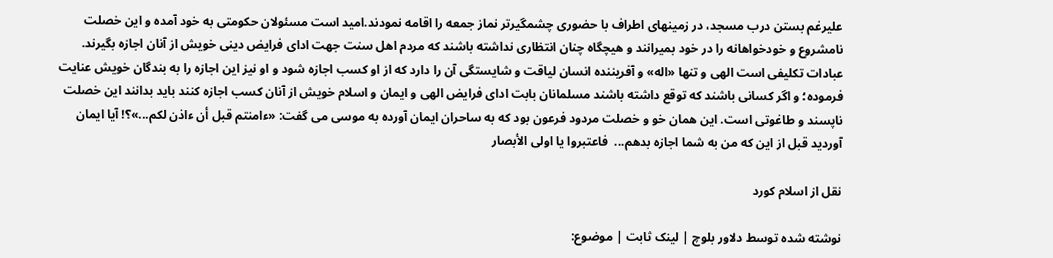علیرغم بستن درب مسجد، در زمینهای اطراف با حضوری چشمگیرتر نماز جمعه را اقامه نمودند.امید است مسئولان حکومتی به خود آمده و این خصلت نامشروع و خودخواهانه را در خود بمیرانند و هیچگاه چنان انتظاری نداشته باشند که مردم اهل سنت جهت ادای فرایض دینی خویش از آنان اجازه بگیرند. عبادات تکلیفی است الهی و تنها «اله» و آفریننده انسان لیاقت و شایستگی آن را دارد که از او کسب اجازه شود و او نیز این اجازه را به بندگان خویش عنایت فرموده؛ و اگر کسانی باشند که توقع داشته باشند مسلمانان بابت ادای فرایض الهی و ایمان و اسلام خویش از آنان کسب اجازه کنند باید بدانند این خصلت ناپسند و طاغوتی است. این همان خو و خصلت مردود فرعون بود که به ساحران ایمان آورده به موسی می گفت: «ءامنتم قبل أن ءاذن لکم...»؟! آیا ایمان آوردید قبل از این که من به شما اجازه بدهم...  فاعتبروا یا اولی الأبصار

نقل از اسلام کورد

نوشته شده توسط دلاور بلوچ | لینک ثابت | موضوع: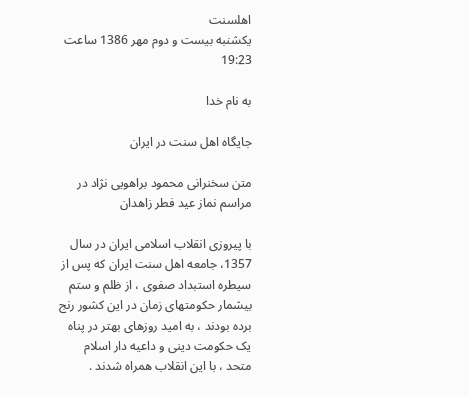اهلسنت
یکشنبه بیست و دوم مهر 1386 ساعت 19:23

به نام خدا

جایگاه اهل سنت در ایران

متن سخنرانی محمود براهویی نژاد در مراسم نماز عید فطر زاهدان

با پیروزی انقلاب اسلامی ایران در سال 1357، جامعه اهل سنت ایران که پس از سیطره استبداد صفوی ، از ظلم و ستم
بیشمار حکومتهای زمان در این کشور رنج برده بودند ، به امید روزهای بهتر در پناه یک حکومت دینی و داعیه دار اسلام
متحد ، با این انقلاب همراه شدند .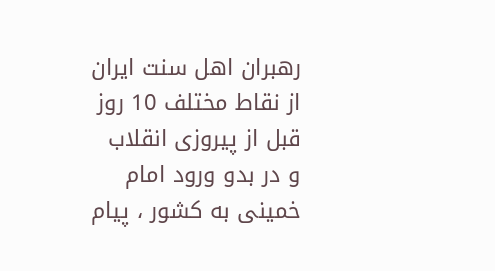رهبران اهل سنت ایران از نقاط مختلف 10 روز قبل از پیروزی انقلاب  و در بدو ورود امام خمینی به کشور ، پیام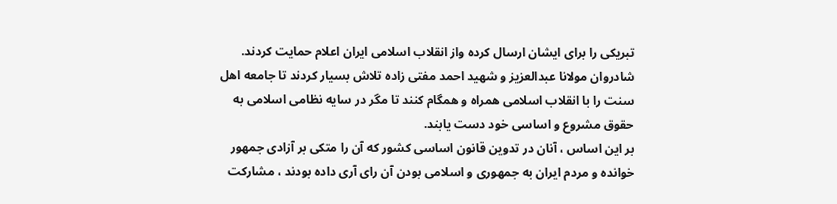تبریکی را برای ایشان ارسال کرده واز انقلاب اسلامی ایران اعلام حمایت کردند.
شادروان مولانا عبدالعزیز و شهید احمد مفتی زاده تلاش بسیار کردند تا جامعه اهل سنت را با انقلاب اسلامی همراه و همگام کنند تا مگر در سایه نظامی اسلامی به حقوق مشروع و اساسی خود دست یابند.
بر این اساس ، آنان در تدوین قانون اساسی کشور که آن را متکی بر آزادی جمهور خوانده و مردم ایران به جمهوری و اسلامی بودن آن رای آری داده بودند ، مشارکت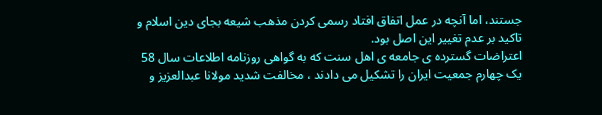جستند، اما آنچه در عمل اتفاق افتاد رسمی کردن مذهب شیعه بجای دین اسلام و تاکید بر عدم تغییر این اصل بود.
اعتراضات گسترده ی جامعه ی اهل سنت که به گواهی روزنامه اطلاعات سال 58 یک چهارم جمعیت ایران را تشکیل می دادند ، مخالفت شدید مولانا عبدالعزیز و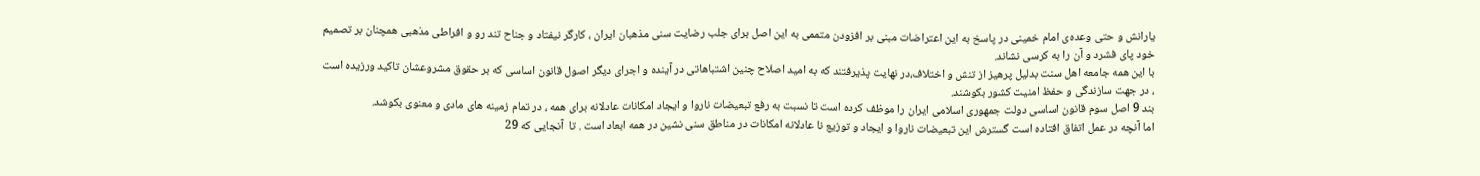یارانش و حتی وعده‌ی امام خمینی در پاسخ به این اعتراضات مبنی بر افزودن متممی به این اصل برای جلب رضایت سنی مذهبان ایران ، کارگر نیفتاد و جناح تند رو و افراطی مذهبی همچنان بر تصمیم خود پای فشرد و آن را به کرسی نشاند.
با این همه جامعه اهل سنت بدلیل پرهیز از تنش و اختلاف،در نهایت پذیرفتند که به امید اصلاح چنین اشتباهاتی در آینده و اجرای دیگر اصول قانون اساسی که بر حقوق مشروعشان تاکید ورزیده است ، در جهت سازندگی و حفظ امنیت کشور بکوشند.
بند 9 اصل سوم قانون اساسی دولت جمهوری اسلامی ایران را موظف کرده است تا نسبت به رفع تبعیضات ناروا و ایجاد امکانات عادلانه برای همه ، در تمام زمینه های مادی و معنوی بکوشد.
اما آنچه در عمل اتفاق افتاده است گسترش این تبعیضات ناروا و ایجاد و توزیع نا عادلانه امکانات در مناطق سنی نشین در همه ابعاد است . تا  آنجایی که 29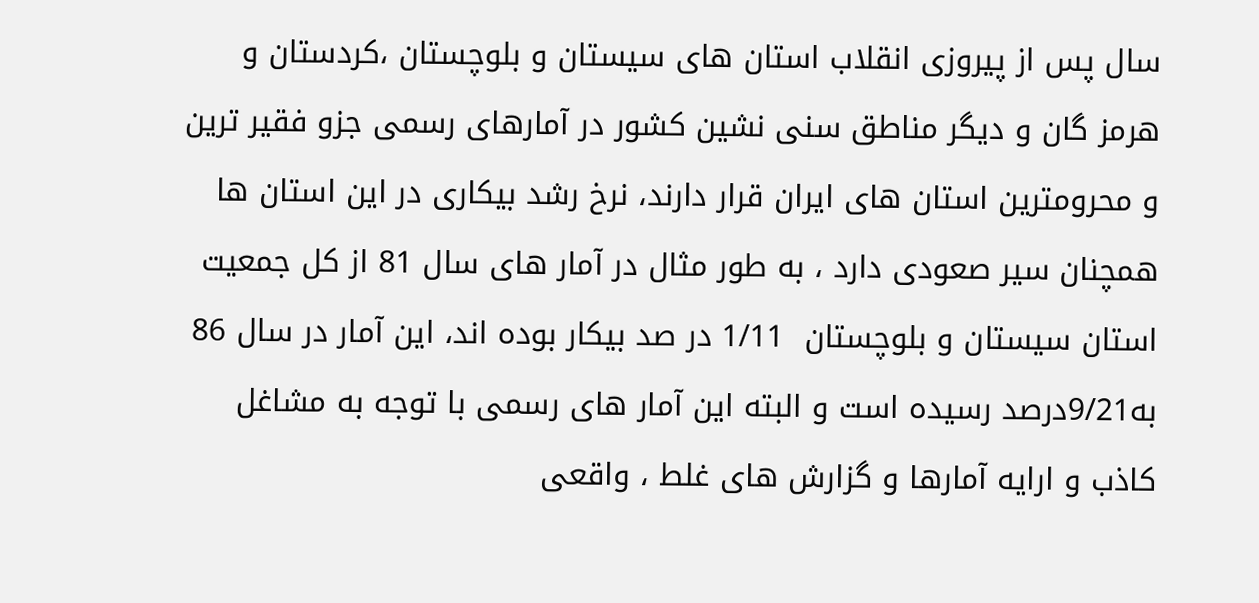سال پس از پیروزی انقلاب استان های سیستان و بلوچستان ،کردستان و هرمز گان و دیگر مناطق سنی نشین کشور در آمارهای رسمی جزو فقیر ترین و محرومترین استان های ایران قرار دارند، نرخ رشد بیکاری در این استان ها همچنان سیر صعودی دارد ، به طور مثال در آمار های سال 81 از کل جمعیت استان سیستان و بلوچستان  1/11 در صد بیکار بوده اند، این آمار در سال 86 به9/21درصد رسیده است و البته این آمار های رسمی با توجه به مشاغل کاذب و ارایه آمارها و گزارش های غلط ، واقعی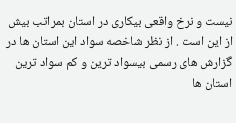نیست و نرخ واقعی بیکاری در استان بمراتب بیش از این است . از نظر شاخصه سواد این استان ها در  گزارش های رسمی بیسواد ترین و کم سواد ترین استان ها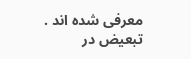معرفی شده اند .
تبعیض در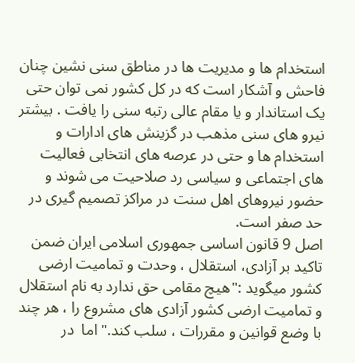استخدام ها و مدیریت ها در مناطق سنی نشین چنان فاحش و آشکار است که در کل کشور نمی توان حتی یک استاندار و یا مقام عالی رتبه سنی را یافت . بیشتر نیرو های سنی مذهب در گزینش های ادارات و استخدام ها و حتی در عرصه های انتخابی فعالیت های اجتماعی و سیاسی رد صلاحیت می شوند و حضور نیروهای اهل سنت در مراکز تصمیم گیری در حد صفر است.
اصل 9 قانون اساسی جمهوری اسلامی ایران ضمن تاکید بر آزادی، استقلال ، وحدت و تمامیت ارضی کشور میگوید :"هیچ مقامی حق ندارد به نام استقلال و تمامیت ارضی کشور آزادی های مشروع را ، هر چند با وضع قوانین و مقررات ، سلب کند." اما  در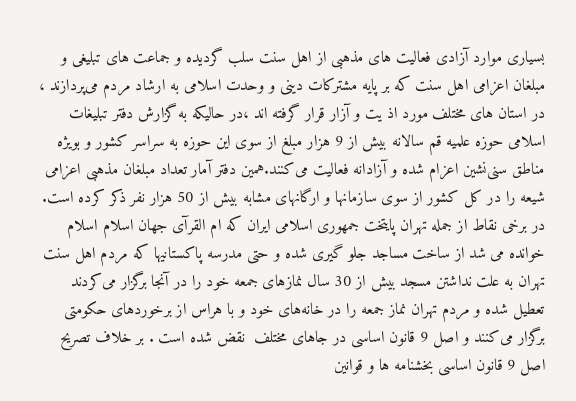بسیاری موارد آزادی فعالیت های مذهبی از اهل سنت سلب گردیده و جماعت های تبلیغی و مبلغان اعزامی اهل سنت که بر پایه مشترکات دینی و وحدت اسلامی به ارشاد مردم می‌پردازند ، در استان های مختلف مورد اذ یت و آزار قرار گرفته اند ،در حالیکه به گزارش دفتر تبلیغات اسلامی حوزه علمیه قم سالانه بیش از 9 هزار مبلغ از سوی این حوزه به سراسر کشور و بویژه مناطق سنی‌نشین اعزام شده و آزادانه فعالیت می‌کنند.همین دفتر آمار تعداد مبلغان مذهبی اعزامی شیعه را در کل کشور از سوی سازمانها و ارگانهای مشابه بیش از 50 هزار نفر ذکر کرده است. در برخی نقاط از جمله تهران پایتخت جمهوری اسلامی ایران که ام القرآی جهان اسلام اسلام خوانده می شد از ساخت مساجد جلو گیری شده و حتی مدرسه پاکستانیها که مردم اهل سنت تهران به علت نداشتن مسجد بیش از 30 سال نمازهای جمعه خود را در آنجا برگزار می‌کردند تعطیل شده و مردم تهران نماز جمعه را در خانه‌های خود و با هراس از برخوردهای حکومتی برگزار می‌کنند و اصل 9 قانون اساسی در جاهای مختلف  نقض شده است . بر خلاف تصریح اصل 9 قانون اساسی بخشنامه ها و قوانین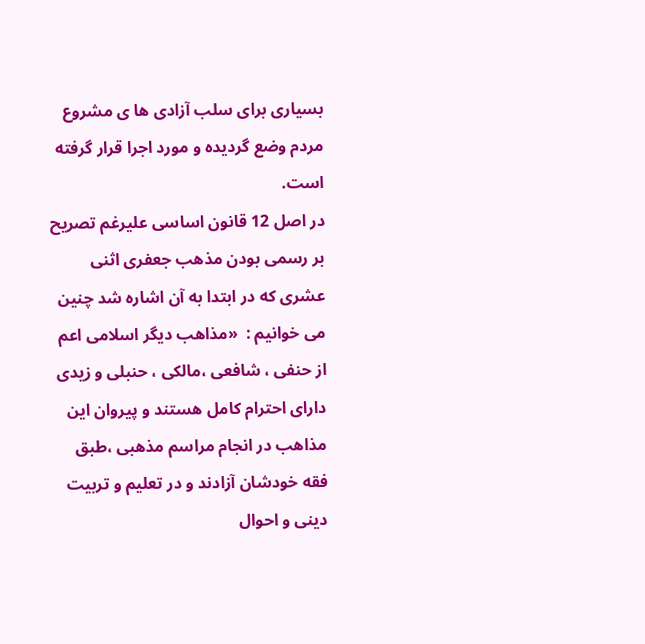بسیاری برای سلب آزادی ها ی مشروع مردم وضع گردیده و مورد اجرا قرار گرفته است.
در اصل 12 قانون اساسی علیرغم تصریح بر رسمی بودن مذهب جعفری اثنی عشری که در ابتدا به آن اشاره شد چنین می خوانیم :  «مذاهب دیگر اسلامی اعم از حنفی ، شافعی ،مالکی ، حنبلی و زیدی دارای احترام کامل هستند و پیروان این مذاهب در انجام مراسم مذهبی ،طبق فقه خودشان آزادند و در تعلیم و تربیت دینی و احوال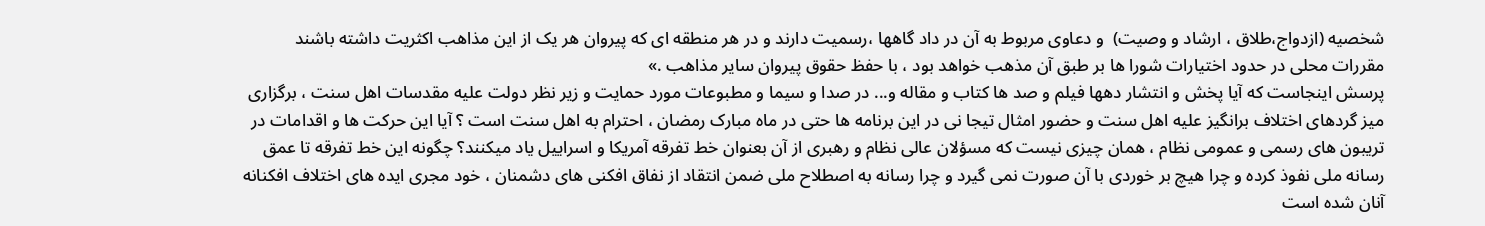شخصیه (ازدواج،طلاق ، ارشاد و وصیت)  و دعاوی مربوط به آن در داد گاهها ،رسمیت دارند و در هر منطقه ای که پیروان هر یک از این مذاهب اکثریت داشته باشند مقررات محلی در حدود اختیارات شورا ها بر طبق آن مذهب خواهد بود ، با حفظ حقوق پیروان سایر مذاهب .»
پرسش اینجاست که آیا پخش و انتشار دهها فیلم و صد ها کتاب و مقاله و... در صدا و سیما و مطبوعات مورد حمایت و زیر نظر دولت علیه مقدسات اهل سنت ، برگزاری میز گردهای اختلاف برانگیز علیه اهل سنت و حضور امثال تیجا نی در این برنامه ها حتی در ماه مبارک رمضان ، احترام به اهل سنت است ؟ آیا این حرکت ها و اقدامات در تریبون های رسمی و عمومی نظام ، همان چیزی نیست که مسؤلان عالی نظام و رهبری از آن بعنوان خط تفرقه آمریکا و اسراییل یاد میکنند؟ چگونه این خط تفرقه تا عمق رسانه ملی نفوذ کرده و چرا هیچ بر خوردی با آن صورت نمی گیرد و چرا رسانه به اصطلاح ملی ضمن انتقاد از نفاق افکنی های دشمنان ، خود مجری ایده های اختلاف افکنانه آنان شده است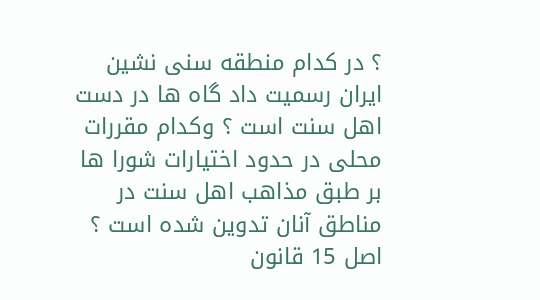؟ در کدام منطقه سنی نشین ایران رسمیت داد گاه ها در دست اهل سنت است ؟ وکدام مقررات محلی در حدود اختیارات شورا ها بر طبق مذاهب اهل سنت در مناطق آنان تدوین شده است ؟
اصل 15 قانون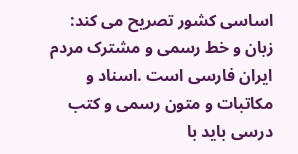اساسی کشور تصریح می کند: زبان و خط رسمی و مشترک مردم ایران فارسی است .اسناد و مکاتبات و متون رسمی و کتب درسی باید با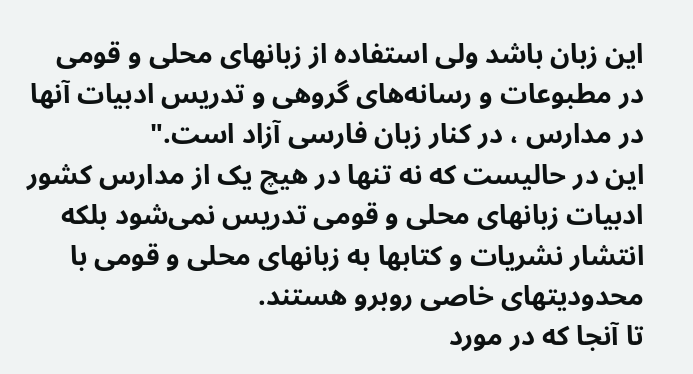این زبان باشد ولی استفاده از زبانهای محلی و قومی در مطبوعات و رسانه‌های گروهی و تدریس ادبیات آنها در مدارس ، در کنار زبان فارسی آزاد است."
این در حالیست که نه تنها در هیچ یک از مدارس کشور ادبیات زبانهای محلی و قومی تدریس نمی‌شود بلکه انتشار نشریات و کتابها به زبانهای محلی و قومی با محدودیتهای خاصی روبرو هستند.
تا آنجا که در مورد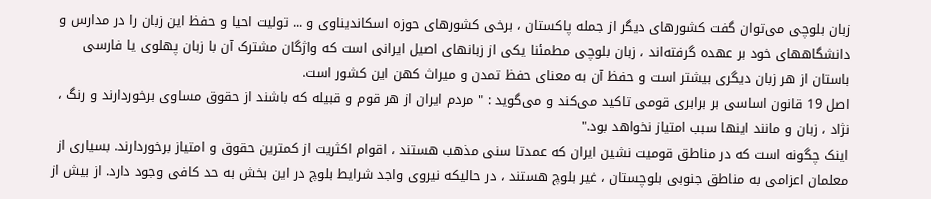زبان بلوچی می‌توان گفت کشورهای دیگر از جمله پاکستان ، برخی کشورهای حوزه اسکاندیناوی و ... تولیت احیا و حفظ این زبان را در مدارس و دانشگاههای خود بر عهده گرفته‌اند ، زبان بلوچی مطمئنا یکی از زبانهای اصیل ایرانی است که واژگان مشترک آن با زبان پهلوی یا فارسی باستان از هر زبان دیگری بیشتر است و حفظ آن به معنای حفظ تمدن و میراث کهن این کشور است.
اصل 19 قانون اساسی بر برابری قومی تاکید می‌کند و می‌گوید : " مردم ایران از هر قوم و قبیله که باشند از حقوق مساوی برخوردارند و رنگ ، نژاد ، زبان و مانند اینها سبب امتیاز نخواهد بود."
اینک چگونه است که در مناطق قومیت نشین ایران که عمدتا سنی مذهب هستند ، اقوام اکثریت از کمترین حقوق و امتیاز برخوردارند. بسیاری از معلمان اعزامی به مناطق جنوبی بلوچستان ، غیر بلوچ هستند ، در حالیکه نیروی واجد شرایط بلوچ در این بخش به حد کافی وجود دارد. از بیش از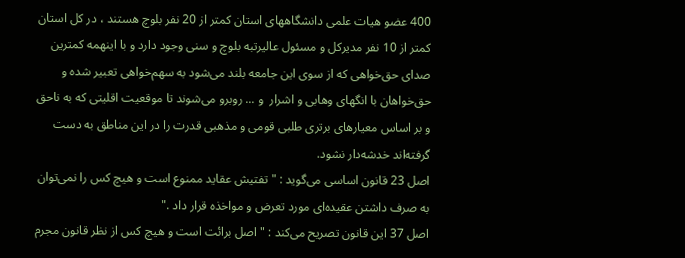400 عضو هیات علمی دانشگاههای استان کمتر از 20 نفر بلوچ هستند ، در کل استان کمتر از 10 نفر مدیرکل و مسئول عالیرتبه بلوچ و سنی وجود دارد و با اینهمه کمترین صدای حق‌خواهی که از سوی این جامعه بلند می‌شود به سهم‌خواهی تعبیر شده و حق‌خواهان با انگهای وهابی و اشرار  و ... روبرو می‌شوند تا موقعیت اقلیتی که به ناحق و بر اساس معیارهای برتری طلبی قومی و مذهبی قدرت را در این مناطق به دست گرفته‌اند خدشه‌دار نشود.
اصل 23 قانون اساسی می‌گوید : " تفتیش عقاید ممنوع است و هیچ کس را نمی‌توان به صرف داشتن عقیده‌ای مورد تعرض و مواخذه قرار داد ."
اصل 37 این قانون تصریح می‌کند : " اصل برائت است و هیچ کس از نظر قانون مجرم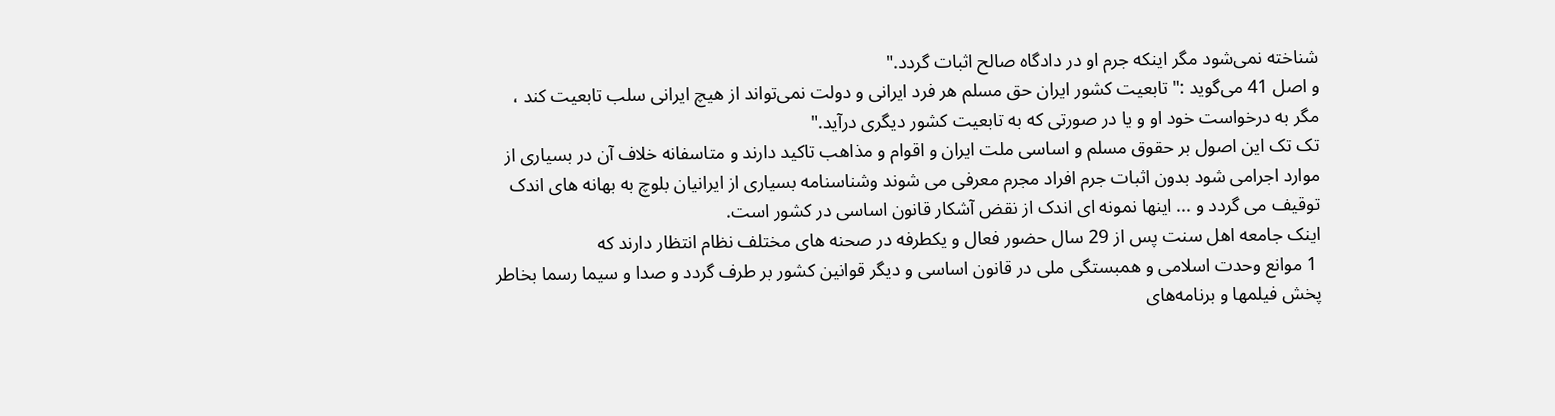شناخته نمی‌شود مگر اینکه جرم او در دادگاه صالح اثبات گردد."
و اصل 41 می‌گوید :" تابعیت کشور ایران حق مسلم هر فرد ایرانی و دولت نمی‌تواند از هیچ ایرانی سلب تابعیت کند ، مگر به درخواست خود او و یا در صورتی که به تابعیت کشور دیگری درآید."
تک تک این اصول بر حقوق مسلم و اساسی ملت ایران و اقوام و مذاهب تاکید دارند و متاسفانه خلاف آن در بسیاری از موارد اجرامی شود بدون اثبات جرم افراد مجرم معرفی می شوند وشناسنامه بسیاری از ایرانیان بلوچ به بهانه های اندک توقیف می گردد و ... اینها نمونه ای اندک از نقض آشکار قانون اساسی در کشور است.
اینک جامعه اهل سنت پس از 29 سال حضور فعال و یکطرفه در صحنه های مختلف نظام انتظار دارند که
 1 موانع وحدت اسلامی و همبستگی ملی در قانون اساسی و دیگر قوانین کشور بر طرف گردد و صدا و سیما رسما بخاطر پخش فیلمها و برنامه‌های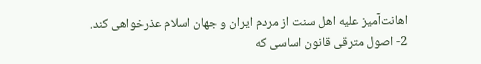اهانت‌آمیز علیه اهل سنت از مردم ایران و جهان اسلام عذرخواهی کند.
2- اصول مترقی قانون اساسی که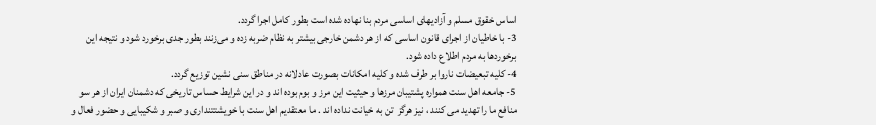اساس خقوق مسلم و آزادیهای اساسی مردم بنا نهاده شده است بطور کامل اجرا گردد.
3- با خاطیان از اجرای قانون اساسی که از هر دشمن خارجی بیشتر به نظام ضربه زده و می‌زنند بطور جدی برخورد شود و نتیجه این برخوردها به مردم اطلاع داده شود.
4- کلیه تبعیضات ناروا بر طرف شده و کلیه امکانات بصورت عادلانه در مناطق سنی نشین توزیع گردد.
5- جامعه اهل سنت همواره پشتیبان مرزها و حیثیت این مرز و بوم بوده اند و در این شرایط حساس تاریخی که دشمنان ایران از هر سو منافع ما را تهدید می کنند ، نیز هرگز  تن به خیانت نداده اند . ما معتقدیم اهل سنت با خویشتتنداری و صبر و شکیبایی و حضور فعال و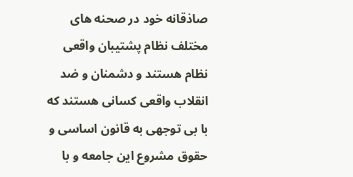صاذقانه خود در صحنه های مختلف نظام پشتیبان واقعی نظام هستند و دشمنان و ضد انقلاب واقعی کسانی هستند که با بی توجهی به قانون اساسی و حقوق مشروع این جامعه و با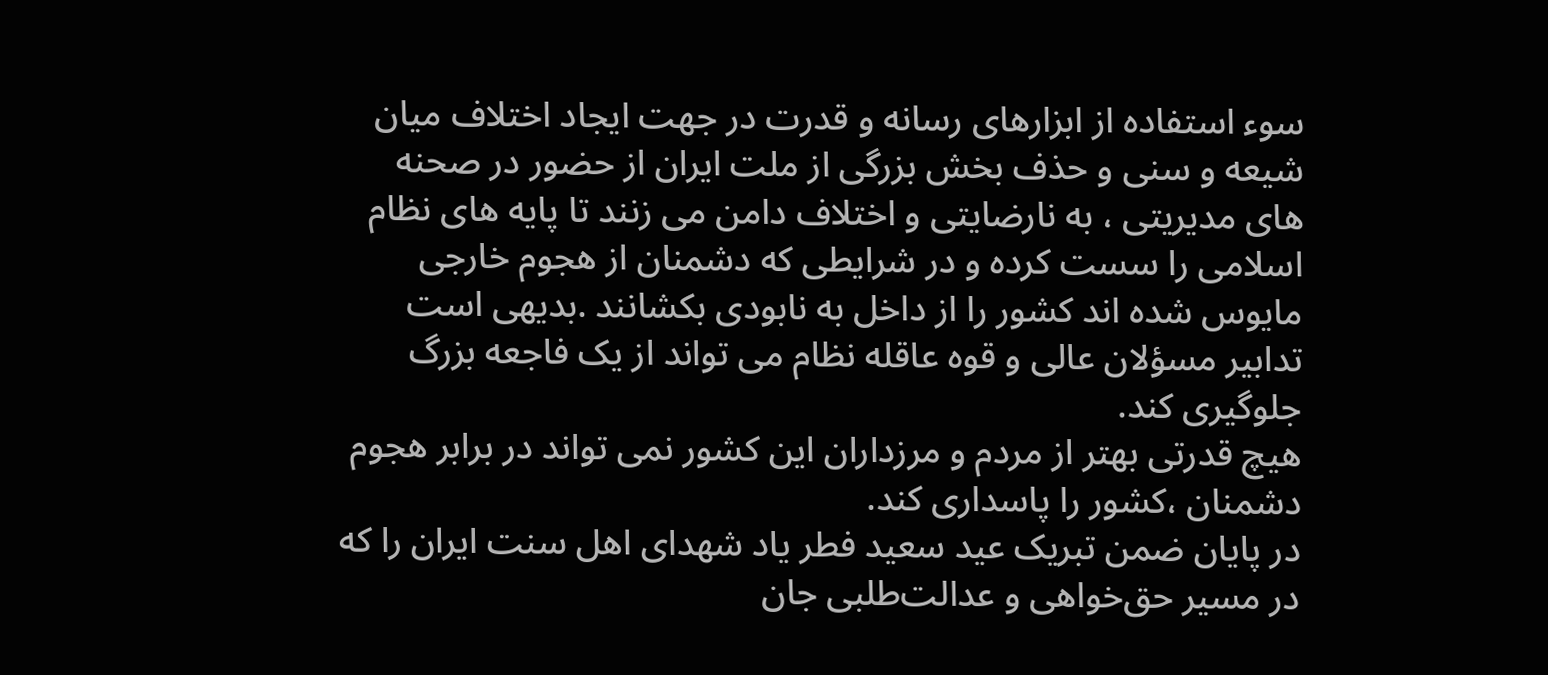سوء استفاده از ابزارهای رسانه و قدرت در جهت ایجاد اختلاف میان شیعه و سنی و حذف بخش بزرگی از ملت ایران از حضور در صحنه های مدیریتی ، به نارضایتی و اختلاف دامن می زنند تا پایه های نظام اسلامی را سست کرده و در شرایطی که دشمنان از هجوم خارجی مایوس شده اند کشور را از داخل به نابودی بکشانند .بدیهی است تدابیر مسؤلان عالی و قوه عاقله نظام می تواند از یک فاجعه بزرگ جلوگیری کند.
هیچ قدرتی بهتر از مردم و مرزداران این کشور نمی تواند در برابر هجوم دشمنان ،کشور را پاسداری کند.
در پایان ضمن تبریک عید سعید فطر یاد شهدای اهل سنت ایران را که در مسیر حق‌خواهی و عدالت‌طلبی جان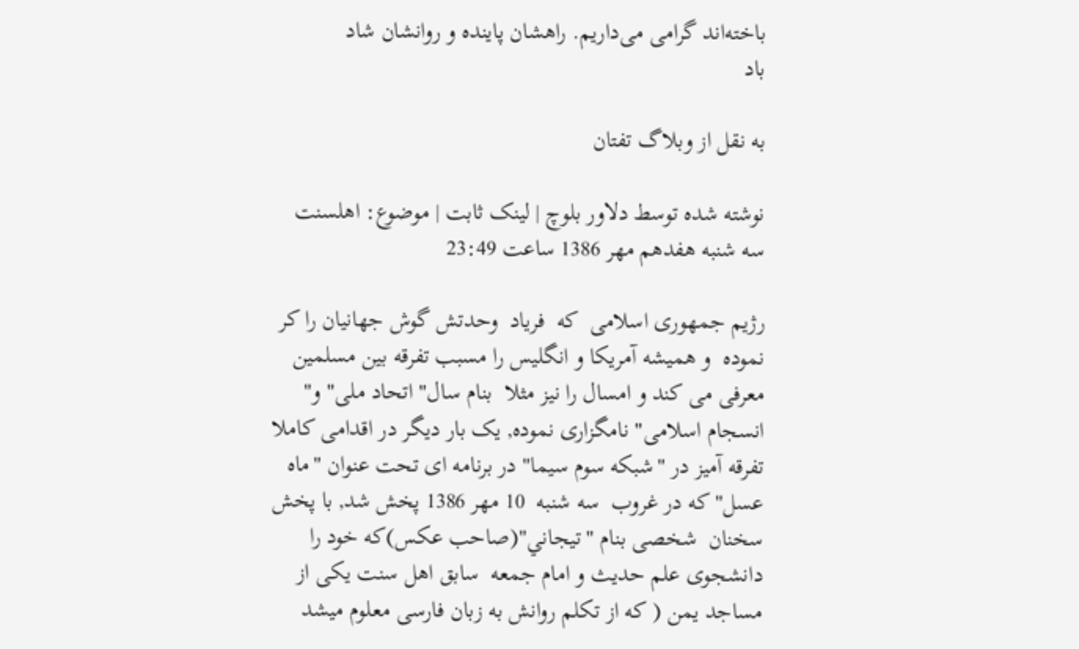باخته‌اند گرامی می‌داریم. راهشان پاینده و روانشان شاد
باد

به نقل از وبلاگ تفتان

نوشته شده توسط دلاور بلوچ | لینک ثابت | موضوع: اهلسنت
سه شنبه هفدهم مهر 1386 ساعت 23:49

رژیم جمهوری اسلامی  که  فریاد  وحدتش گوش جهانیان را کر نموده  و همیشه آمریکا و انگلیس را مسبب تفرقه بین مسلمین معرفی می کند و امسال را نیز مثلا  بنام سال" اتحاد ملی" و" انسجام اسلامی" نامگزاری نموده, یک بار دیگر در اقدامی کاملا تفرقه آمیز در "شبکه سوم سیما" در برنامه ای تحت عنوان "ماه عسل"که در غروب  سه شنبه  10 مهر 1386 پخش شد, با پخش سخنان  شخصی بنام "تيجاني"(صاحب عکس)که خود را دانشجوی علم حدیث و امام جمعه  سابق اهل سنت یکی از مساجد یمن ( که از تکلم روانش به زبان فارسی معلوم ميشد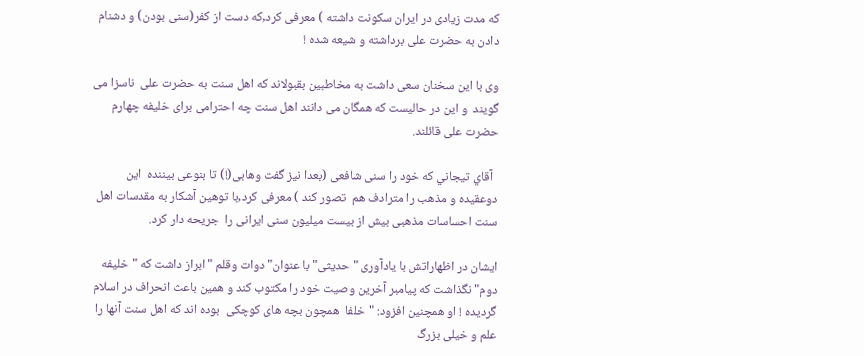که مدت زیادی در ایران سکونت داشته ) معرفی کرد,که دست از کفر(سنی بودن) و دشنام دادن به حضرت علی برداشته و شیعه شده !

وی با این سخنان سعی داشت به مخاطبین بقبولاند که اهل سنت به حضرت علی  ناسزا می گویند  و این در حالیست که همگان می دانند اهل سنت چه احترامی برای خلیفه چهارم حضرت علی قائلند.

  آقاي تيجاني که خود را سنی شافعی (بعدا نیز گفت وهابی(!) تا بنوعی بیننده  این دوعقیده و مذهب را مترادف هم  تصور کند ) معرفی کرد,با توهین آشکار به مقدسات اهل سنت احساسات مذهبی بیش از بیست میلیون سنی ایرانی را  جریحه دار کرد.

ايشان در اظهاراتش با یادآوری "حدیثی" با عنوان" دوات وقلم " ابراز داشت که "خلیفه دوم" نگذاشت که پیامبر آخرین وصیت خود را مکتوب کند و همين باعث انحراف در اسلام گردیده ! او همچنین افزود: "خلفا  همچون بچه های کوچکی  بوده اند که اهل سنت آنها را علم و خیلی بزرگ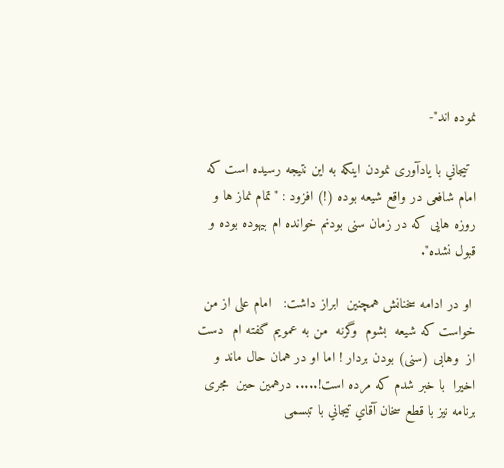نموده اند"-

  تيجاني با یادآوری نمودن اینکه به این نتیجه رسیده است که  امام شافعی در واقع شیعه بوده (!) افزود : "تمام نماز ها و روزه هایی که در زمان سنی بودنم خوانده ام بیهوده بوده و قبول نشده".

 او در ادامه سخنانش همچنين  ابراز داشت:   امام علی از من خواست که شیعه  بشوم  وگرنه  من به عمویم گفته ام  دست از  وهابی (سنی) بودن بردار ! اما او در همان حال ماند و اخیرا  با خبر شدم که مرده است!..... درهمین حین  مجری برنامه نیز با قطع سخان آقاي تيجاني با تبسمی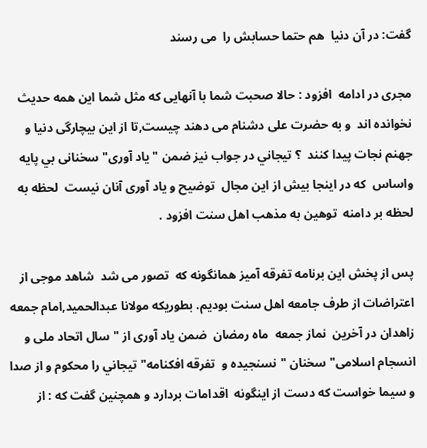گفت: در آن دنیا  هم حتما حسابش را  می رسند

مجری در ادامه  افزود : حالا صحبت شما با آنهایی که مثل شما این همه حدیث  نخوانده اند  و به حضرت علی دشنام می دهند چیست,تا از این بیچارگی دنیا و جهنم نجات پیدا کنند  ؟ تيجاني در جواب نیز ضمن "یاد آوری" سخنانی بي پايه واساس  که در اینجا بیش از این مجال  توضیح و یاد آوری آنان نیست  لحظه به لحظه بر دامنه  توهین به مذهب اهل سنت افزود .

پس از پخش این برنامه تفرقه آمیز همانگونه که  تصور می شد  شاهد موجی از اعتراضات از طرف جامعه اهل سنت بودیم. بطوریکه مولانا عبدالحمید,امام جمعه زاهدان در آخرین  نماز جمعه  ماه رمضان  ضمن یاد آوری از "سال اتحاد ملی و انسجام اسلامی"سخنان "نسنجیده و  تفرقه افکنامه" تيجاني را محکوم و از صدا و سیما خواست که دست از اینگونه  اقدامات بردارد و همچنین گفت که : از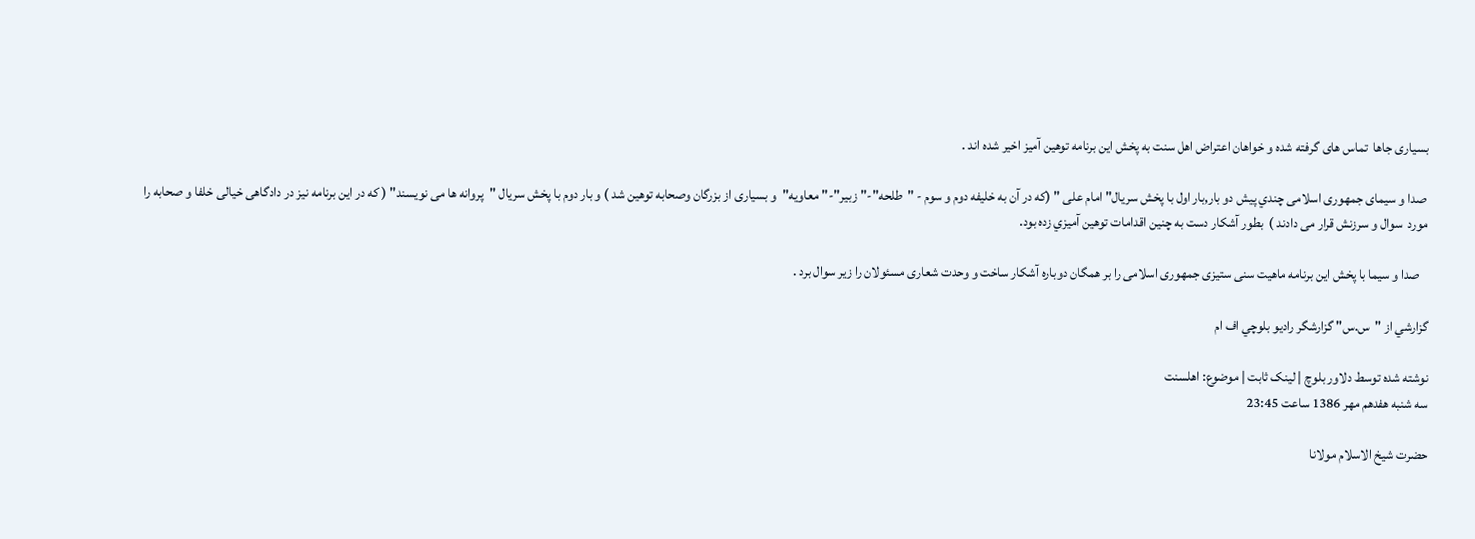بسیاری جاها  تماس های گرفته شده و خواهان اعتراض اهل سنت به پخش اين برنامه توهین آمیز اخیر شده اند .

 صدا و سیمای جمهوری اسلامی چندي پيش دو بار,بار اول با پخش سريال" امام علی " (که در آن به خلیفه دوم و سوم - "طلحه"-" زبیر"-" معاویه"  و بسیاری از بزرگان وصحابه توهین شد ) و بار دوم با پخش سریال "پروانه ها می نویسند" ( که در این برنامه نیز در دادگاهی خیالی خلفا و صحابه را  مورد  سوال و سرزنش قرار می دادند )  بطور آشکار دست به چنین اقدامات توهین آمیزي زده بود.

   صدا و سیما با پخش این برنامه ماهیت سنی ستیزی جمهوری اسلامی را بر همگان دوباره آشکار ساخت و وحدت شعاری مسئولان را زیر سوال برد .

گزارشي از "س.س" گزارشگر راديو بلوچي اف ام

نوشته شده توسط دلاور بلوچ | لینک ثابت | موضوع: اهلسنت
سه شنبه هفدهم مهر 1386 ساعت 23:45

حضرت شيخ الاسلام مولانا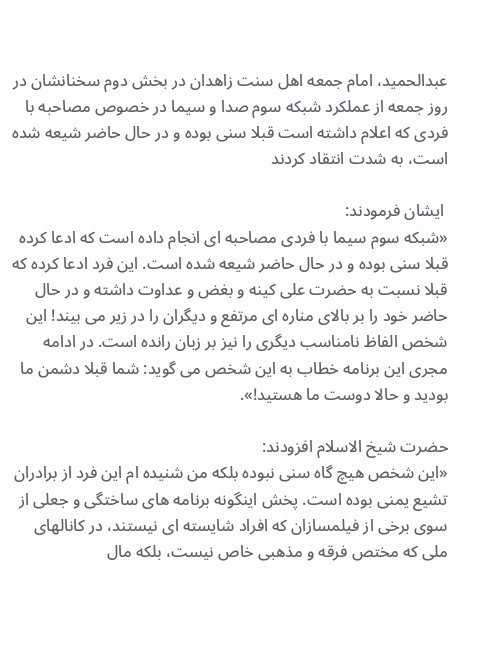عبدالحميد، امام جمعه اهل سنت زاهدان در بخش دوم سخنانشان در روز جمعه از عملکرد شبکه سوم صدا و سيما در خصوص مصاحبه با فردی که اعلام داشته است قبلا سنی بوده و در حال حاضر شیعه شده است، به شدت انتقاد کردند

 ايشان فرمودند:
«شبکه سوم سيما با فردی مصاحبه ای انجام داده است که ادعا کرده قبلا سنی بوده و در حال حاضر شيعه شده است. اين فرد ادعا کرده که قبلا نسبت به حضرت علی کينه و بغض و عداوت داشته و در حال حاضر خود را بر بالای مناره ای مرتفع و ديگران را در زير می بيند! اين شخص الفاظ نامناسب ديگری را نيز بر زبان رانده است. در ادامه مجری اين برنامه خطاب به اين شخص می گويد: شما قبلا دشمن ما بوديد و حالا دوست ما هستيد!».

حضرت شيخ الاسلام افزودند:
«اين شخص هيچ گاه سنی نبوده بلکه من شنيده ام اين فرد از برادران تشیع یمنی بوده است. پخش اينگونه برنامه های ساختگی و جعلی از سوی برخی از فيلمسازان که افراد شايسته ای نيستند، در کانالهای ملی که مختص فرقه و مذهبی خاص نيست، بلکه مال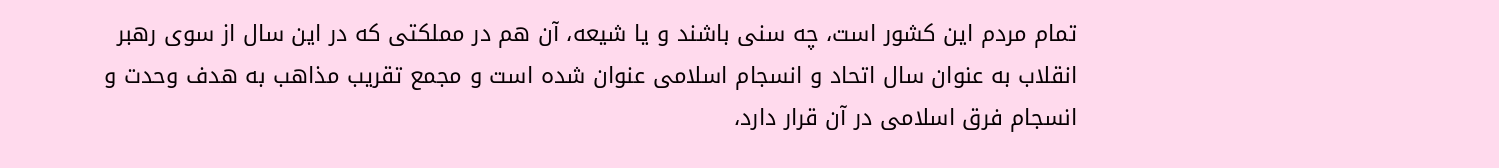تمام مردم اين کشور است، چه سنی باشند و يا شيعه، آن هم در مملکتی که در اين سال از سوی رهبر انقلاب به عنوان سال اتحاد و انسجام اسلامی عنوان شده است و مجمع تقريب مذاهب به هدف وحدت و انسجام فرق اسلامی در آن قرار دارد،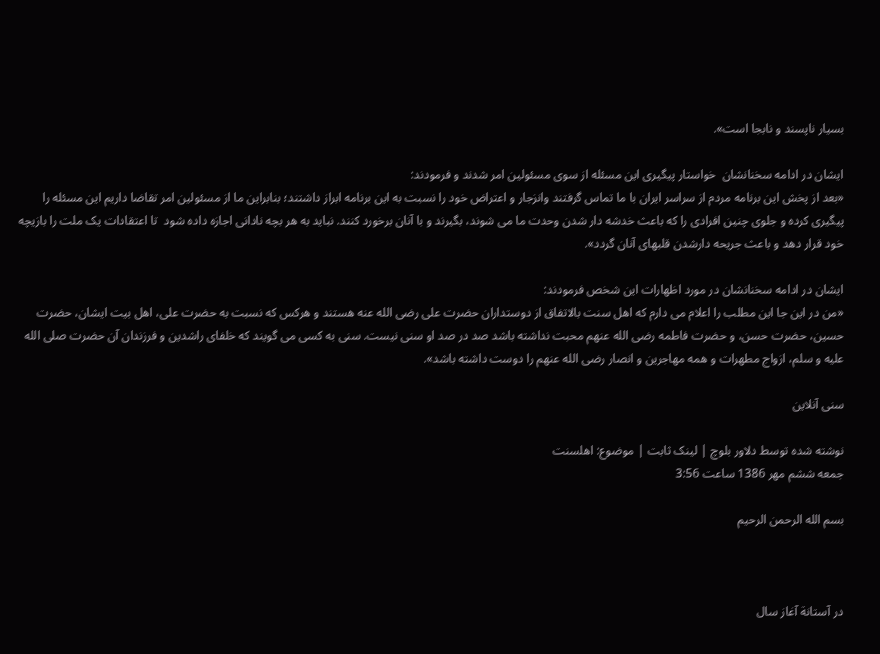بسيار ناپسند و نابجا است».

ايشان در ادامه سخنانشان  خواستار پيگيری اين مسئله از سوی مسئولين امر شدند و فرمودند:
«بعد از پخش اين برنامه مردم از سراسر ايران با ما تماس گرفتند وانزجار و اعتراض خود را نسبت به اين برنامه ابراز داشتند؛ بنابراين ما از مسئولين امر تقاضا داريم اين مسئله را پيگيری کرده و جلوی چنين افرادی را که باعث خدشه دار شدن وحدت ما می شوند، بگيرند و با آنان برخورد کنند. نبايد به هر بچه نادانی اجازه داده شود  تا اعتقادات يک ملت را بازيچه خود قرار دهد و باعث جريحه دارشدن قلبهای آنان گردد».

ايشان در ادامه سخنانشان در مورد اظهارات اين شخص فرمودند:
«من در اين جا اين مطلب را اعلام می دارم که اهل سنت بالاتفاق از دوستداران حضرت علی رضی الله عنه هستند و هرکس که نسبت به حضرت علی، اهل بيت ايشان، حضرت حسين، حضرت حسن، و حضرت فاطمه رضی الله عنهم محبت نداشته باشد صد در صد او سنی نيست. سنی به کسی می گويند که خلفای راشدين و فرزندان آن حضرت صلی الله عليه و سلم، ازواج مطهرات و همه مهاجرين و انصار رضی الله عنهم را دوست داشته باشد».

سنی آنلاین

نوشته شده توسط دلاور بلوچ | لینک ثابت | موضوع: اهلسنت
جمعه ششم مهر 1386 ساعت 3:56

بسم الله الرحمن الرحیم



در آستانة آغاز سال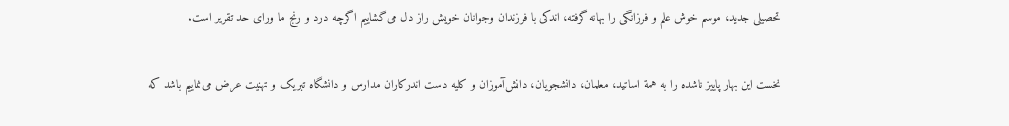تحصیلی جدید، موسم خوش علم و فرزانگی را بهانه گرفته، اندکی با فرزندان وجوانان خویش راز دل می‌گشاییم اگرچه درد و رنج ما ورای حد تقریر است.

نخست این بهار پاییز ناشده را به همة اساتید، معلمان، دانشجویان، دانش‌آموزان و کلیه دست اندرکاران مدارس و دانشگاه تبریک و تهنیت عرض می‌نماییم باشد که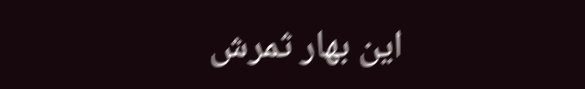این بهار ثمرش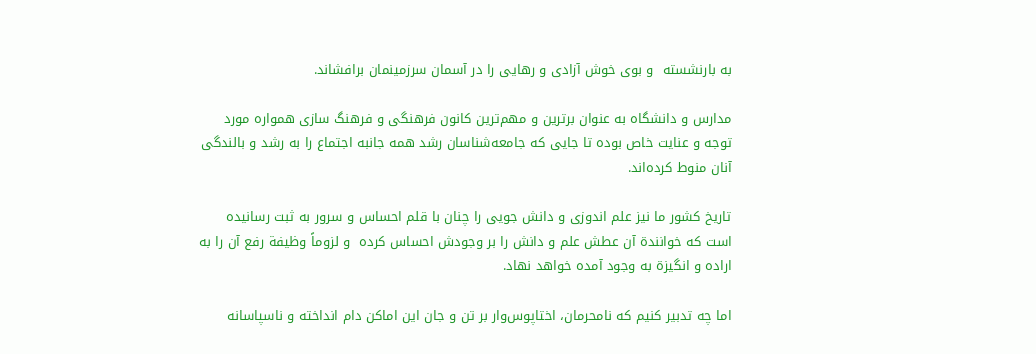به بارنشسته  و بوی خوش آزادی و رهایی را در آسمان سرزمینمان برافشاند.

مدارس و دانشگاه به عنوان برترین و مهم‌ترین کانون فرهنگی و فرهنگ ‌سازی همواره مورد توجه و عنایت خاص بوده تا جایی که جامعه‌شناسان رشد همه‌ جانبه اجتماع را به رشد و بالندگی آنان منوط کرده‌اند.

تاریخ کشور ما نیز علم ‌اندوزی و دانش‌ جویی را چنان با قلم احساس و سرور به ثبت رسانیده  است که خوانندة آن عطش علم و دانش را بر وجودش احساس کرده  و لزوماً وظیفة رفع آن را به اراده و انگیزة به وجود آمده خواهد نهاد.

اما چه تدبیر کنیم که نامحرمان، اختاپوس‌وار بر تن و جان این اماکن دام انداخته و ناسپاسانه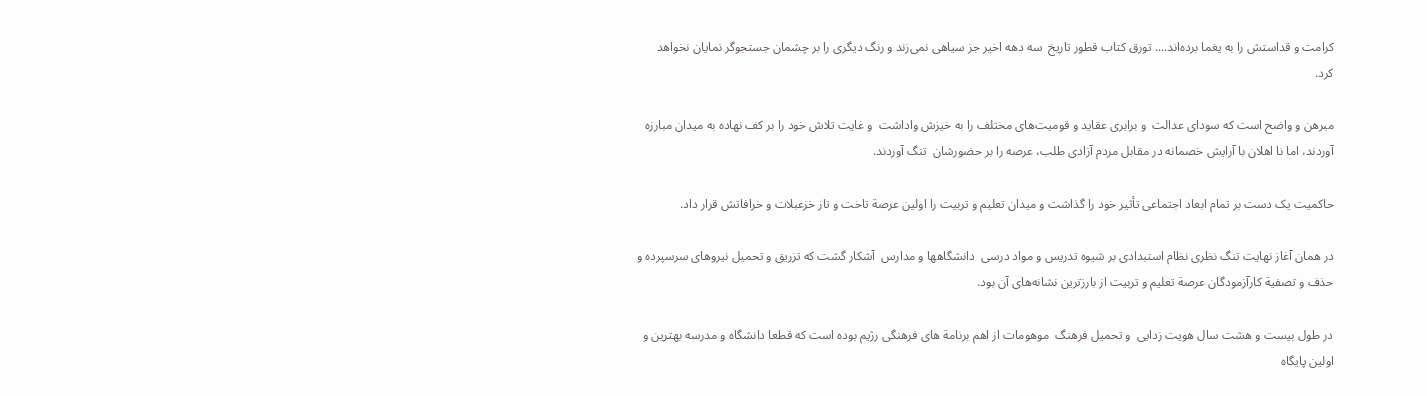کرامت و قداستش را به یغما برده‌اند.... تورق کتاب قطور تاریخ  سه‌ دهه اخیر جز سیاهی نمی‌زند و رنگ دیگری را بر چشمان جستجوگر نمایان نخواهد کرد.

مبرهن و واضح است که سودای عدالت  و برابری عقاید و قومیت‌های مختلف را به خیزش واداشت  و غایت تلاش خود را بر کف نهاده به میدان مبارزه آوردند، اما نا‌ اهلان با آرایش خصمانه در مقابل مردم آزادی طلب، عرصه را بر حضورشان  تنگ آوردند.

حاکمیت یک دست بر تمام ابعاد اجتماعی تأثیر خود را گذاشت و میدان تعلیم و تربیت را اولین عرصة تاخت و تاز خزعبلات و خرافاتش قرار داد.

در همان آغاز نهایت تنگ نظری نظام استبدادی بر شیوه تدریس و مواد درسی  دانشگاهها و مدارس  آشکار گشت که تزریق و تحمیل نیروهای سرسپرده و حذف و تصفیة کارآزمودگان عرصة تعلیم و تربیت از بارزترین نشانه‌های آن بود.

در طول بیست و هشت سال هویت زدایی  و تحمیل فرهنگ  موهومات از اهم برنامة های فرهنگی رژیم بوده است که قطعا دانشگاه و مدرسه بهترین و اولین پایگاه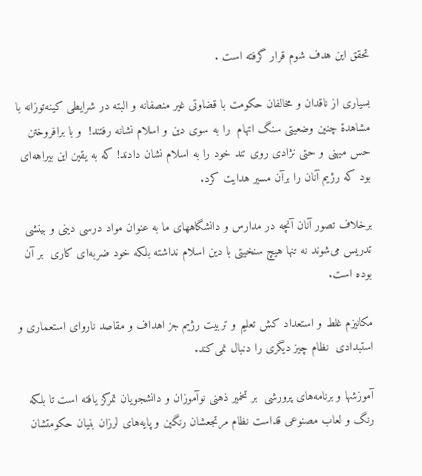تحقق این هدف شوم قرار گرفته است .

بسیاری از ناقدان و مخالفان حکومت با قضاوتی غیر منصفانه و البته در شرایطی کینه‌توزانه با مشاهدة چنین وضعیتی سنگ اتهام  را به سوی دین و اسلام نشانه رفتند!  و با برافروختن حس میهنی و حتی نژادی روی تند خود را به اسلام نشان دادند! که به یقین این بیراهه‌ای بود که رژیم آنان را برآن مسیر هدایت کرد.

برخلاف تصور آنان آنچه در مدارس و دانشگاههای ما به عنوان مواد درسی دینی و بینشی تدریس می‌شوند نه تنها هیچ سنخیتی با دین اسلام نداشته بلکه خود ضربه‌ای کاری  بر آن بوده است.

مکانیزم غلط و استعداد کش تعلیم و تربیت رژیم جز اهداف و مقاصد ناروای استعماری و استبدادی  نظام چیز دیگری را دنبال نمی‌کند.

آموزشها و برنامه‌های پرورشی  بر تخمیر ذهنی نوآموزان و دانشجویان تمرکز یافته است تا بلکه رنگ و لعاب مصنوعی قداست نظام مرتجعشان رنگین‌ و پایه‌های لرزان بنیان حکومتشان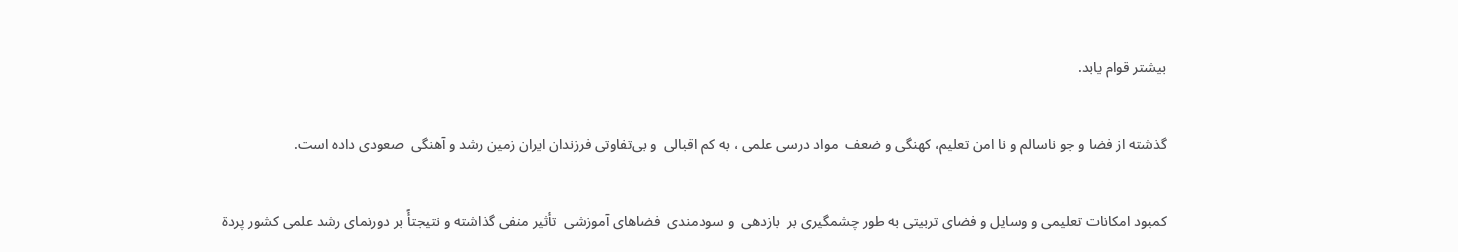بیشتر قوام یابد.

گذشته از فضا و جو ناسالم و نا امن تعلیم، کهنگی و ضعف  مواد درسی علمی ، به کم اقبالی  و بی‌تفاوتی فرزندان ایران زمین رشد و آهنگی  صعودی داده است.

کمبود امکانات تعلیمی و وسایل و فضای تربیتی به طور چشمگیری بر  بازدهی  و سودمندی  فضاهای آموزشی  تأثیر منفی‌ گذاشته و نتیجتأً بر دورنمای رشد علمی کشور پردة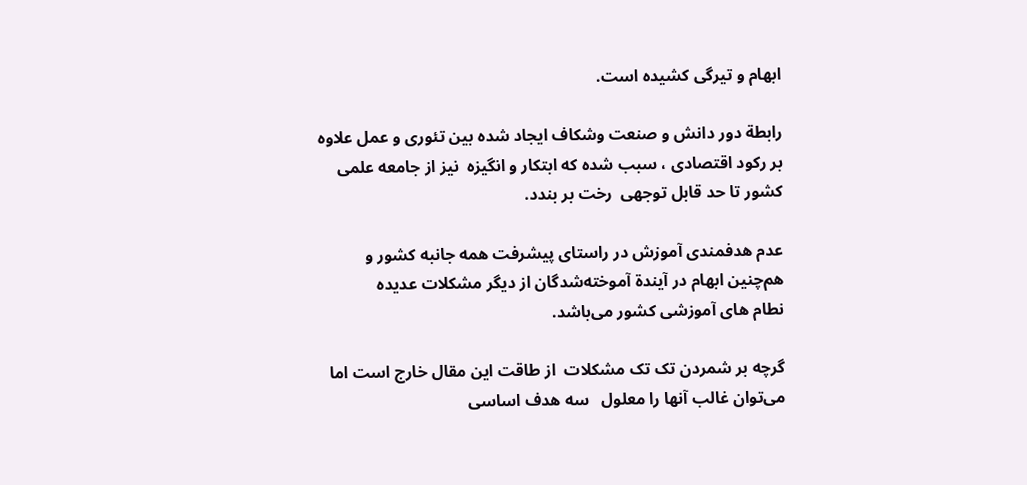ابهام و تیرگی کشیده است.

رابطة دور دانش و صنعت وشکاف ایجاد شده بین تئوری و عمل علاوه بر رکود اقتصادی ، سبب شده که ابتکار و انگیزه  نیز از جامعه علمی کشور تا حد قابل توجهی  رخت بر بندد.

عدم هدفمندی آموزش در راستای پیشرفت همه جانبه کشور و هم‌چنین ابهام در آیندة آموخته‌شدگان از دیگر مشکلات عدیده نطام ‌های آموزشی کشور می‌باشد.

گرچه بر شمردن تک تک مشکلات  از طاقت این مقال خارج است اما می‌توان غالب آنها را معلول   سه هدف اساسی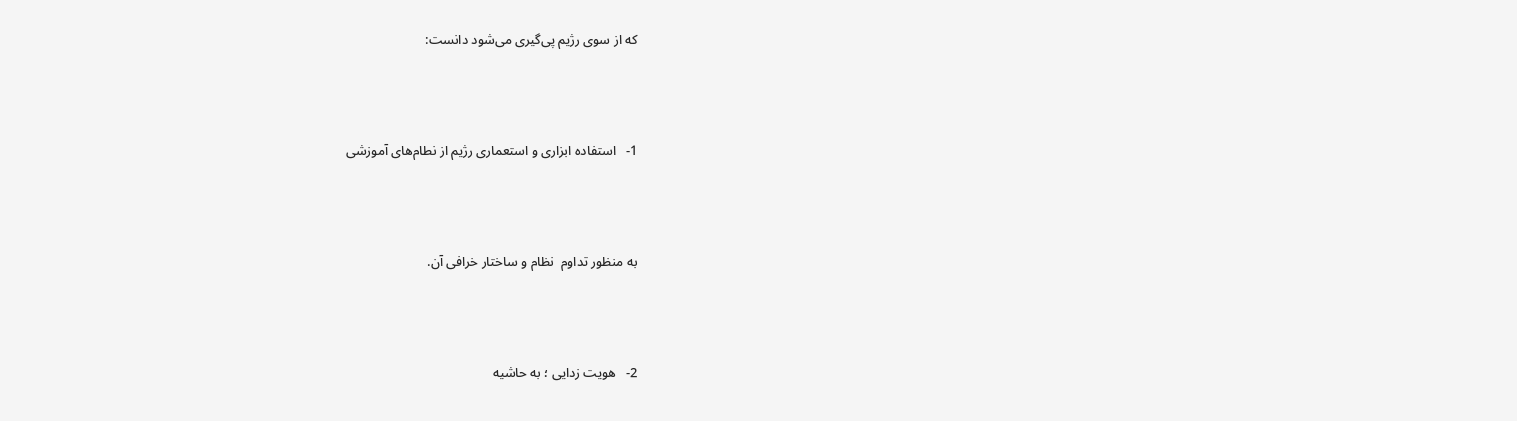که از سوی رژیم پی‌گیری می‌شود دانست:



1-   استفاده ابزاری و استعماری رژیم از نطام‌های آموزشی



به منظور تداوم  نظام و ساختار خرافی آن.



2-   هویت زدایی ؛ به حاشیه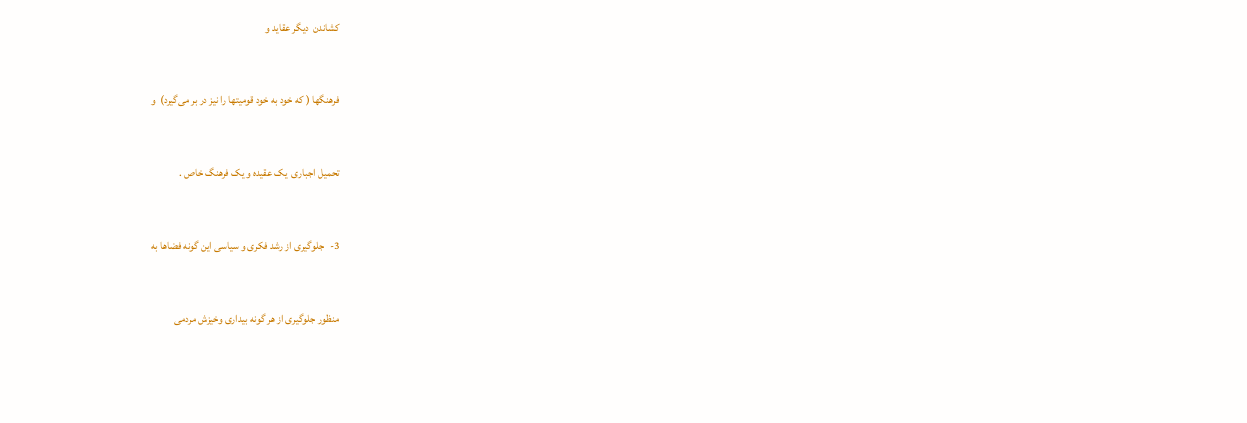کشاندن  دیگر عقاید و



فرهنگها ( که خود به خود قومیتها را نیز در بر می‌گیرد)  و



تحمیل اجباری  یک عقیده و یک فرهنگ خاص .



3-   جلوگیری از رشد فکری و سیاسی این گونه فضاها به



منظور جلوگیری از هر گونه بیداری وخیزش مردمی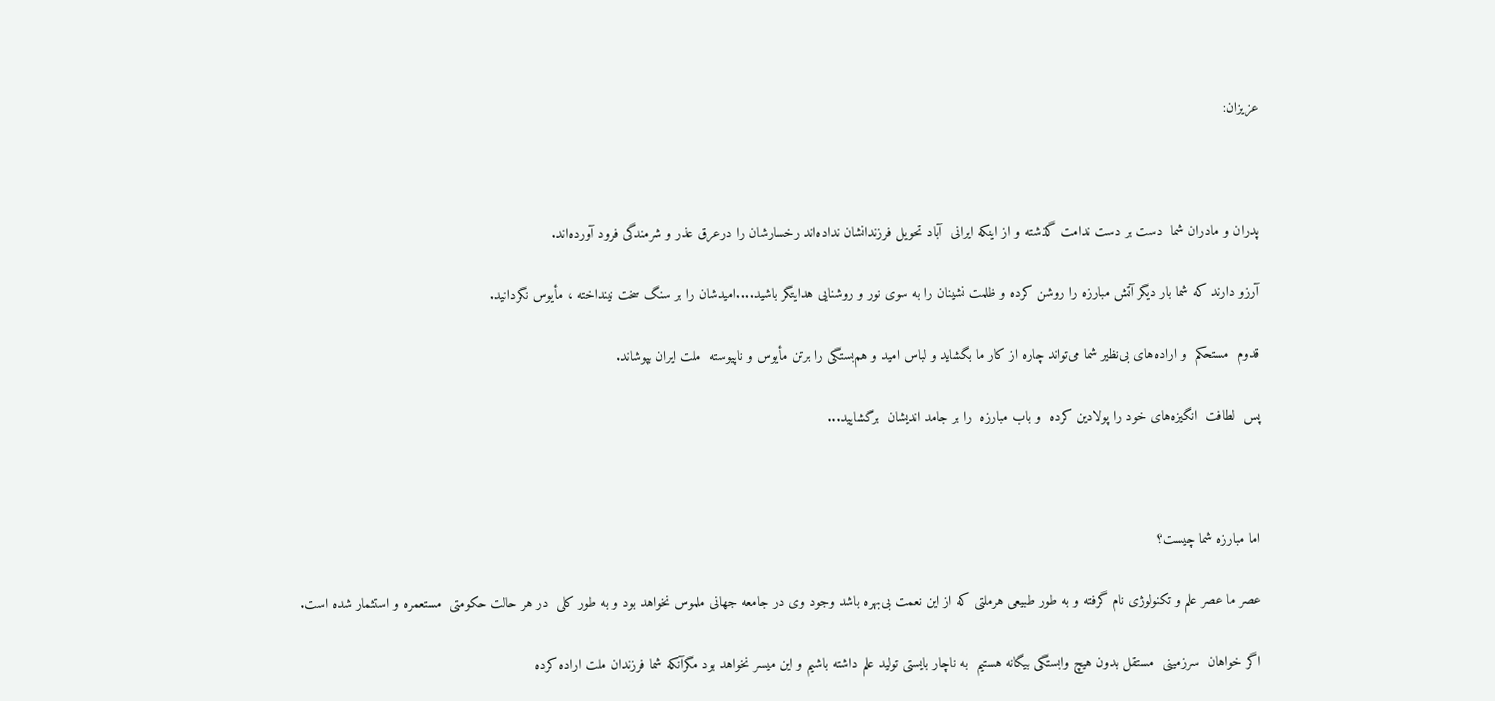عزیزان:



پدران و مادران شما  دست بر دست ندامت گذشته و از اینکه ایرانی  آباد تحویل فرزندانشان نداده‌اند رخسارشان را درعرق عذر و شرمندگی فرود آورده‌اند.

آرزو دارند که شما بار دیگر آتش مبارزه را روشن کرده و ظلمت نشینان را به سوی نور و روشنایی هدایتگر باشید....امیدشان را بر سنگ سخت نینداخته ، مأیوس نگردانید.

قدوم  مستحکم  و اراده‌های بی‌نظیر شما می‌تواند چاره از کار ما بگشاید و لباس امید و هم‌‌بستگی را برتن مأیوس و ناپیوسته  ملت ایران بپوشاند.

پس  لطافت  انگیزه‌های خود را پولادین کرده  و باب مبارزه  را بر جامد اندیشان  برگشایید...



اما مبارزه شما چیست؟

عصر ما عصر علم و تکنولوژی نام گرفته و به طور طبیعی هرملتی که از این نعمت بی‌بهره باشد وجود وی در جامعه جهانی ملموس نخواهد بود و به طور کلی  در هر حالت حکومتی  مستعمره و استثمار شده است.

اگر خواهان  سرزمینی  مستقل بدون هیچ وابستگی بیگانه هستیم  به ناچار بایستی تولید علم داشته باشیم و این میسر نخواهد بود مگرآنکه شما فرزندان ملت اراده کرده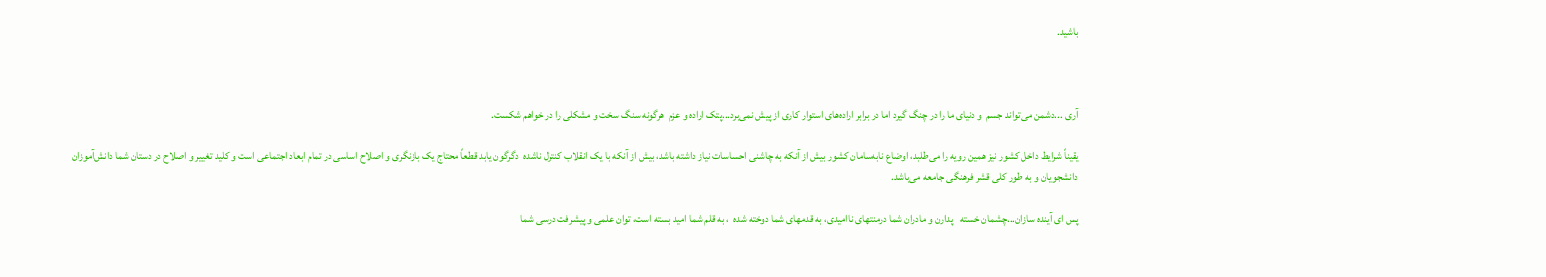باشید.



آری ...دشمن می‌تواند جسم  و دنیای ما را در چنگ گیرد اما در برابر اراده‌های استوار کاری از پیش نمی‌برد...پتک اراده و عزم  هرگونه سنگ سخت و مشکلی را در خواهم شکست.

یقیناً شرایط داخل کشور نیز همین رویه را می‌طلبد، اوضاع نابه‌سامان کشور بیش از آنکه به چاشنی احساسات نیاز داشته باشد، بیش از آنکه با یک انقلاب کنترل ناشده  دگرگون یابد قطعاً محتاج یک بازنگری و اصلاح اساسی در تمام ابعاد اجتماعی است و کلید تغییر و اصلاح در دستان شما دانش‌آموزان دانشجویان و به طور کلی قشر فرهنگی جامعه می‌باشد.

پس ای آینده‌ سازان...چشمان خسته   پدارن و مادران شما درمنتهای ناامیدی، به قدمهای شما دوخته شده  ، به قلم شما امید بسته است، توان علمی و پیشرفت درسی شما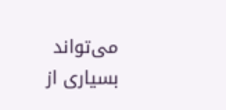می‌تواند بسیاری از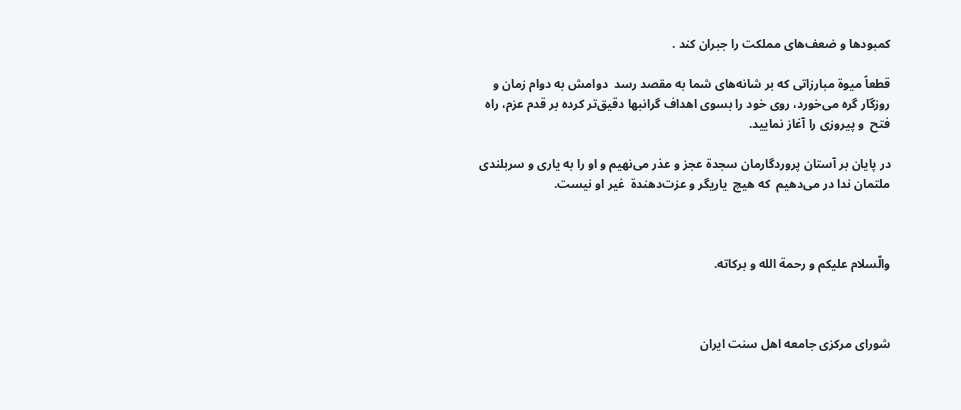کمبودها و ضعف‌های مملکت را جبران کند .

قطعاً میوة مبارزاتی که بر شانه‌های شما به مقصد رسد  دوامش به دوام زمان و روزگار گره می‌خورد، روی خود را بسوی اهداف گرانبها دقیق‌تر کرده بر قدم عزم، راه فتح  و پیروزی را آغاز نمایید.

در پایان بر آستان پروردگارمان سجدة عجز و عذر می‌نهیم و او را به یاری و سربلندی ملتمان ندا در می‌دهیم  که هیچ  یاریگر و عزت‌دهندة  غیر او نیست.



والّسلام علیکم و رحمة الله و برکاته.



شورای مرکزی جامعه اهل سنت ایران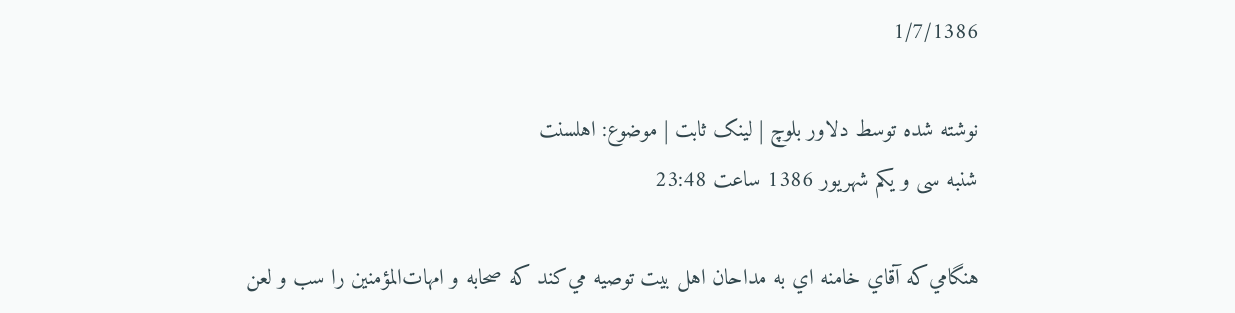1/7/1386

نوشته شده توسط دلاور بلوچ | لینک ثابت | موضوع: اهلسنت
شنبه سی و یکم شهریور 1386 ساعت 23:48

هنگامي‌كه آقاي خامنه اي به مداحان اهل بيت توصيه مي‌كند كه صحابه و امهات‌المؤمنين را سب و لعن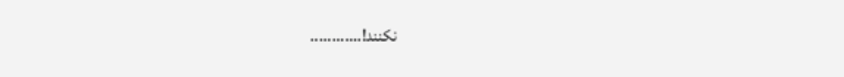نكنند!............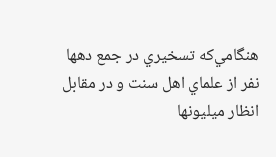هنگامي‌كه تسخيري در جمع دهها نفر از علماي اهل سنت و در مقابل انظار ميليونها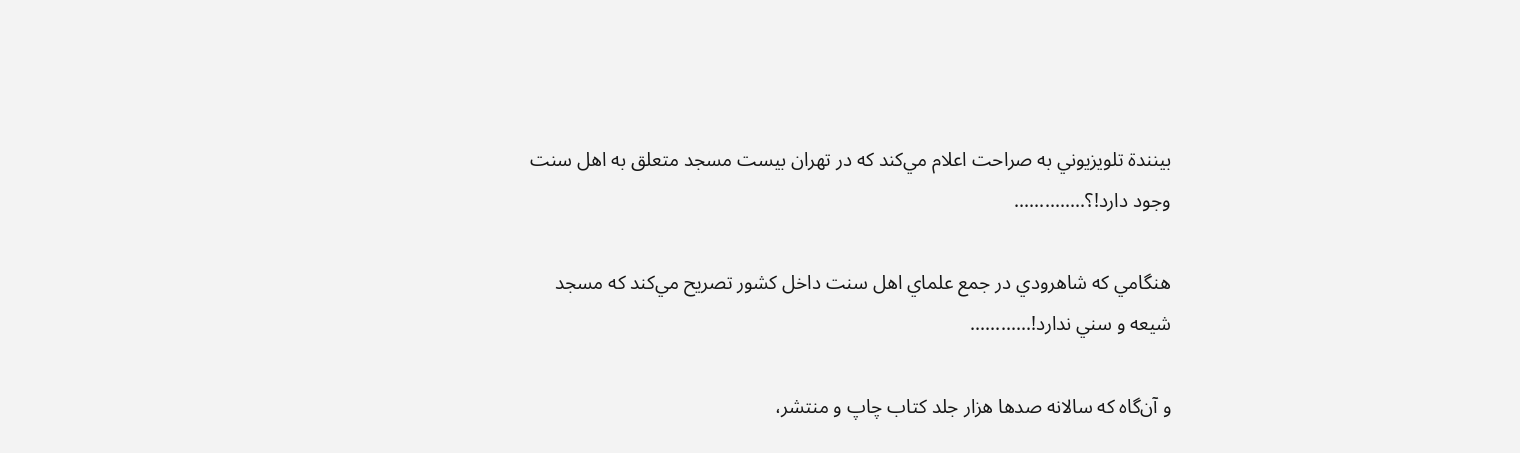بينندة تلويزيوني به صراحت اعلام مي‌كند كه در تهران بيست مسجد متعلق به اهل سنت وجود دارد!؟..............

هنگامي كه شاهرودي در جمع علماي اهل سنت داخل كشور تصريح مي‌كند كه مسجد شيعه و سني ندارد!............

و آن‌گاه كه سالانه صدها هزار جلد كتاب چاپ و منتشر،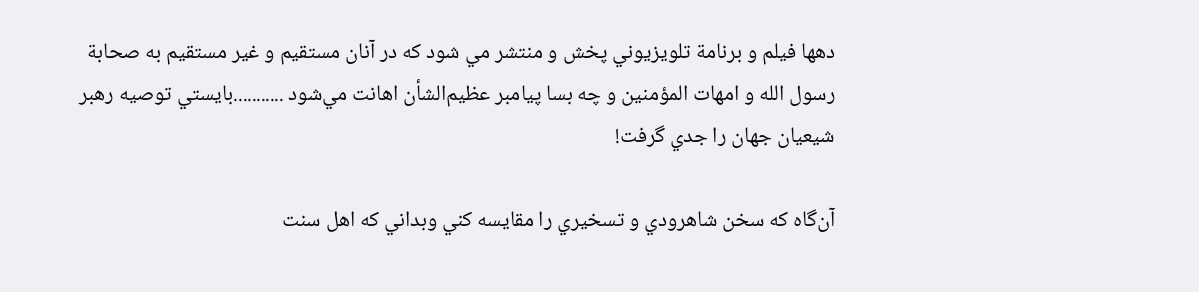دهها فيلم و برنامة تلويزيوني پخش و منتشر مي شود كه در آنان مستقيم و غير مستقيم به صحابة رسول الله و امهات المؤمنين و چه بسا پيامبر عظيم‌الشأن اهانت مي‌شود ...........بايستي توصيه رهبر شيعيان جهان را جدي گرفت!

آن‌گاه كه سخن شاهرودي و تسخيري را مقايسه كني وبداني كه اهل سنت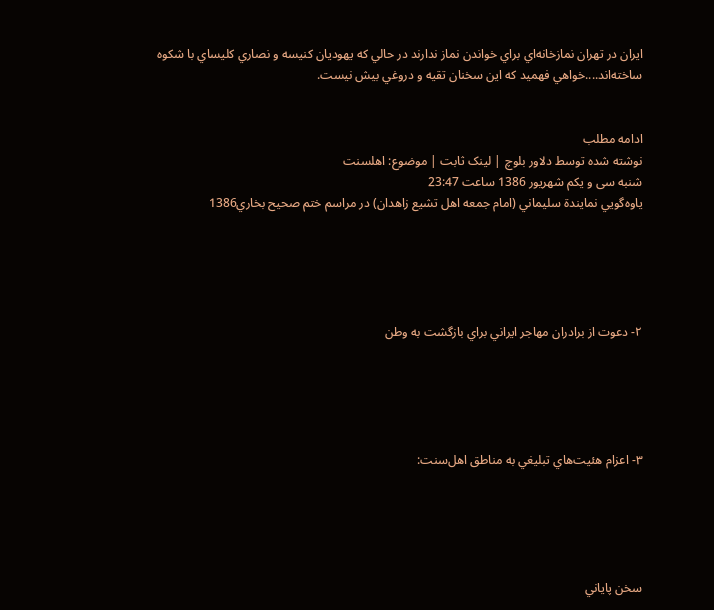ايران در تهران نمازخانه‌اي براي خواندن نماز ندارند در حالي كه يهوديان كنيسه و نصاري كليساي با شكوه ساخته‌اند....خواهي فهميد كه اين سخنان تقيه و دروغي بيش نيست.


ادامه مطلب
نوشته شده توسط دلاور بلوچ | لینک ثابت | موضوع: اهلسنت
شنبه سی و یکم شهریور 1386 ساعت 23:47
ياوه‌گويي نمايندة سليماني (امام جمعه اهل تشيع زاهدان) در مراسم ختم صحيح بخاري1386





۲- دعوت از برادران مهاجر ايراني براي بازگشت به وطن





۳- اعزام هئيت‌هاي تبليغي به مناطق اهل‌سنت:





سخن پاياني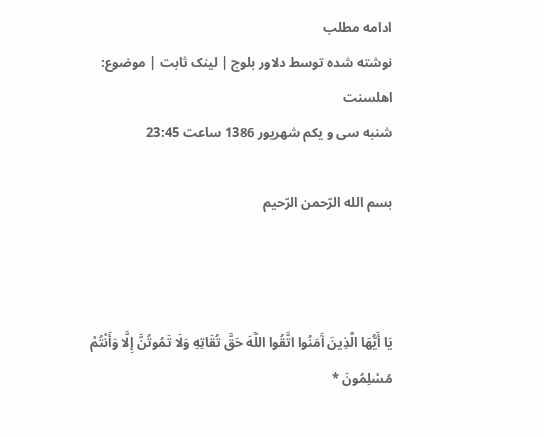ادامه مطلب
نوشته شده توسط دلاور بلوچ | لینک ثابت | موضوع: اهلسنت
شنبه سی و یکم شهریور 1386 ساعت 23:45

بسم الله الرّحمن الرّحيم



يَا أَيُّهَا الَّذِينَ آَمَنُوا اتَّقُوا اللَّهَ حَقَّ تُقَاتِهِ وَلَا تَمُوتُنَّ إِلَّا وَأَنْتُمْ مُسْلِمُونَ *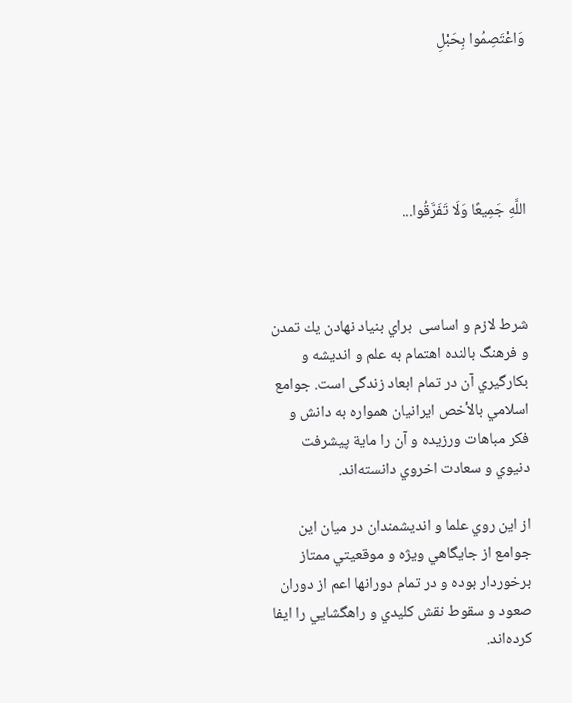وَاعْتَصِمُوا بِحَبْلِ





اللَّهِ جَمِيعًا وَلَا تَفَرَّقُوا...



شرط لازم و اساسی  براي بنیاد نهادن يك تمدن و فرهنگ بالنده اهتمام به علم و انديشه و بكارگيري آن در تمام ابعاد زندگی است. جوامع اسلامي بالأخص ايرانيان همواره به دانش و فكر مباهات ورزيده و آن را ماية پيشرفت دنيوي و سعادت اخروي دانسته‌اند.

از اين روي علما و انديشمندان در ميان اين جوامع از جايگاهي ويژه و موقعيتي ممتاز برخوردار بوده‌ و در تمام دورانها اعم از دوران صعود و سقوط نقش كليدي و راهگشايي را ايفا كرده‌اند.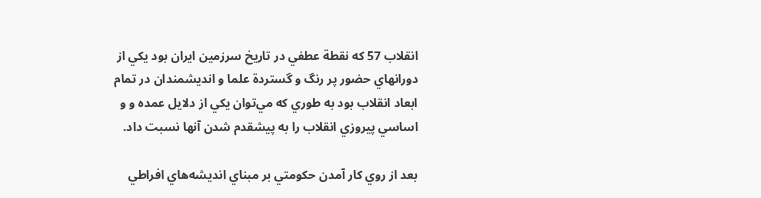انقلاب 57 كه نقطة عطفي در تاريخ سرزمين ايران بود يكي از دورانهاي حضور پر رنگ و گستردة علما و انديشمندان در تمام ابعاد انقلاب بود به طوري كه مي‌توان يكي از دلايل عمده و و اساسي پيروزي انقلاب را به پيشقدم شدن آنها نسبت داد.

بعد از روي كار آمدن حكومتي بر مبناي انديشه‌هاي افراطي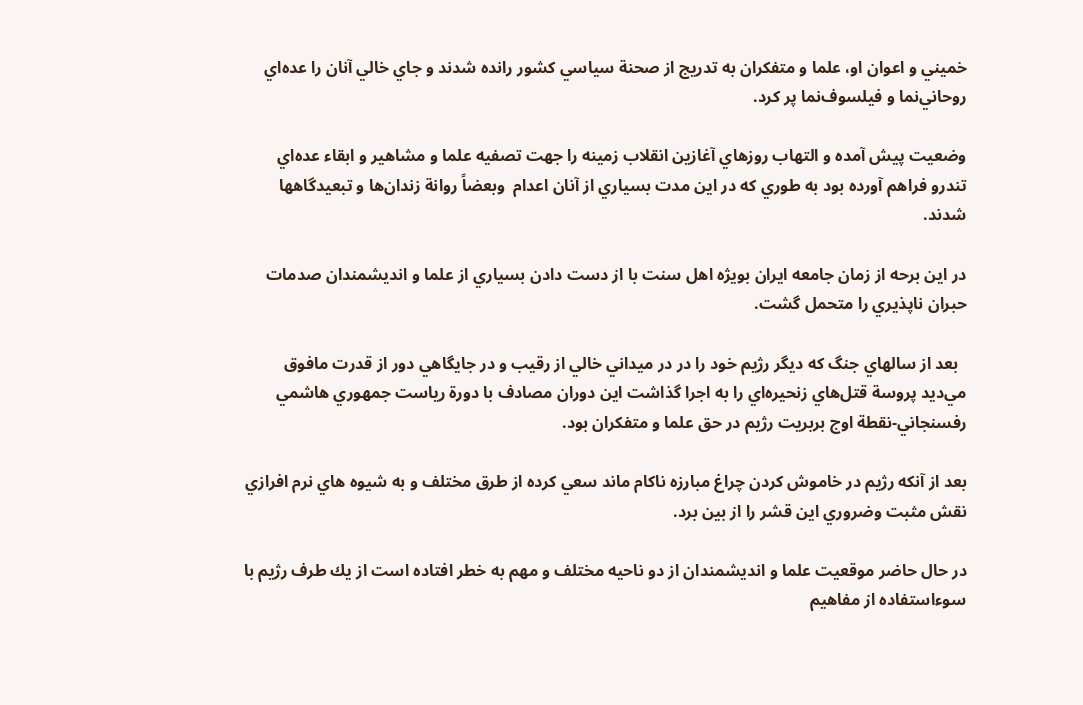خميني و اعوان او، علما و متفكران به تدريج از صحنة سياسي كشور رانده شدند و جاي خالي آنان را عده‌اي روحاني‌نما و فيلسوف‌نما پر كرد.

وضعيت پيش آمده و التهاب روزهاي آغازين انقلاب زمينه را جهت تصفيه علما و مشاهير و ابقاء عده‌اي تندرو فراهم آورده بود به طوري كه در اين مدت بسياري از آنان اعدام  وبعضاً روانة زندان‌ها و تبعيدگاهها  شدند.

در اين برحه از زمان جامعه ايران بويژه اهل سنت با از دست دادن بسياري از علما و انديشمندان صدمات حبران ناپذيري را متحمل گشت.

  بعد از سالهاي جنگ كه ديگر رژيم خود را در در ميداني خالي از رقيب و در جايگاهي دور از قدرت مافوق مي‌ديد پروسة قتل‌هاي زنحيره‌اي را به اجرا گذاشت اين دوران مصادف با دورة رياست جمهوري هاشمي رفسنجاني-نقطة اوج بربريت رژيم در حق علما و متفكران بود.

بعد از آنكه رژيم در خاموش كردن چراغ مبارزه ناكام ماند سعي كرده از طرق مختلف و به شيوه هاي نرم افرازي نقش مثبت وضروري اين قشر را از بين برد.

در حال حاضر موقعيت علما و انديشمندان از دو ناحيه مختلف و مهم به خطر افتاده است از يك طرف رژيم با سوء‌استفاده از مفاهيم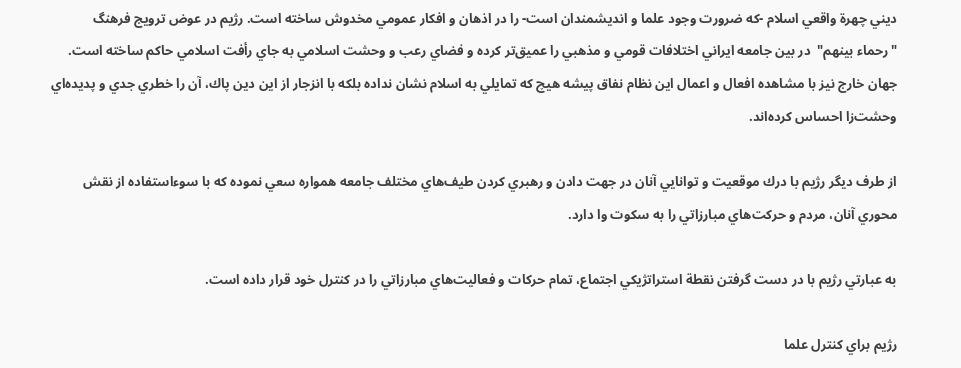ديني چهرة واقعي اسلام -كه ضرورت وجود علما و انديشمندان است- را در اذهان و افكار عمومي مخدوش ساخته است. رژيم در عوض ترويج فرهنگ "رحماء بينهم"  در بين جامعه ايراني اختلافات قومي و مذهبي را عميق‌تر كرده و فضاي رعب و وحشت اسلامي به جاي رأفت اسلامي حاكم ساخته است. جهان خارج نيز با مشاهده افعال و اعمال اين نظام نفاق پيشه هيچ كه تمايلي به اسلام نشان نداده بلكه با انزجار از اين دين پاك، آن را خطري جدي و پديده‌اي وحشت‌زا احساس كرده‌اند.

از طرف ديگر رژيم با درك موقعيت و توانايي آنان در جهت دادن و رهبري كردن طيف‌هاي مختلف جامعه همواره سعي نموده كه با سوء‌استفاده از نقش محوري آنان، مردم و حركت‌هاي مبارزاتي را به سكوت وا دارد.

به عبارتي رژيم با در دست گرفتن نقطة استراتژيكي اجتماع، تمام حركات و فعاليت‌هاي مبارزاتي را در كنترل خود قرار داده است.

رژيم براي كنترل علما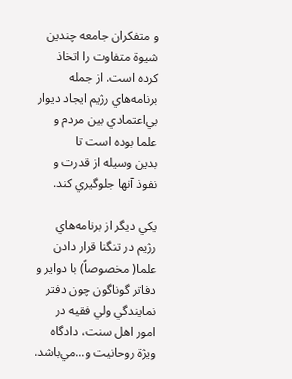و متفكران جامعه چندين شيوة متفاوت را اتخاذ كرده است. از جمله برنامه‌هاي رژيم ايجاد ديوار بي‌اعتمادي بين مردم و علما بوده است تا بدين ‌وسيله از قدرت و نفوذ آنها جلوگيري كند.

يكي ديگر از برنامه‌هاي رژيم در تنگنا قرار دادن علما( مخصوصاً) با دواير و دفاتر گوناگون چون دفتر نمايندگي ولي فقيه در امور اهل سنت، دادگاه ويژة روحانيت و...مي‌باشد.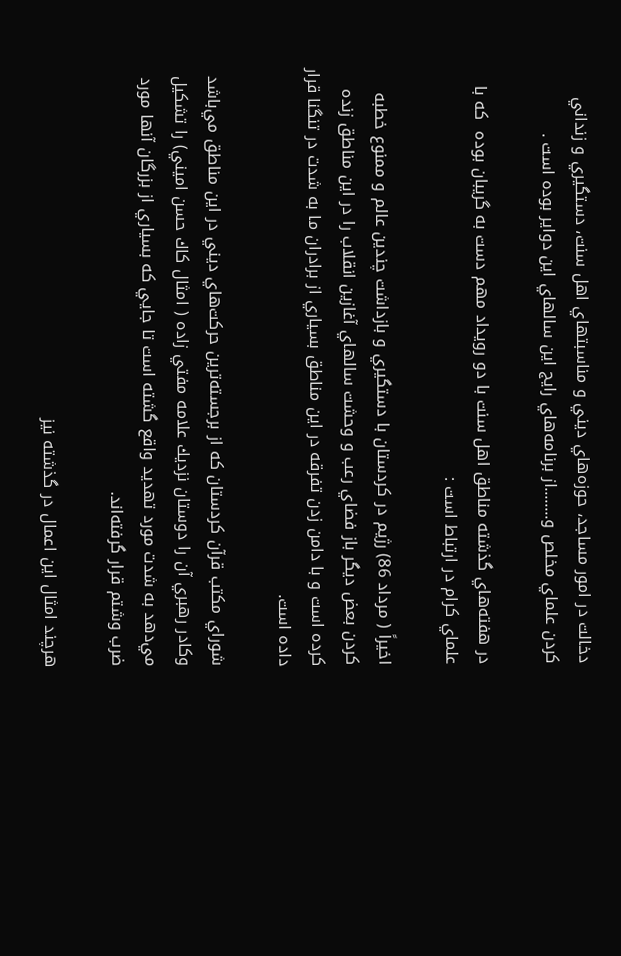دخالت در امور مساجد، حوزه‌هاي ديني و مناسبتهاي اهل سنت، دستگيري و زنداني كردن علماي مخلص و........از برنامه‌هاي رايج اين سالهاي اين دواير بوده است .

در هفته‌هاي گذشته مناطق اهل سنت با دو رويداد مهم دست به گريبان بوده  كه با علماي كرام در ارتباط است :

اخيراً ( مرداد 86) رژيم در كردستان با دستگيري و بازداشت چندين عالم و ممنوع خطبه كردن بعض ديگر باز فضاي رعب و وحشت سالهاي آغازين انقلاب را در اين مناطق زنده كرده است و با دامن زدن تفرقه در اين مناطق بسياري از برادران ما به شدت در تنگنا قرار داده است.

شوراي مكتب قرآن كردستان كه از برجسته‌ترين حركت‌هاي ديني در اين مناطق مي‌باشد وكادر رهبري آن را دوستان نزديك علامه مفتي زاده ( امثال كاك حسن اميني) را تشكيل مي‌دهد به شدت مورد تهديد واقع گشته است تا جايي كه بسياري از بزرگان آنها مورد ضرب وشتم قرار گرفته‌اند.

هرچند امثال اين اعمال در گذشته نيز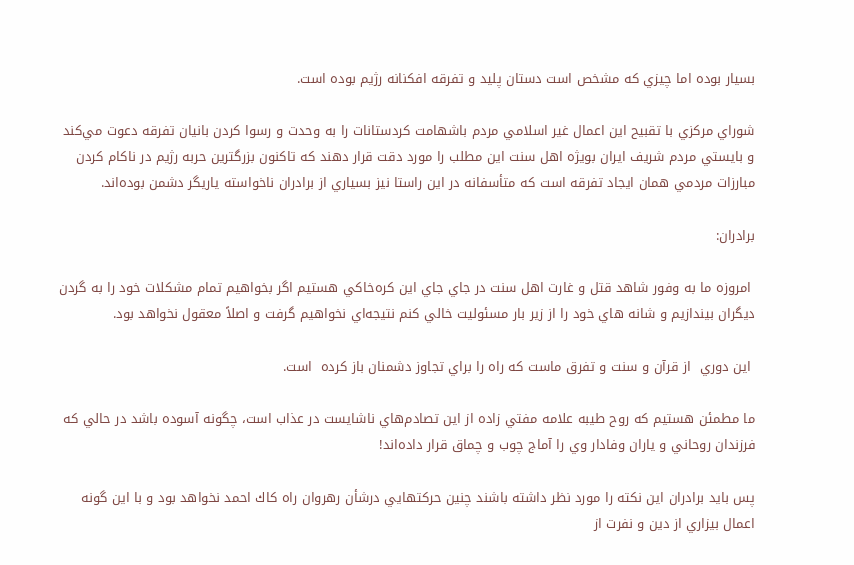بسيار بوده اما چيزي كه مشخص است دستان پليد و تفرقه افكنانه رژيم بوده است.

شوراي مركزي با تقبيح اين اعمال غير اسلامي مردم باشهامت كردستانات را به وحدت و رسوا كردن بانيان تفرقه دعوت مي‌كند و بايستي مردم شريف ايران بويژه اهل سنت اين مطلب را مورد دقت قرار دهند كه تاكنون بزرگترين حربه رژيم در ناكام كردن مبارزات مردمي همان ايجاد تفرقه است كه متأسفانه در اين راستا نيز بسياري از برادران ناخواسته ياريگر دشمن بوده‌اند.

برادران:

 امروزه ما به وفور شاهد قتل و غارت اهل سنت در جاي جاي اين كره‌خاكي هستيم اگر بخواهيم تمام مشكلات خود را به گردن ديگران بيندازيم و شانه هاي خود را از زير بار مسئوليت خالي كنم نتيجه‌اي نخواهيم گرفت و اصلاً معقول نخواهد بود.

 اين دوري  از قرآن و سنت و تفرق ماست كه راه را براي تجاوز دشمنان باز كرده  است.

ما مطمئن هستيم كه روح طيبه علامه مفتي زاده از اين تصادم‌هاي ناشايست در عذاب است، چگونه آسوده باشد در حالي كه فرزندان روحاني و ياران وفادار وي را آماج چوب و چماق قرار داده‌اند!

پس بايد برادران اين نكته را مورد نظر داشته باشند چنين حركتهايي درشأن رهروان راه كاك احمد نخواهد بود و با اين گونه اعمال بيزاري از دين و نفرت از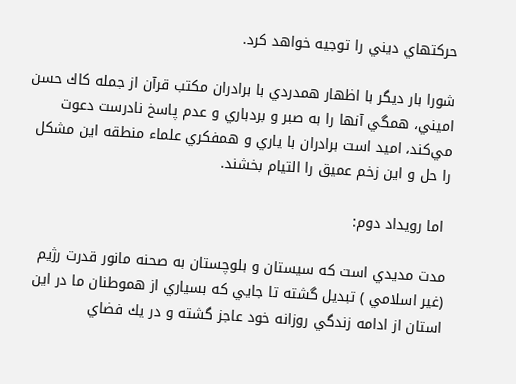حركتهاي ديني را توجيه خواهد كرد.

شورا بار ديگر با اظهار همدردي با برادران مكتب قرآن از جمله كاك حسن اميني، همگي آنها را به صبر و بردباري و عدم پاسخ نادرست دعوت مي‌كند، اميد است برادران با ياري و همفكري علماء منطقه اين مشكل را حل و اين زخم عميق را التيام بخشند.

 اما رويداد دوم:

مدت مديدي است كه سيستان و بلوچستان به صحنه مانور قدرت رژيم (غير اسلامي ) تبديل گشته تا جايي كه بسياري از هموطنان ما در اين استان از ادامه زندگي روزانه خود عاجز گشته و در يك فضاي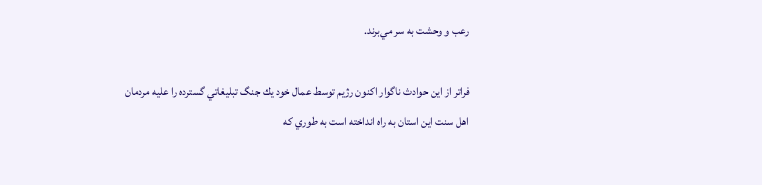رعب و وحشت به سر مي‌برند.

فراتر از اين حوادث ناگوار اكنون رژيم توسط عمال خود يك جنگ تبليغاتي گسترده را عليه مردمان اهل سنت اين استان به راه انداخته است به طوري كه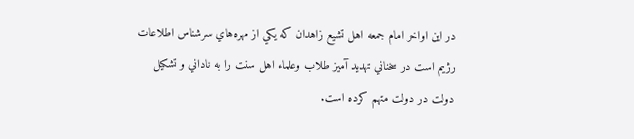در اين اواخر امام جمعه اهل تشيع زاهدان كه يكي از مهره‌هاي سرشناس اطلاعات رژيم است در سخناني تهديد آميز طلاب وعلماء اهل سنت را به ناداني و تشكيل دولت در دولت متهم كرده است.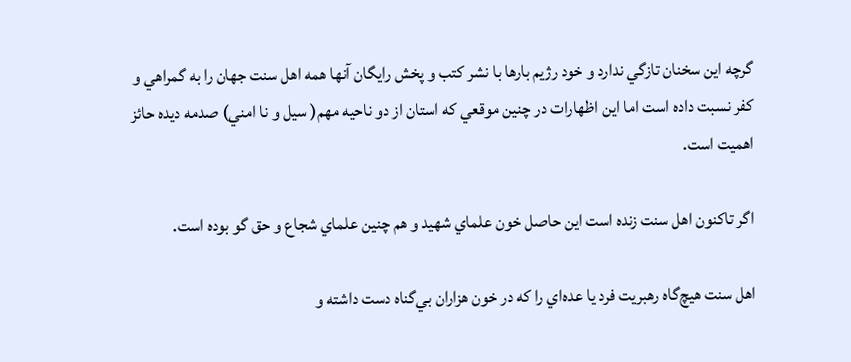گرچه اين سخنان تازگي ندارد و خود رژيم بارها با نشر كتب و پخش رايگان آنها همه اهل سنت جهان را به گمراهي و كفر نسبت داده است اما اين اظهارات در چنين موقعي كه استان از دو ناحيه مهم( سيل و نا امني) صدمه ديده حائز اهميت است.

اگر تاكنون اهل سنت زنده است اين حاصل خون علماي شهيد و هم چنين علماي شجاع و حق گو بوده است.

اهل سنت هيچ‌گاه رهبريت فرد يا عده‌اي را كه در خون هزاران بي‌گناه دست داشته و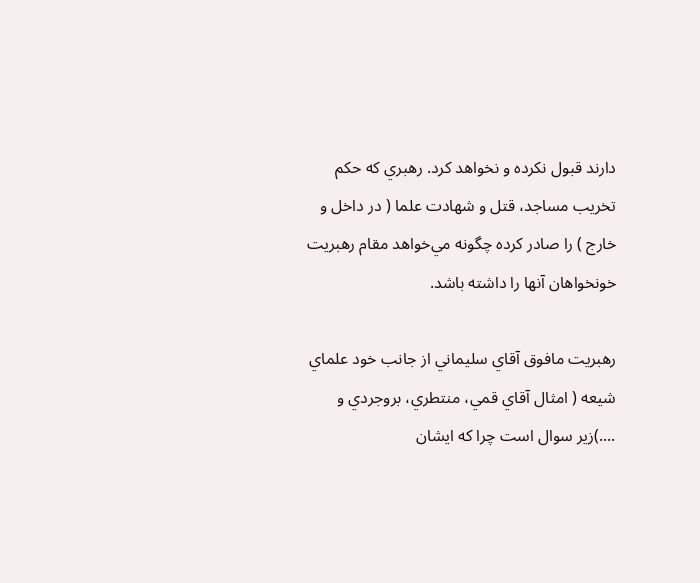دارند قبول نكرده و نخواهد كرد. رهبري كه حكم تخريب مساجد، قتل و شهادت علما ( در داخل و خارج ) را صادر كرده چگونه مي‌خواهد مقام رهبريت خونخواهان آنها را داشته باشد.

رهبريت مافوق آقاي سليماني از جانب خود علماي شيعه ( امثال آقاي قمي، منتطري، بروجردي و ....)زير سوال است چرا كه ايشان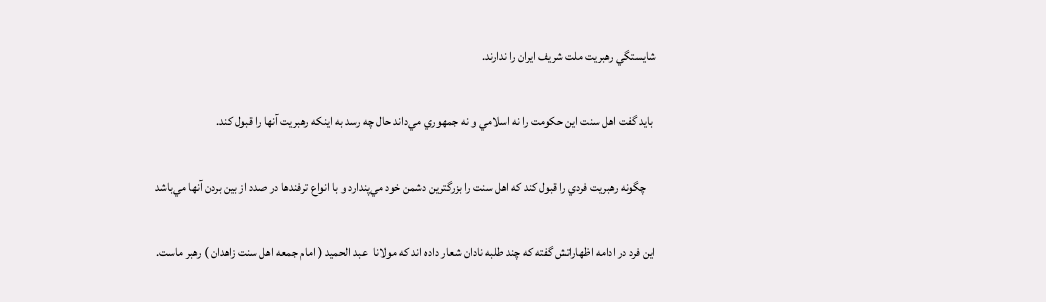شايستگي رهبريت ملت شريف ايران را ندارند.

 بايد گفت اهل سنت اين حكومت را نه اسلامي و نه جمهوري مي‌داند حال چه رسد به اينكه رهبريت آنها را قبول كند.

    چگونه رهبريت فردي را قبول كند كه اهل سنت را بزرگترين دشمن خود مي‌پندارد و با انواع ترفندها در صدد از بين بردن آنها مي‌باشد

اين فرد در ادامه اظهاراتش گفته كه چند طلبه نادان شعار داده اند كه مولانا  عبد الحميد ( امام جمعه اهل سنت زاهدان ) رهبر ماست.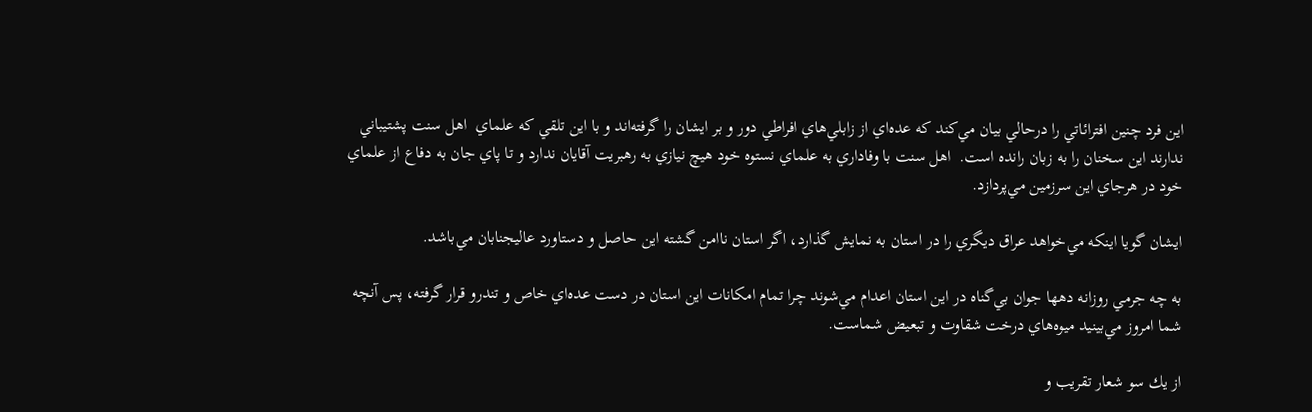اين فرد چنين افترائاتي را درحالي بيان مي‌كند كه عده‌اي از زابلي‌هاي افراطي دور و بر ايشان را گرفته‌اند و با اين تلقي كه علماي  اهل سنت پشتيباني ندارند اين سخنان را به زبان رانده است.  اهل سنت با وفاداري به علماي نستوه خود هيچ نيازي به رهبريت آقايان ندارد و تا پاي جان به دفاع از علماي خود در هرجاي اين سرزمين مي‌پردازد.

ايشان گويا اينكه مي‌خواهد عراق ديگري را در استان به نمايش گذارد، اگر استان ناامن گشته اين حاصل و دستاورد عاليجنابان مي‌باشد.

به چه جرمي روزانه دهها جوان بي‌گناه در اين استان اعدام مي‌شوند چرا تمام امكانات اين استان در دست عده‌اي خاص و تندرو قرار گرفته، پس آنچه شما امروز مي‌بينيد ميوه‌هاي درخت شقاوت و تبعيض شماست.

از يك سو شعار تقريب و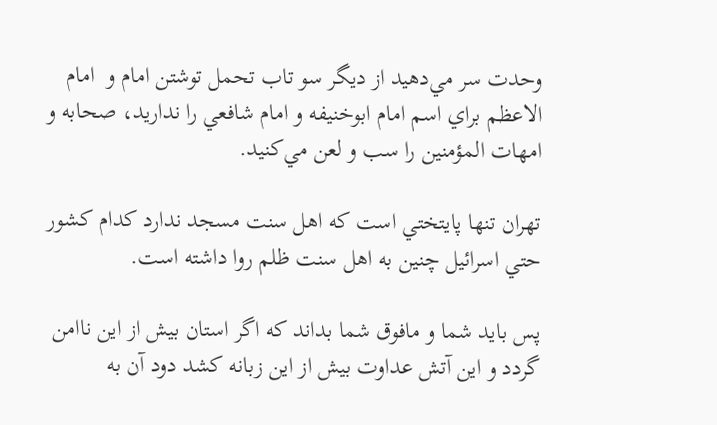وحدت سر مي‌دهيد از ديگر سو تاب تحمل توشتن امام و  امام الاعظم براي اسم امام ابوخنيفه و امام شافعي را نداريد، صحابه و امهات المؤمنين را سب و لعن مي‌كنيد.

تهران تنها پايتختي است كه اهل سنت مسجد ندارد كدام كشور حتي اسرائيل چنين به اهل سنت ظلم روا داشته است.

پس بايد شما و مافوق شما بداند كه اگر استان بيش از اين ناامن گردد و اين آتش عداوت بيش از اين زبانه كشد دود آن به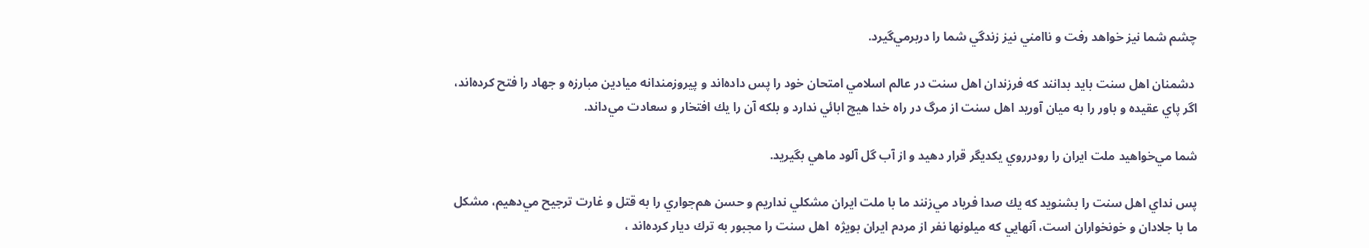چشم شما نيز خواهد رفت و ناامني نيز زندگي شما را دربرمي‌گيرد.

 دشمنان اهل سنت بايد بدانند كه فرزندان اهل سنت در عالم اسلامي امتحان خود را پس داده‌اند و پيروزمندانه ميادين مبارزه و جهاد را فتح كرده‌اند،  اگر پاي عقيده و باور را به ميان آوريد اهل سنت از مرگ در راه خدا هيچ ابائي ندارد و بلكه آن را يك افتخار و سعادت مي‌داند.

شما مي‌خواهيد ملت ايران را رودرروي يكديگر قرار دهيد و از آب گل آلود ماهي بگيريد.

پس نداي اهل سنت را بشنويد كه يك صدا فرياد مي‌زنند ما با ملت ايران مشكلي نداريم و حسن هم‌جواري را به قتل و غارت ترجيح مي‌دهيم، مشكل ما با جلادان و خونخواران است، آنهايي كه ميلونها نفر از مردم ايران بويژه  اهل سنت را مجبور به ترك ديار كرده‌اند ،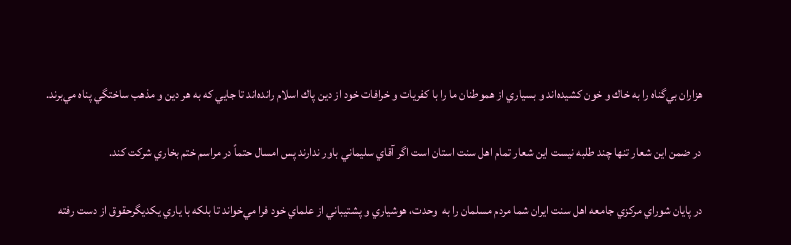هزاران بي‌گناه را به خاك و خون كشيده‌اند و بسياري از هموطنان ما را با كفريات و خرافات خود از دين پاك اسلام رانده‌اند تا جايي كه به هر دين و مذهب ساختگي پناه مي‌برند.

در ضمن اين شعار تنها چند طلبه نيست اين شعار تمام اهل سنت استان است اگر آقاي سليماني باور ندارند پس امسال حتماً در مراسم ختم بخاري شركت كند.

در پايان شوراي مركزي جامعه اهل سنت ايران شما مردم مسلمان را به  وحدت، هوشياري و پشتيباني از علماي خود فرا مي‌خواند تا بلكه با ياري يكديگرحقوق از دست رفته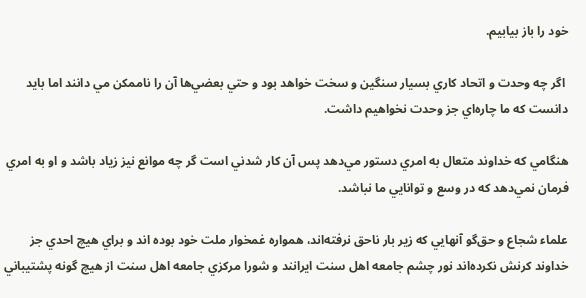خود را باز بيابيم.

 اگر چه وحدت و اتحاد كاري بسيار سنگين و سخت خواهد بود و حتي بعضي‌ها آن را ناممكن مي دانند اما بايد دانست كه ما چاره‌اي جز وحدت نخواهيم داشت.

هنگامي كه خداوند متعال به امري دستور مي‌دهد پس آن كار شدني است گر چه موانع نيز زياد باشد و او به امري فرمان نمي‌دهد كه در وسع و توانايي ما نباشد.

علماء شجاع و حق‌گو آنهايي كه زير بار ناحق نرفته‌اند، همواره غمخوار ملت خود بوده اند و براي هيچ احدي جز خداوند كرنش نكرده‌اند نور چشم جامعه اهل سنت ايرانند و شورا مركزي جامعه اهل سنت از هيچ گونه پشتيباني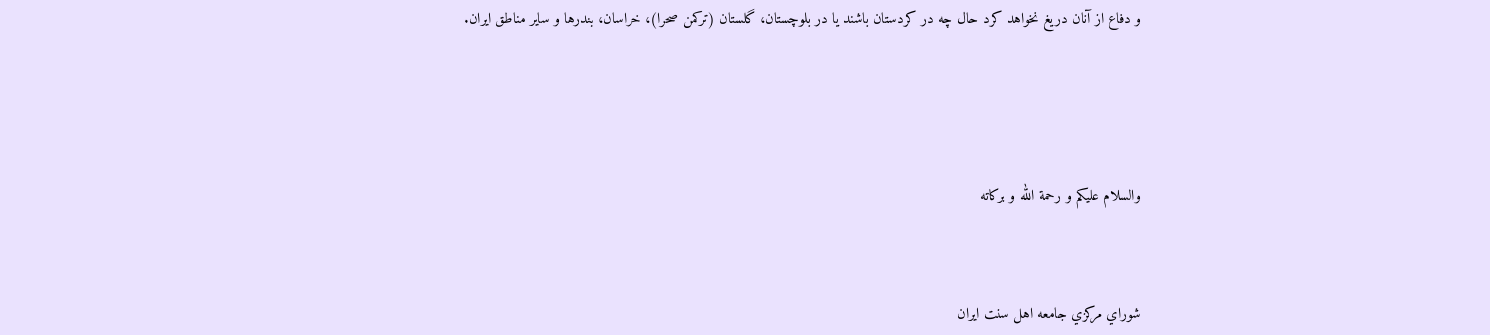و دفاع از آنان دريغ نخواهد كرد حال چه در كردستان باشند يا در بلوچستان، گلستان (تركمن صحرا)، خراسان، بندرها و ساير مناطق ايران.





والسلام عليكم و رحمة الله و بركاته



شوراي مركزي جامعه اهل سنت ايران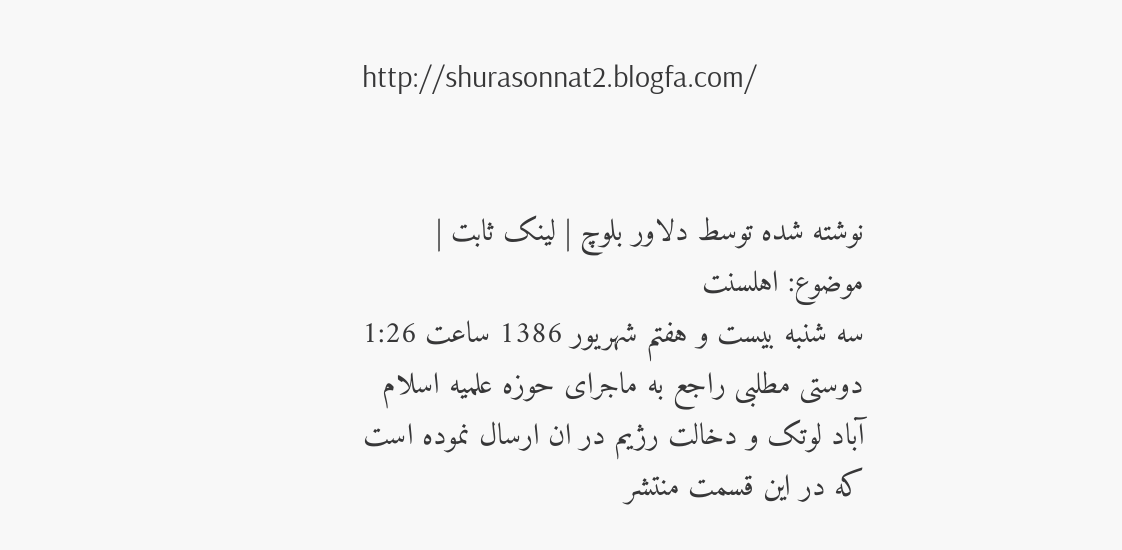http://shurasonnat2.blogfa.com/


نوشته شده توسط دلاور بلوچ | لینک ثابت | موضوع: اهلسنت
سه شنبه بیست و هفتم شهریور 1386 ساعت 1:26
دوستی مطلبی راجع به ماجرای حوزه علمیه اسلام آباد لوتک و دخالت رژیم در ان ارسال نموده است که در این قسمت منتشر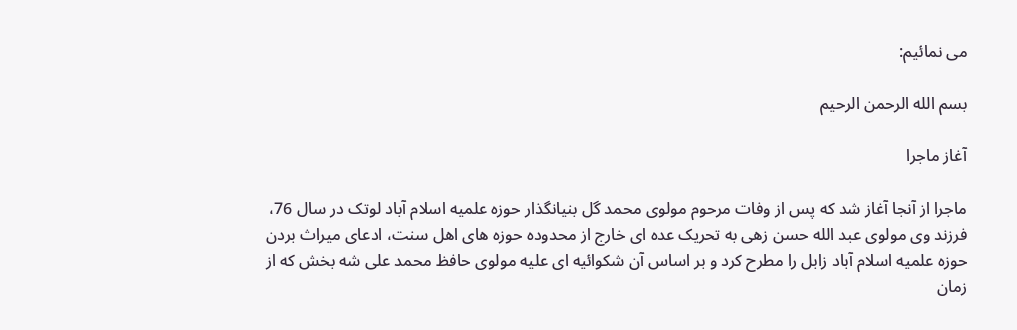می نمائیم:

بسم الله الرحمن الرحیم

آغاز ماجرا

ماجرا از آنجا آغاز شد که پس از وفات مرحوم مولوی محمد گل بنیانگذار حوزه علمیه اسلام آباد لوتک در سال 76، فرزند وی مولوی عبد الله حسن زهی به تحریک عده ای خارج از محدوده حوزه های اهل سنت، ادعای میراث بردن حوزه علمیه اسلام آباد زابل را مطرح کرد و بر اساس آن شکوائیه ای علیه مولوی حافظ محمد علی شه بخش که از زمان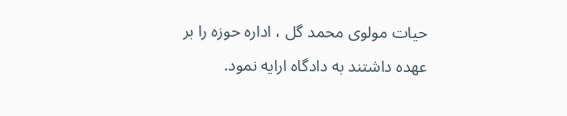حیات مولوی محمد گل ، اداره حوزه را بر عهده داشتند به دادگاه ارایه نمود.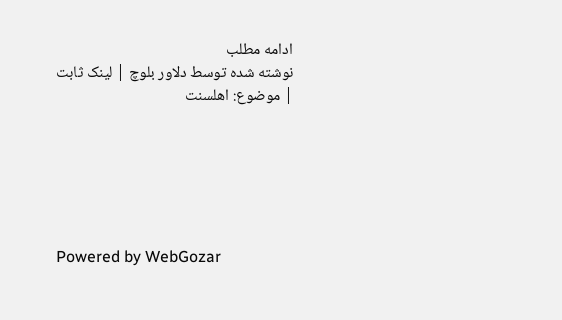ادامه مطلب
نوشته شده توسط دلاور بلوچ | لینک ثابت | موضوع: اهلسنت






Powered by WebGozar